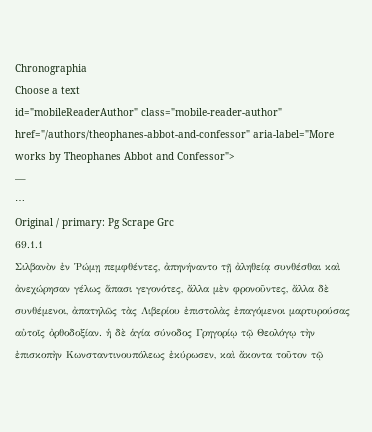Chronographia
Choose a text
id="mobileReaderAuthor" class="mobile-reader-author" href="/authors/theophanes-abbot-and-confessor" aria-label="More works by Theophanes Abbot and Confessor">
—
⋯
Original / primary: Pg Scrape Grc
69.1.1
Σιλβανὸν ἐν Ῥώμῃ πεμφθέντες, ἀπηνήναντο τῇ ἀληθείᾳ συνθέσθαι καὶ ἀνεχώρησαν γέλως ἅπασι γεγονότες, ἄλλα μὲν φρονοῦντες, ἄλλα δὲ συνθέμενοι, ἀπατηλῶς τὰς Λιβερίου ἐπιστολὰς ἐπαγόμενοι μαρτυρούσας αὐτοῖς ὀρθοδοξίαν. ἡ δὲ ἁγία σύνοδος Γρηγορίῳ τῷ Θεολόγῳ τὴν ἐπισκοπὴν Κωνσταντινουπόλεως ἐκύρωσεν, καὶ ἄκοντα τοῦτον τῷ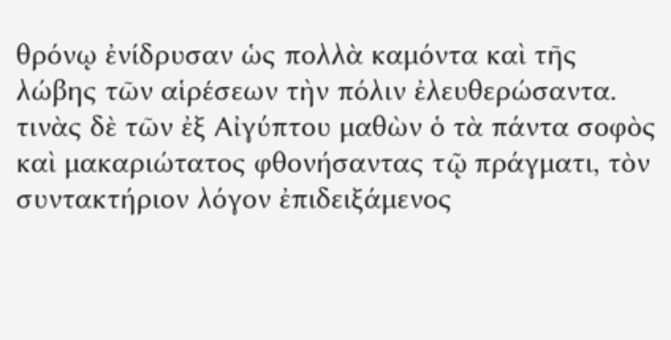θρόνῳ ἐνίδρυσαν ὡς πολλὰ καμόντα καὶ τῆς λώβης τῶν αἱρέσεων τὴν πόλιν ἐλευθερώσαντα. τινὰς δὲ τῶν ἐξ Αἰγύπτου μαθὼν ὁ τὰ πάντα σοφὸς καὶ μακαριώτατος φθονήσαντας τῷ πράγματι, τὸν συντακτήριον λόγον ἐπιδειξάμενος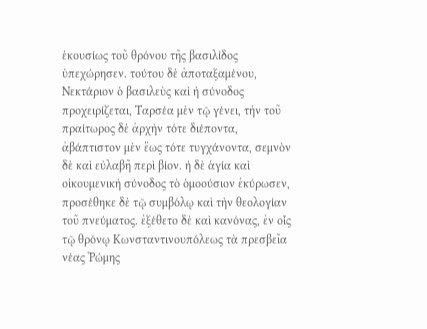ἑκουσίως τοῦ θρόνου τῆς βασιλίδος ὑπεχώρησεν. τούτου δὲ ἀποταξαμένου, Νεκτάριον ὁ βασιλεὺς καὶ ἡ σύνοδος προχειρίζεται, Ταρσέα μὲν τῷ γένει, τὴν τοῦ πραίτωρος δὲ ἀρχὴν τότε διέποντα, ἀβάπτιστον μὲν ἕως τότε τυγχάνοντα, σεμνὸν δὲ καὶ εὐλαβῆ περὶ βίον. ἡ δὲ ἁγία καὶ οἰκουμενικὴ σύνοδος τὸ ὁμοούσιον ἐκύρωσεν, προσέθηκε δὲ τῷ συμβόλῳ καὶ τὴν θεολογίαν τοῦ πνεύματος. ἐξέθετο δὲ καὶ κανόνας, ἐν οἷς τῷ θρόνῳ Κωνσταντινουπόλεως τὰ πρεσβεῖα νέας Ῥώμης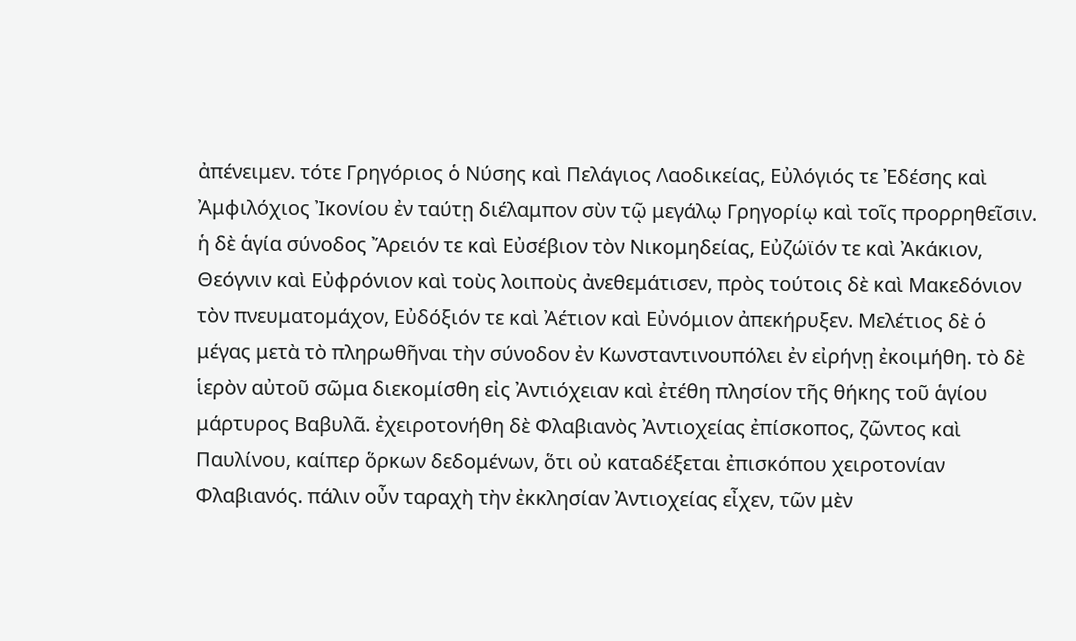ἀπένειμεν. τότε Γρηγόριος ὁ Νύσης καὶ Πελάγιος Λαοδικείας, Εὐλόγιός τε Ἐδέσης καὶ Ἀμφιλόχιος Ἰκονίου ἐν ταύτῃ διέλαμπον σὺν τῷ μεγάλῳ Γρηγορίῳ καὶ τοῖς προρρηθεῖσιν. ἡ δὲ ἁγία σύνοδος Ἄρειόν τε καὶ Εὐσέβιον τὸν Νικομηδείας, Εὐζώϊόν τε καὶ Ἀκάκιον, Θεόγνιν καὶ Εὐφρόνιον καὶ τοὺς λοιποὺς ἀνεθεμάτισεν, πρὸς τούτοις δὲ καὶ Μακεδόνιον τὸν πνευματομάχον, Εὐδόξιόν τε καὶ Ἀέτιον καὶ Εὐνόμιον ἀπεκήρυξεν. Μελέτιος δὲ ὁ μέγας μετὰ τὸ πληρωθῆναι τὴν σύνοδον ἐν Κωνσταντινουπόλει ἐν εἰρήνῃ ἐκοιμήθη. τὸ δὲ ἱερὸν αὐτοῦ σῶμα διεκομίσθη εἰς Ἀντιόχειαν καὶ ἐτέθη πλησίον τῆς θήκης τοῦ ἁγίου μάρτυρος Βαβυλᾶ. ἐχειροτονήθη δὲ Φλαβιανὸς Ἀντιοχείας ἐπίσκοπος, ζῶντος καὶ Παυλίνου, καίπερ ὅρκων δεδομένων, ὅτι οὐ καταδέξεται ἐπισκόπου χειροτονίαν Φλαβιανός. πάλιν οὖν ταραχὴ τὴν ἐκκλησίαν Ἀντιοχείας εἶχεν, τῶν μὲν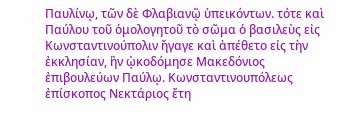Παυλίνῳ, τῶν δὲ Φλαβιανῷ ὑπεικόντων. τότε καὶ Παύλου τοῦ ὁμολογητοῦ τὸ σῶμα ὁ βασιλεὺς εἰς Κωνσταντινούπολιν ἤγαγε καὶ ἀπέθετο εἰς τὴν ἐκκλησίαν, ἣν ᾠκοδόμησε Μακεδόνιος ἐπιβουλεύων Παύλῳ. Κωνσταντινουπόλεως ἐπίσκοπος Νεκτάριος ἔτη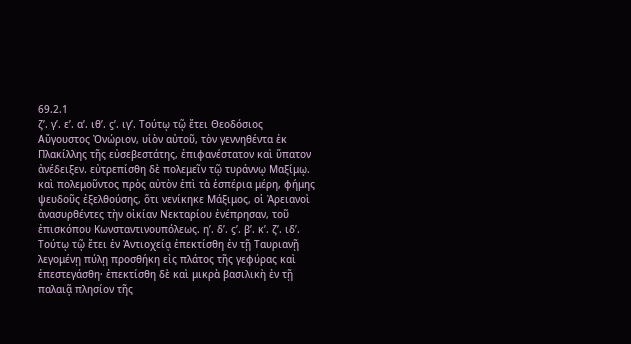69.2.1
ζʹ. γʹ. εʹ. αʹ. ιθʹ. ϛʹ. ιγʹ. Τούτῳ τῷ ἔτει Θεοδόσιος Αὔγουστος Ὀνώριον, υἱὸν αὐτοῦ, τὸν γεννηθέντα ἐκ Πλακίλλης τῆς εὐσεβεστάτης, ἐπιφανέστατον καὶ ὕπατον ἀνέδειξεν. εὐτρεπίσθη δὲ πολεμεῖν τῷ τυράννῳ Μαξίμῳ. καὶ πολεμοῦντος πρὸς αὐτὸν ἐπὶ τὰ ἑσπέρια μέρη, φήμης ψευδοῦς ἐξελθούσης, ὅτι νενίκηκε Μάξιμος, οἱ Ἀρειανοὶ ἀνασυρθέντες τὴν οἰκίαν Νεκταρίου ἐνέπρησαν, τοῦ ἐπισκόπου Κωνσταντινουπόλεως. ηʹ. δʹ. ϛʹ. βʹ. κʹ. ζʹ. ιδʹ. Τούτῳ τῷ ἔτει ἐν Ἀντιοχείᾳ ἐπεκτίσθη ἐν τῇ Ταυριανῇ λεγομένῃ πύλῃ προσθήκη εἰς πλάτος τῆς γεφύρας καὶ ἐπεστεγάσθη· ἐπεκτίσθη δὲ καὶ μικρὰ βασιλικὴ ἐν τῇ παλαιᾷ πλησίον τῆς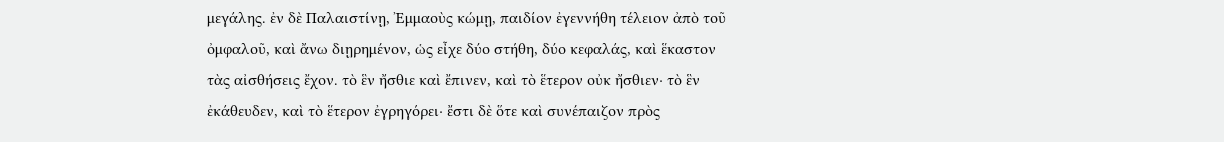μεγάλης. ἐν δὲ Παλαιστίνῃ, Ἐμμαοὺς κώμῃ, παιδίον ἐγεννήθη τέλειον ἀπὸ τοῦ ὀμφαλοῦ, καὶ ἄνω διῃρημένον, ὡς εἶχε δύο στήθη, δύο κεφαλάς, καὶ ἕκαστον τὰς αἰσθήσεις ἔχον. τὸ ἓν ἤσθιε καὶ ἔπινεν, καὶ τὸ ἕτερον οὐκ ἤσθιεν· τὸ ἓν ἐκάθευδεν, καὶ τὸ ἕτερον ἐγρηγόρει· ἔστι δὲ ὅτε καὶ συνέπαιζον πρὸς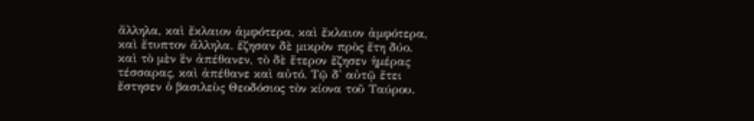ἄλληλα, καὶ ἔκλαιον ἀμφότερα, καὶ ἔκλαιον ἀμφότερα, καὶ ἔτυπτον ἄλληλα. ἔζησαν δὲ μικρὸν πρὸς ἔτη δύο. καὶ τὸ μὲν ἓν ἀπέθανεν, τὸ δὲ ἕτερον ἔζησεν ἡμέρας τέσσαρας, καὶ ἀπέθανε καὶ αὐτό. Τῷ δ' αὐτῷ ἔτει ἔστησεν ὁ βασιλεὺς Θεοδόσιος τὸν κίονα τοῦ Ταύρου.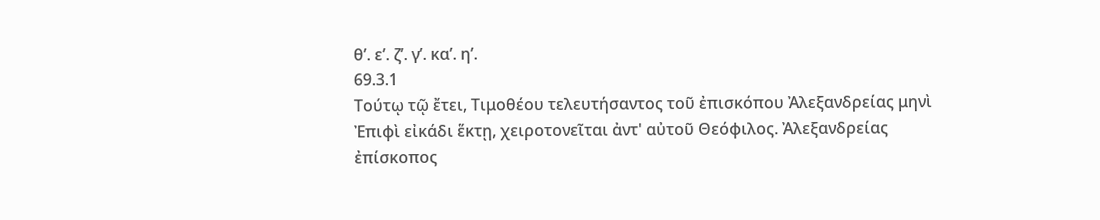θʹ. εʹ. ζʹ. γʹ. καʹ. ηʹ.
69.3.1
Τούτῳ τῷ ἔτει, Τιμοθέου τελευτήσαντος τοῦ ἐπισκόπου Ἀλεξανδρείας μηνὶ Ἐπιφὶ εἰκάδι ἕκτῃ, χειροτονεῖται ἀντ' αὐτοῦ Θεόφιλος. Ἀλεξανδρείας ἐπίσκοπος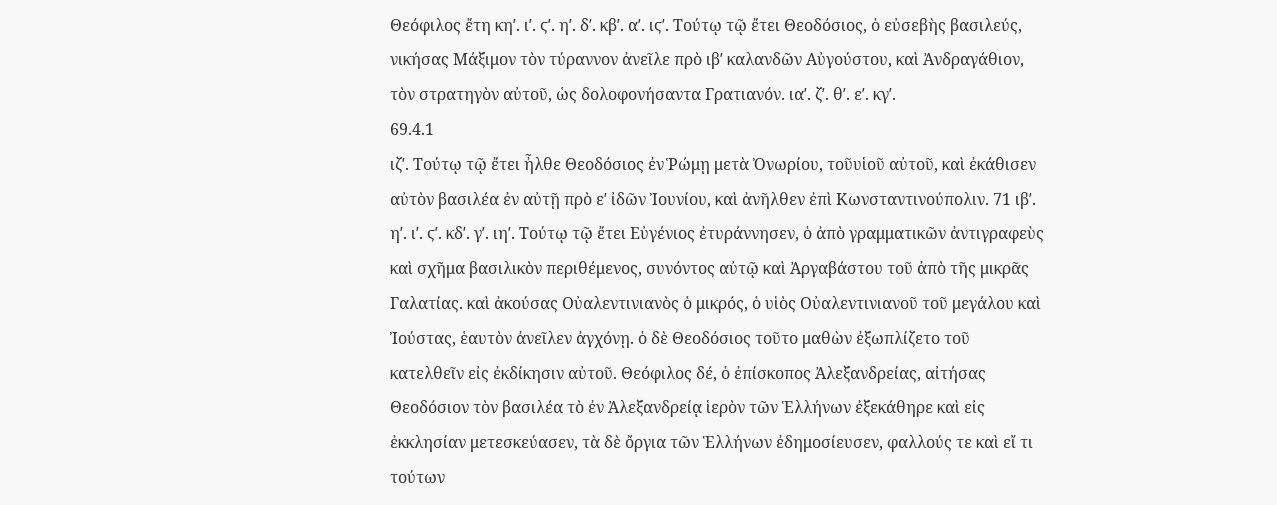Θεόφιλος ἔτη κηʹ. ιʹ. ϛʹ. ηʹ. δʹ. κβʹ. αʹ. ιϛʹ. Τούτῳ τῷ ἔτει Θεοδόσιος, ὁ εὐσεβὴς βασιλεύς, νικήσας Μάξιμον τὸν τύραννον ἀνεῖλε πρὸ ιβʹ καλανδῶν Αὐγούστου, καὶ Ἀνδραγάθιον, τὸν στρατηγὸν αὐτοῦ, ὡς δολοφονήσαντα Γρατιανόν. ιαʹ. ζʹ. θʹ. εʹ. κγʹ.
69.4.1
ιζʹ. Τούτῳ τῷ ἔτει ἦλθε Θεοδόσιος ἐν Ῥώμῃ μετὰ Ὀνωρίου, τοῦυἱοῦ αὐτοῦ, καὶ ἐκάθισεν αὐτὸν βασιλέα ἐν αὐτῇ πρὸ εʹ ἰδῶν Ἰουνίου, καὶ ἀνῆλθεν ἐπὶ Κωνσταντινούπολιν. 71 ιβʹ. ηʹ. ιʹ. ϛʹ. κδʹ. γʹ. ιηʹ. Τούτῳ τῷ ἔτει Εὐγένιος ἐτυράννησεν, ὁ ἀπὸ γραμματικῶν ἀντιγραφεὺς καὶ σχῆμα βασιλικὸν περιθέμενος, συνόντος αὐτῷ καὶ Ἀργαβάστου τοῦ ἀπὸ τῆς μικρᾶς Γαλατίας. καὶ ἀκούσας Οὐαλεντινιανὸς ὁ μικρός, ὁ υἱὸς Οὐαλεντινιανοῦ τοῦ μεγάλου καὶ Ἰούστας, ἑαυτὸν ἀνεῖλεν ἀγχόνῃ. ὁ δὲ Θεοδόσιος τοῦτο μαθὼν ἐξωπλίζετο τοῦ κατελθεῖν εἰς ἐκδίκησιν αὐτοῦ. Θεόφιλος δέ, ὁ ἐπίσκοπος Ἀλεξανδρείας, αἰτήσας Θεοδόσιον τὸν βασιλέα τὸ ἐν Ἀλεξανδρείᾳ ἱερὸν τῶν Ἑλλήνων ἐξεκάθηρε καὶ εἰς ἐκκλησίαν μετεσκεύασεν, τὰ δὲ ὄργια τῶν Ἑλλήνων ἐδημοσίευσεν, φαλλούς τε καὶ εἴ τι τούτων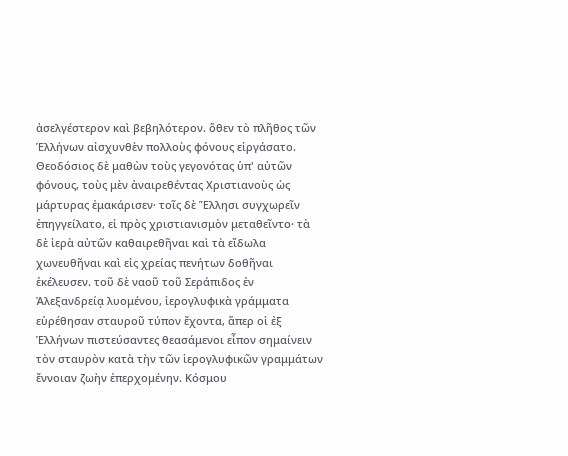ἀσελγέστερον καὶ βεβηλότερον. ὅθεν τὸ πλῆθος τῶν Ἑλλήνων αἰσχυνθὲν πολλοὺς φόνους εἰργάσατο. Θεοδόσιος δὲ μαθὼν τοὺς γεγονότας ὑπ' αὐτῶν φόνους, τοὺς μὲν ἀναιρεθέντας Χριστιανοὺς ὡς μάρτυρας ἐμακάρισεν· τοῖς δὲ Ἕλλησι συγχωρεῖν ἐπηγγείλατο, εἰ πρὸς χριστιανισμὸν μεταθεῖντο· τὰ δὲ ἱερὰ αὐτῶν καθαιρεθῆναι καὶ τὰ εἴδωλα χωνευθῆναι καὶ εἰς χρείας πενήτων δοθῆναι ἐκέλευσεν. τοῦ δὲ ναοῦ τοῦ Σεράπιδος ἐν Ἀλεξανδρείᾳ λυομένου, ἱερογλυφικὰ γράμματα εὑρέθησαν σταυροῦ τύπον ἔχοντα, ἅπερ οἱ ἐξ Ἑλλήνων πιστεύσαντες θεασάμενοι εἶπον σημαίνειν τὸν σταυρὸν κατὰ τὴν τῶν ἱερογλυφικῶν γραμμάτων ἔννοιαν ζωὴν ἐπερχομένην. Κόσμου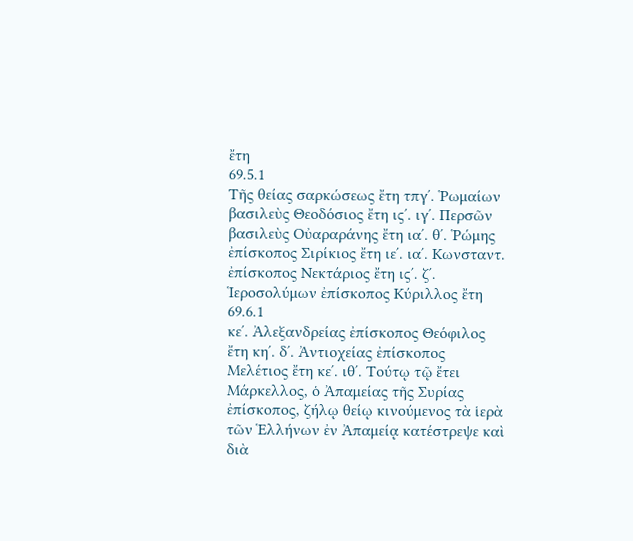ἔτη
69.5.1
Τῆς θείας σαρκώσεως ἔτη τπγʹ. Ῥωμαίων βασιλεὺς Θεοδόσιος ἔτη ιϛʹ. ιγʹ. Περσῶν βασιλεὺς Οὐαραράνης ἔτη ιαʹ. θʹ. Ῥώμης ἐπίσκοπος Σιρίκιος ἔτη ιεʹ. ιαʹ. Κωνσταντ. ἐπίσκοπος Νεκτάριος ἔτη ιϛʹ. ζʹ. Ἱεροσολύμων ἐπίσκοπος Κύριλλος ἔτη
69.6.1
κεʹ. Ἀλεξανδρείας ἐπίσκοπος Θεόφιλος ἔτη κηʹ. δʹ. Ἀντιοχείας ἐπίσκοπος Μελέτιος ἔτη κεʹ. ιθʹ. Τούτῳ τῷ ἔτει Μάρκελλος, ὁ Ἀπαμείας τῆς Συρίας ἐπίσκοπος, ζήλῳ θείῳ κινούμενος τὰ ἱερὰ τῶν Ἑλλήνων ἐν Ἀπαμείᾳ κατέστρεψε καὶ διὰ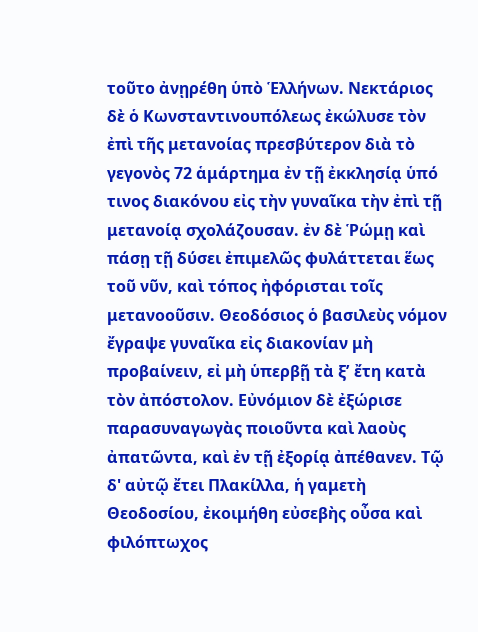τοῦτο ἀνῃρέθη ὑπὸ Ἑλλήνων. Νεκτάριος δὲ ὁ Κωνσταντινουπόλεως ἐκώλυσε τὸν ἐπὶ τῆς μετανοίας πρεσβύτερον διὰ τὸ γεγονὸς 72 ἁμάρτημα ἐν τῇ ἐκκλησίᾳ ὑπό τινος διακόνου εἰς τὴν γυναῖκα τὴν ἐπὶ τῇ μετανοίᾳ σχολάζουσαν. ἐν δὲ Ῥώμῃ καὶ πάσῃ τῇ δύσει ἐπιμελῶς φυλάττεται ἕως τοῦ νῦν, καὶ τόπος ἠφόρισται τοῖς μετανοοῦσιν. Θεοδόσιος ὁ βασιλεὺς νόμον ἔγραψε γυναῖκα εἰς διακονίαν μὴ προβαίνειν, εἰ μὴ ὑπερβῇ τὰ ξʹ ἔτη κατὰ τὸν ἀπόστολον. Εὐνόμιον δὲ ἐξώρισε παρασυναγωγὰς ποιοῦντα καὶ λαοὺς ἀπατῶντα, καὶ ἐν τῇ ἐξορίᾳ ἀπέθανεν. Τῷ δ' αὐτῷ ἔτει Πλακίλλα, ἡ γαμετὴ Θεοδοσίου, ἐκοιμήθη εὐσεβὴς οὖσα καὶ φιλόπτωχος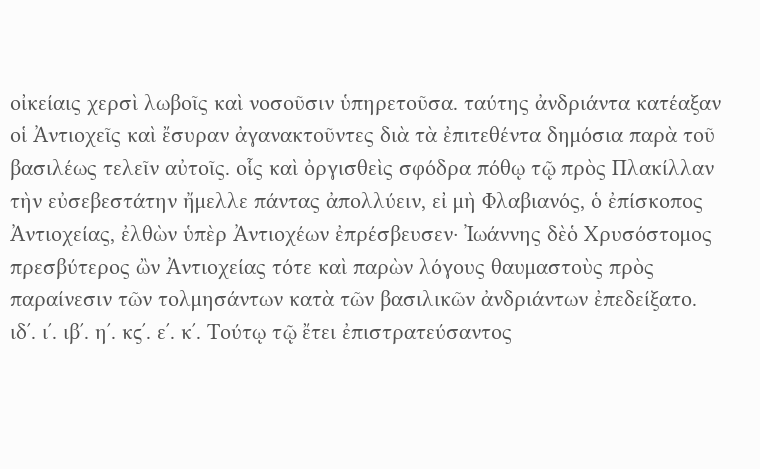οἰκείαις χερσὶ λωβοῖς καὶ νοσοῦσιν ὑπηρετοῦσα. ταύτης ἀνδριάντα κατέαξαν οἱ Ἀντιοχεῖς καὶ ἔσυραν ἀγανακτοῦντες διὰ τὰ ἐπιτεθέντα δημόσια παρὰ τοῦ βασιλέως τελεῖν αὐτοῖς. οἷς καὶ ὀργισθεὶς σφόδρα πόθῳ τῷ πρὸς Πλακίλλαν τὴν εὐσεβεστάτην ἤμελλε πάντας ἀπολλύειν, εἰ μὴ Φλαβιανός, ὁ ἐπίσκοπος Ἀντιοχείας, ἐλθὼν ὑπὲρ Ἀντιοχέων ἐπρέσβευσεν· Ἰωάννης δὲὁ Χρυσόστομος πρεσβύτερος ὢν Ἀντιοχείας τότε καὶ παρὼν λόγους θαυμαστοὺς πρὸς παραίνεσιν τῶν τολμησάντων κατὰ τῶν βασιλικῶν ἀνδριάντων ἐπεδείξατο. ιδʹ. ιʹ. ιβʹ. ηʹ. κϛʹ. εʹ. κʹ. Τούτῳ τῷ ἔτει ἐπιστρατεύσαντος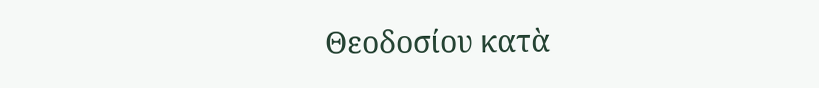Θεοδοσίου κατὰ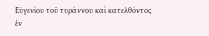Εὐγενίου τοῦ τυράννου καὶ κατελθόντος ἐν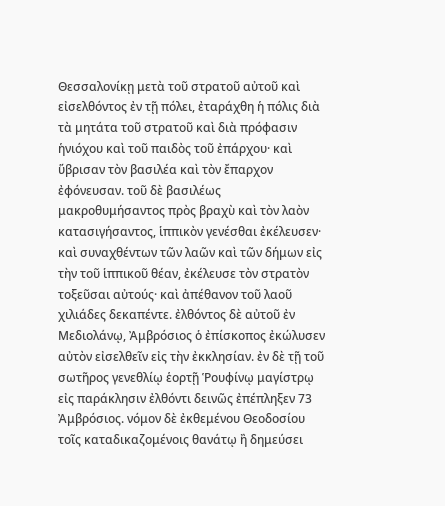Θεσσαλονίκῃ μετὰ τοῦ στρατοῦ αὐτοῦ καὶ εἰσελθόντος ἐν τῇ πόλει, ἐταράχθη ἡ πόλις διὰ τὰ μητάτα τοῦ στρατοῦ καὶ διὰ πρόφασιν ἡνιόχου καὶ τοῦ παιδὸς τοῦ ἐπάρχου· καὶ ὕβρισαν τὸν βασιλέα καὶ τὸν ἔπαρχον ἐφόνευσαν. τοῦ δὲ βασιλέως μακροθυμήσαντος πρὸς βραχὺ καὶ τὸν λαὸν κατασιγήσαντος, ἱππικὸν γενέσθαι ἐκέλευσεν· καὶ συναχθέντων τῶν λαῶν καὶ τῶν δήμων εἰς τὴν τοῦ ἱππικοῦ θέαν, ἐκέλευσε τὸν στρατὸν τοξεῦσαι αὐτούς· καὶ ἀπέθανον τοῦ λαοῦ χιλιάδες δεκαπέντε. ἐλθόντος δὲ αὐτοῦ ἐν Μεδιολάνῳ, Ἀμβρόσιος ὁ ἐπίσκοπος ἐκώλυσεν αὐτὸν εἰσελθεῖν εἰς τὴν ἐκκλησίαν. ἐν δὲ τῇ τοῦ σωτῆρος γενεθλίῳ ἑορτῇ Ῥουφίνῳ μαγίστρῳ εἰς παράκλησιν ἐλθόντι δεινῶς ἐπέπληξεν 73 Ἀμβρόσιος. νόμον δὲ ἐκθεμένου Θεοδοσίου τοῖς καταδικαζομένοις θανάτῳ ἢ δημεύσει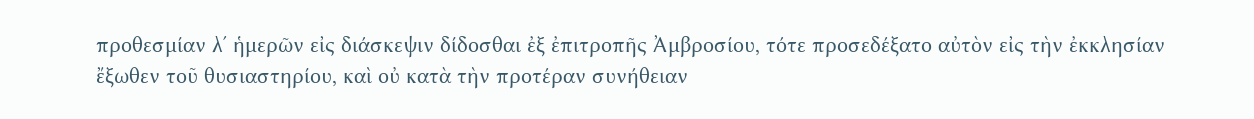προθεσμίαν λʹ ἡμερῶν εἰς διάσκεψιν δίδοσθαι ἐξ ἐπιτροπῆς Ἀμβροσίου, τότε προσεδέξατο αὐτὸν εἰς τὴν ἐκκλησίαν ἔξωθεν τοῦ θυσιαστηρίου, καὶ οὐ κατὰ τὴν προτέραν συνήθειαν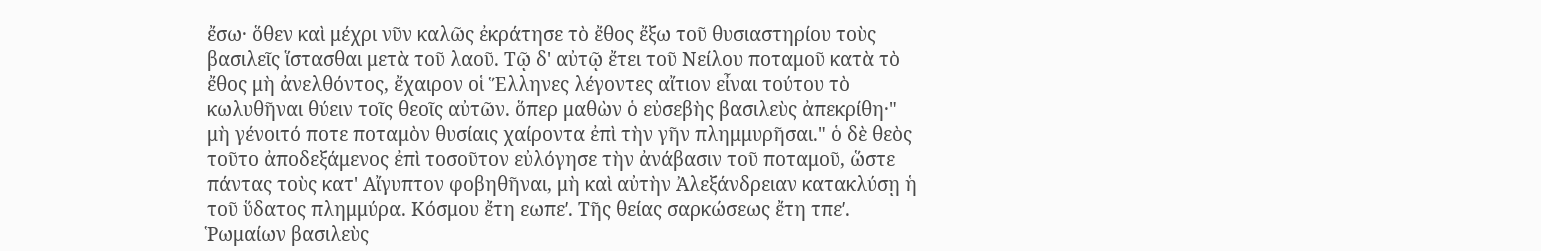ἔσω· ὅθεν καὶ μέχρι νῦν καλῶς ἐκράτησε τὸ ἔθος ἔξω τοῦ θυσιαστηρίου τοὺς βασιλεῖς ἵστασθαι μετὰ τοῦ λαοῦ. Τῷ δ' αὐτῷ ἔτει τοῦ Νείλου ποταμοῦ κατὰ τὸ ἔθος μὴ ἀνελθόντος, ἔχαιρον οἱ Ἕλληνες λέγοντες αἴτιον εἶναι τούτου τὸ κωλυθῆναι θύειν τοῖς θεοῖς αὐτῶν. ὅπερ μαθὼν ὁ εὐσεβὴς βασιλεὺς ἀπεκρίθη·" μὴ γένοιτό ποτε ποταμὸν θυσίαις χαίροντα ἐπὶ τὴν γῆν πλημμυρῆσαι." ὁ δὲ θεὸς τοῦτο ἀποδεξάμενος ἐπὶ τοσοῦτον εὐλόγησε τὴν ἀνάβασιν τοῦ ποταμοῦ, ὥστε πάντας τοὺς κατ' Αἴγυπτον φοβηθῆναι, μὴ καὶ αὐτὴν Ἀλεξάνδρειαν κατακλύσῃ ἡ τοῦ ὕδατος πλημμύρα. Κόσμου ἔτη εωπεʹ. Τῆς θείας σαρκώσεως ἔτη τπεʹ. Ῥωμαίων βασιλεὺς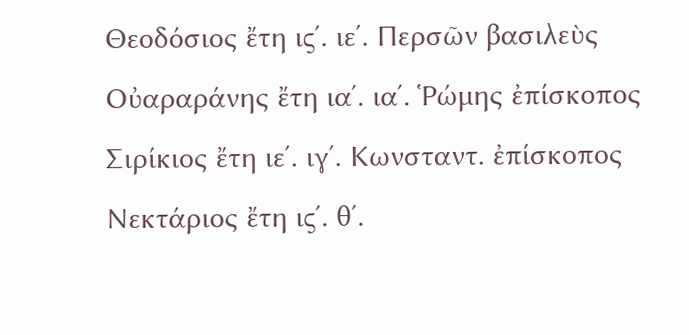Θεοδόσιος ἔτη ιϛʹ. ιεʹ. Περσῶν βασιλεὺς Οὐαραράνης ἔτη ιαʹ. ιαʹ. Ῥώμης ἐπίσκοπος Σιρίκιος ἔτη ιεʹ. ιγʹ. Κωνσταντ. ἐπίσκοπος Νεκτάριος ἔτη ιϛʹ. θʹ.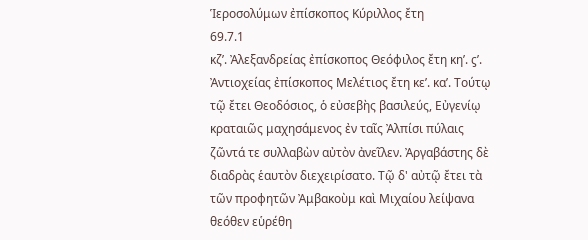Ἱεροσολύμων ἐπίσκοπος Κύριλλος ἔτη
69.7.1
κζʹ. Ἀλεξανδρείας ἐπίσκοπος Θεόφιλος ἔτη κηʹ. ϛʹ. Ἀντιοχείας ἐπίσκοπος Μελέτιος ἔτη κεʹ. καʹ. Τούτῳ τῷ ἔτει Θεοδόσιος, ὁ εὐσεβὴς βασιλεύς, Εὐγενίῳ κραταιῶς μαχησάμενος ἐν ταῖς Ἀλπίσι πύλαις ζῶντά τε συλλαβὼν αὐτὸν ἀνεῖλεν. Ἀργαβάστης δὲ διαδρὰς ἑαυτὸν διεχειρίσατο. Τῷ δ' αὐτῷ ἔτει τὰ τῶν προφητῶν Ἀμβακοὺμ καὶ Μιχαίου λείψανα θεόθεν εὑρέθη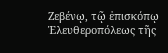Ζεβένῳ, τῷ ἐπισκόπῳ Ἐλευθεροπόλεως τῆς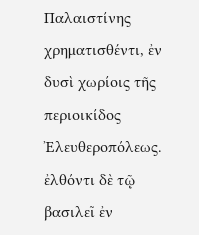Παλαιστίνης χρηματισθέντι, ἐν δυσὶ χωρίοις τῆς περιοικίδος Ἐλευθεροπόλεως. ἐλθόντι δὲ τῷ βασιλεῖ ἐν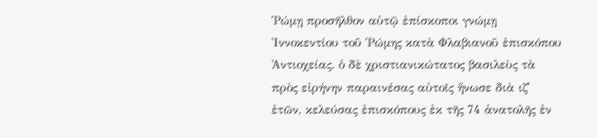Ῥώμῃ προσῆλθον αὐτῷ ἐπίσκοποι γνώμῃ Ἰννοκεντίου τοῦ Ῥώμης κατὰ Φλαβιανοῦ ἐπισκόπου Ἀντιοχείας. ὁ δὲ χριστιανικώτατος βασιλεὺς τὰ πρὸς εἰρήνην παραινέσας αὐτοῖς ἥνωσε διὰ ιζʹ ἐτῶν, κελεύσας ἐπισκόπους ἐκ τῆς 74 ἀνατολῆς ἐν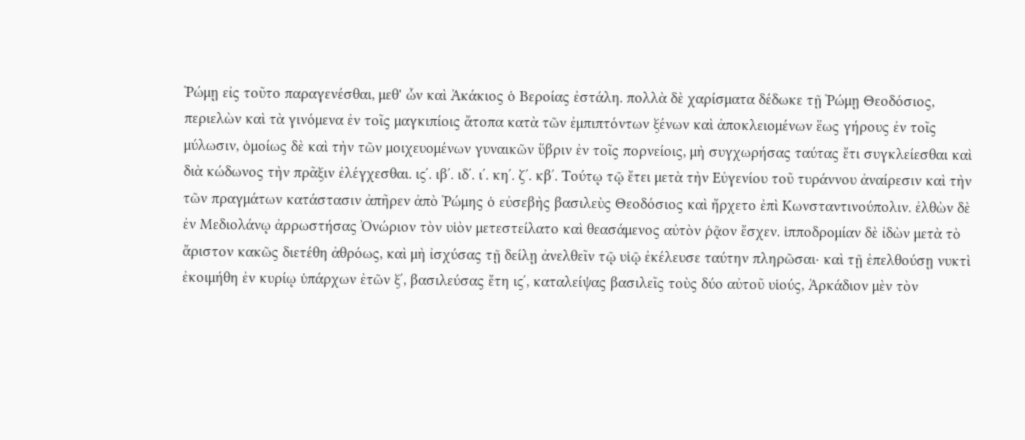Ῥώμῃ εἰς τοῦτο παραγενέσθαι, μεθ' ὧν καὶ Ἀκάκιος ὁ Βεροίας ἐστάλη. πολλὰ δὲ χαρίσματα δέδωκε τῇ Ῥώμῃ Θεοδόσιος, περιελὼν καὶ τὰ γινόμενα ἐν τοῖς μαγκιπίοις ἄτοπα κατὰ τῶν ἐμπιπτόντων ξένων καὶ ἀποκλειομένων ἕως γήρους ἐν τοῖς μύλωσιν, ὁμοίως δὲ καὶ τὴν τῶν μοιχευομένων γυναικῶν ὕβριν ἐν τοῖς πορνείοις, μὴ συγχωρήσας ταύτας ἔτι συγκλείεσθαι καὶ διὰ κώδωνος τὴν πρᾶξιν ἐλέγχεσθαι. ιϛʹ. ιβʹ. ιδʹ. ιʹ. κηʹ. ζʹ. κβʹ. Τούτῳ τῷ ἔτει μετὰ τὴν Εὐγενίου τοῦ τυράννου ἀναίρεσιν καὶ τὴν τῶν πραγμάτων κατάστασιν ἀπῆρεν ἀπὸ Ῥώμης ὁ εὐσεβὴς βασιλεὺς Θεοδόσιος καὶ ἤρχετο ἐπὶ Κωνσταντινούπολιν. ἐλθὼν δὲ ἐν Μεδιολάνῳ ἀρρωστήσας Ὀνώριον τὸν υἱὸν μετεστείλατο καὶ θεασάμενος αὐτὸν ῥᾷον ἔσχεν. ἱπποδρομίαν δὲ ἰδὼν μετὰ τὸ ἄριστον κακῶς διετέθη ἀθρόως, καὶ μὴ ἰσχύσας τῇ δείλῃ ἀνελθεῖν τῷ υἱῷ ἐκέλευσε ταύτην πληρῶσαι· καὶ τῇ ἐπελθούσῃ νυκτὶ ἐκοιμήθη ἐν κυρίῳ ὑπάρχων ἐτῶν ξʹ, βασιλεύσας ἔτη ιϛʹ, καταλείψας βασιλεῖς τοὺς δύο αὐτοῦ υἱούς, Ἀρκάδιον μὲν τὸν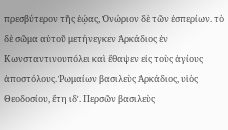πρεσβύτερον τῆς ἑῴας, Ὀνώριον δὲ τῶν ἑσπερίων. τὸ δὲ σῶμα αὐτοῦ μετήνεγκεν Ἀρκάδιος ἐν Κωνσταντινουπόλει καὶ ἔθαψεν εἰς τοὺς ἁγίους ἀποστόλους. Ῥωμαίων βασιλεὺς Ἀρκάδιος, υἱὸς Θεοδοσίου, ἔτη ιδʹ. Περσῶν βασιλεὺς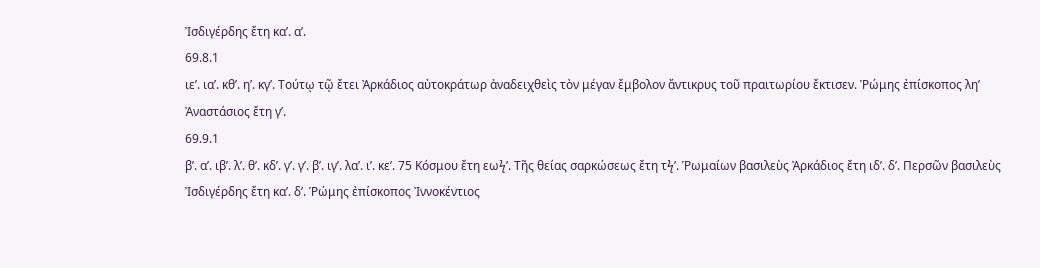Ἰσδιγέρδης ἔτη καʹ. αʹ.
69.8.1
ιεʹ. ιαʹ. κθʹ. ηʹ. κγʹ. Τούτῳ τῷ ἔτει Ἀρκάδιος αὐτοκράτωρ ἀναδειχθεὶς τὸν μέγαν ἔμβολον ἄντικρυς τοῦ πραιτωρίου ἔκτισεν. Ῥώμης ἐπίσκοπος ληʹ Ἀναστάσιος ἔτη γʹ.
69.9.1
βʹ. αʹ. ιβʹ. λʹ. θʹ. κδʹ. γʹ. γʹ. βʹ. ιγʹ. λαʹ. ιʹ. κεʹ. 75 Κόσμου ἔτη εωϟʹ. Τῆς θείας σαρκώσεως ἔτη τϟʹ. Ῥωμαίων βασιλεὺς Ἀρκάδιος ἔτη ιδʹ. δʹ. Περσῶν βασιλεὺς Ἰσδιγέρδης ἔτη καʹ. δʹ. Ῥώμης ἐπίσκοπος Ἰννοκέντιος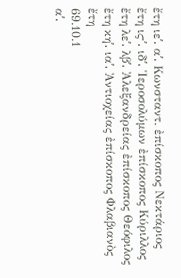ἔτη ιεʹ. αʹ. Κωνσταντ. ἐπίσκοπος Νεκτάριος ἔτη ιϛʹ. ιδʹ. Ἱεροσολύμων ἐπίσκοπος Κύριλλος ἔτη λεʹ. λβʹ. Ἀλεξανδρείας ἐπίσκοπος Θεόφιλος ἔτη κηʹ. ιαʹ. Ἀντιοχείας ἐπίσκοπος Φλαβιανὸς ἔτη
69.10.1
αʹ.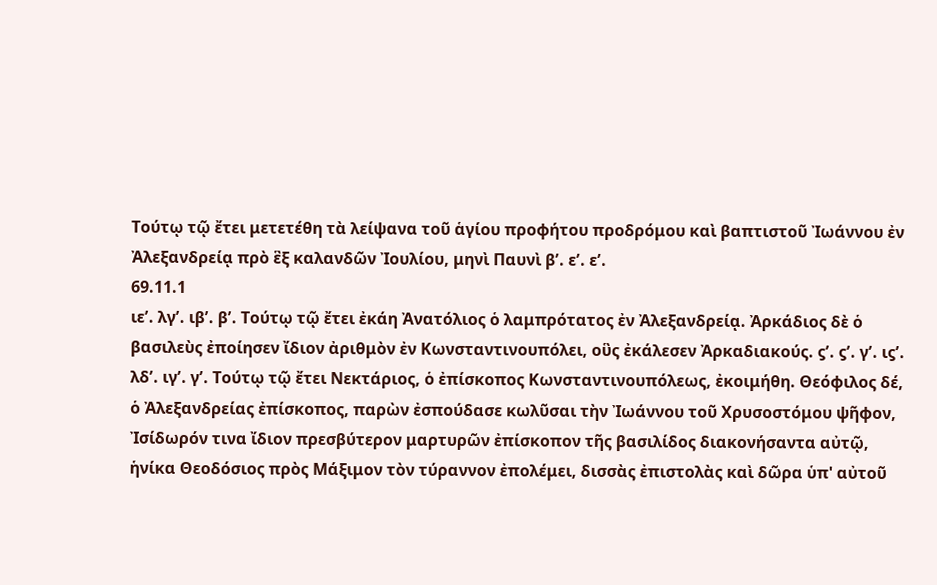Τούτῳ τῷ ἔτει μετετέθη τὰ λείψανα τοῦ ἁγίου προφήτου προδρόμου καὶ βαπτιστοῦ Ἰωάννου ἐν Ἀλεξανδρείᾳ πρὸ ἓξ καλανδῶν Ἰουλίου, μηνὶ Παυνὶ βʹ. εʹ. εʹ.
69.11.1
ιεʹ. λγʹ. ιβʹ. βʹ. Τούτῳ τῷ ἔτει ἐκάη Ἀνατόλιος ὁ λαμπρότατος ἐν Ἀλεξανδρείᾳ. Ἀρκάδιος δὲ ὁ βασιλεὺς ἐποίησεν ἴδιον ἀριθμὸν ἐν Κωνσταντινουπόλει, οὓς ἐκάλεσεν Ἀρκαδιακούς. ϛʹ. ϛʹ. γʹ. ιϛʹ. λδʹ. ιγʹ. γʹ. Τούτῳ τῷ ἔτει Νεκτάριος, ὁ ἐπίσκοπος Κωνσταντινουπόλεως, ἐκοιμήθη. Θεόφιλος δέ, ὁ Ἀλεξανδρείας ἐπίσκοπος, παρὼν ἐσπούδασε κωλῦσαι τὴν Ἰωάννου τοῦ Χρυσοστόμου ψῆφον, Ἰσίδωρόν τινα ἴδιον πρεσβύτερον μαρτυρῶν ἐπίσκοπον τῆς βασιλίδος διακονήσαντα αὐτῷ, ἡνίκα Θεοδόσιος πρὸς Μάξιμον τὸν τύραννον ἐπολέμει, δισσὰς ἐπιστολὰς καὶ δῶρα ὑπ' αὐτοῦ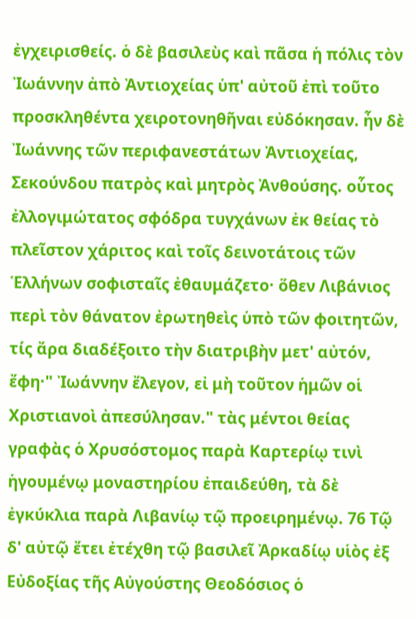ἐγχειρισθείς. ὁ δὲ βασιλεὺς καὶ πᾶσα ἡ πόλις τὸν Ἰωάννην ἀπὸ Ἀντιοχείας ὑπ' αὐτοῦ ἐπὶ τοῦτο προσκληθέντα χειροτονηθῆναι εὐδόκησαν. ἦν δὲ Ἰωάννης τῶν περιφανεστάτων Ἀντιοχείας, Σεκούνδου πατρὸς καὶ μητρὸς Ἀνθούσης. οὗτος ἐλλογιμώτατος σφόδρα τυγχάνων ἐκ θείας τὸ πλεῖστον χάριτος καὶ τοῖς δεινοτάτοις τῶν Ἑλλήνων σοφισταῖς ἐθαυμάζετο· ὅθεν Λιβάνιος περὶ τὸν θάνατον ἐρωτηθεὶς ὑπὸ τῶν φοιτητῶν, τίς ἄρα διαδέξοιτο τὴν διατριβὴν μετ' αὐτόν, ἔφη·" Ἰωάννην ἔλεγον, εἰ μὴ τοῦτον ἡμῶν οἱ Χριστιανοὶ ἀπεσύλησαν." τὰς μέντοι θείας γραφὰς ὁ Χρυσόστομος παρὰ Καρτερίῳ τινὶ ἡγουμένῳ μοναστηρίου ἐπαιδεύθη, τὰ δὲ ἐγκύκλια παρὰ Λιβανίῳ τῷ προειρημένῳ. 76 Τῷ δ' αὐτῷ ἔτει ἐτέχθη τῷ βασιλεῖ Ἀρκαδίῳ υἱὸς ἐξ Εὐδοξίας τῆς Αὐγούστης Θεοδόσιος ὁ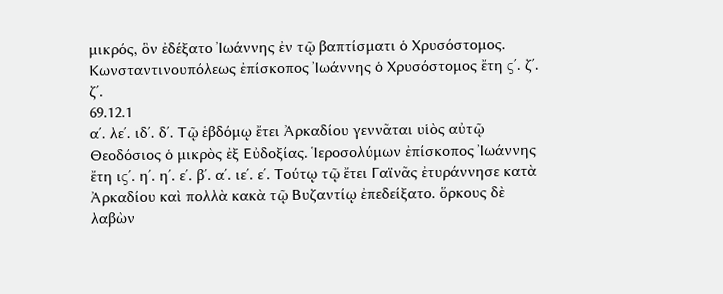μικρός, ὃν ἐδέξατο Ἰωάννης ἐν τῷ βαπτίσματι ὁ Χρυσόστομος. Κωνσταντινουπόλεως ἐπίσκοπος Ἰωάννης ὁ Χρυσόστομος ἔτη ϛʹ. ζʹ. ζʹ.
69.12.1
αʹ. λεʹ. ιδʹ. δʹ. Τῷ ἑβδόμῳ ἔτει Ἀρκαδίου γεννᾶται υἱὸς αὐτῷ Θεοδόσιος ὁ μικρὸς ἐξ Εὐδοξίας. Ἱεροσολύμων ἐπίσκοπος Ἰωάννης ἔτη ιϛʹ. ηʹ. ηʹ. εʹ. βʹ. αʹ. ιεʹ. εʹ. Τούτῳ τῷ ἔτει Γαϊνᾶς ἐτυράννησε κατὰ Ἀρκαδίου καὶ πολλὰ κακὰ τῷ Βυζαντίῳ ἐπεδείξατο. ὅρκους δὲ λαβὼν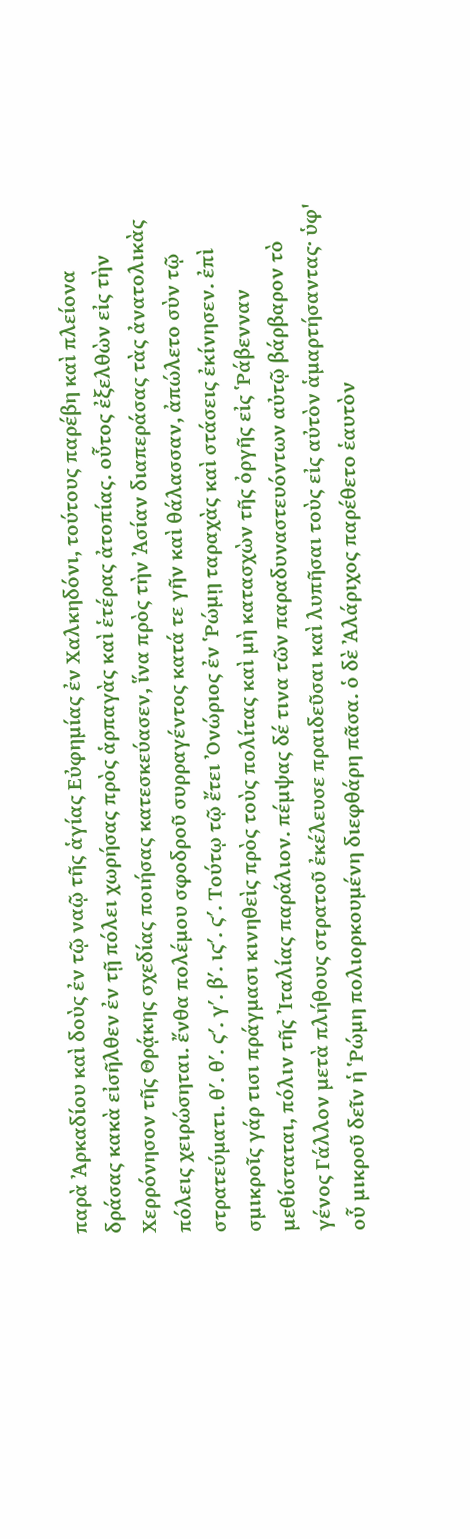παρὰ Ἀρκαδίου καὶ δοὺς ἐν τῷ ναῷ τῆς ἁγίας Εὐφημίας ἐν Χαλκηδόνι, τούτους παρέβη καὶ πλείονα δράσας κακὰ εἰσῆλθεν ἐν τῇ πόλει χωρήσας πρὸς ἁρπαγὰς καὶ ἑτέρας ἀτοπίας. οὗτος ἐξελθὼν εἰς τὴν Χερρόνησον τῆς Θρᾴκης σχεδίας ποιήσας κατεσκεύασεν, ἵνα πρὸς τὴν Ἀσίαν διαπεράσας τὰς ἀνατολικὰς πόλεις χειρώσηται. ἔνθα πολέμου σφοδροῦ συρραγέντος κατά τε γῆν καὶ θάλασσαν, ἀπώλετο σὺν τῷ στρατεύματι. θʹ. θʹ. ϛʹ. γʹ. βʹ. ιϛʹ. ϛʹ. Τούτῳ τῷ ἔτει Ὀνώριος ἐν Ῥώμῃ ταραχὰς καὶ στάσεις ἐκίνησεν. ἐπὶ σμικροῖς γάρ τισι πράγμασι κινηθεὶς πρὸς τοὺς πολίτας καὶ μὴ κατασχὼν τῆς ὀργῆς εἰς Ῥάβενναν μεθίσταται, πόλιν τῆς Ἰταλίας παράλιον. πέμψας δέ τινα τῶν παραδυναστευόντων αὐτῷ βάρβαρον τὸ γένος Γάλλον μετὰ πλήθους στρατοῦ ἐκέλευσε πραιδεῦσαι καὶ λυπῆσαι τοὺς εἰς αὐτὸν ἁμαρτήσαντας· ὑφ' οὗ μικροῦ δεῖν ἡ Ῥώμη πολιορκουμένη διεφθάρη πᾶσα. ὁ δὲ Ἀλάριχος παρέθετο ἑαυτὸν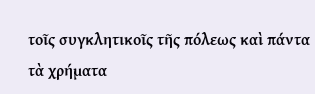τοῖς συγκλητικοῖς τῆς πόλεως καὶ πάντα τὰ χρήματα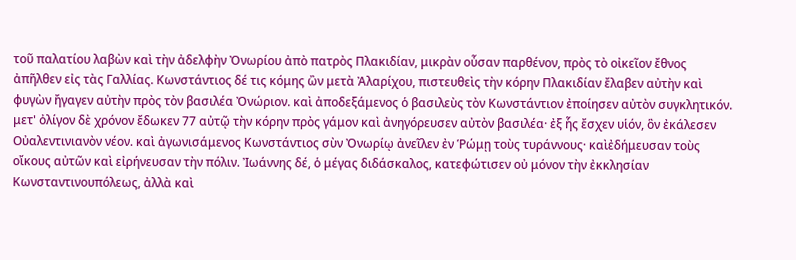τοῦ παλατίου λαβὼν καὶ τὴν ἀδελφὴν Ὀνωρίου ἀπὸ πατρὸς Πλακιδίαν, μικρὰν οὖσαν παρθένον, πρὸς τὸ οἰκεῖον ἔθνος ἀπῆλθεν εἰς τὰς Γαλλίας. Κωνστάντιος δέ τις κόμης ὢν μετὰ Ἀλαρίχου, πιστευθεὶς τὴν κόρην Πλακιδίαν ἔλαβεν αὐτὴν καὶ φυγὼν ἤγαγεν αὐτὴν πρὸς τὸν βασιλέα Ὀνώριον. καὶ ἀποδεξάμενος ὁ βασιλεὺς τὸν Κωνστάντιον ἐποίησεν αὐτὸν συγκλητικόν. μετ' ὀλίγον δὲ χρόνον ἔδωκεν 77 αὐτῷ τὴν κόρην πρὸς γάμον καὶ ἀνηγόρευσεν αὐτὸν βασιλέα· ἐξ ἧς ἔσχεν υἱόν, ὃν ἐκάλεσεν Οὐαλεντινιανὸν νέον. καὶ ἀγωνισάμενος Κωνστάντιος σὺν Ὀνωρίῳ ἀνεῖλεν ἐν Ῥώμῃ τοὺς τυράννους· καὶἐδήμευσαν τοὺς οἴκους αὐτῶν καὶ εἰρήνευσαν τὴν πόλιν. Ἰωάννης δέ, ὁ μέγας διδάσκαλος, κατεφώτισεν οὐ μόνον τὴν ἐκκλησίαν Κωνσταντινουπόλεως, ἀλλὰ καὶ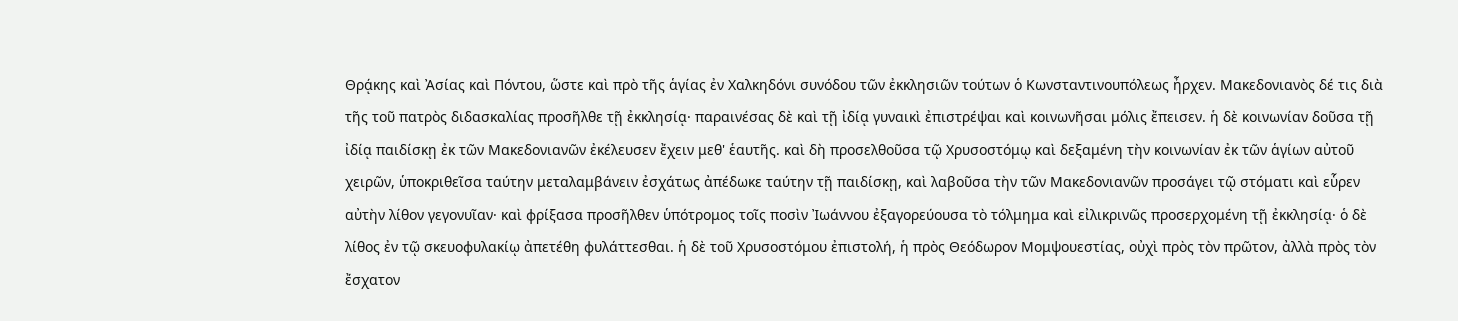Θρᾴκης καὶ Ἀσίας καὶ Πόντου, ὥστε καὶ πρὸ τῆς ἁγίας ἐν Χαλκηδόνι συνόδου τῶν ἐκκλησιῶν τούτων ὁ Κωνσταντινουπόλεως ἦρχεν. Μακεδονιανὸς δέ τις διὰ τῆς τοῦ πατρὸς διδασκαλίας προσῆλθε τῇ ἐκκλησίᾳ· παραινέσας δὲ καὶ τῇ ἰδίᾳ γυναικὶ ἐπιστρέψαι καὶ κοινωνῆσαι μόλις ἔπεισεν. ἡ δὲ κοινωνίαν δοῦσα τῇ ἰδίᾳ παιδίσκῃ ἐκ τῶν Μακεδονιανῶν ἐκέλευσεν ἔχειν μεθ' ἑαυτῆς. καὶ δὴ προσελθοῦσα τῷ Χρυσοστόμῳ καὶ δεξαμένη τὴν κοινωνίαν ἐκ τῶν ἁγίων αὐτοῦ χειρῶν, ὑποκριθεῖσα ταύτην μεταλαμβάνειν ἐσχάτως ἀπέδωκε ταύτην τῇ παιδίσκῃ, καὶ λαβοῦσα τὴν τῶν Μακεδονιανῶν προσάγει τῷ στόματι καὶ εὗρεν αὐτὴν λίθον γεγονυῖαν· καὶ φρίξασα προσῆλθεν ὑπότρομος τοῖς ποσὶν Ἰωάννου ἐξαγορεύουσα τὸ τόλμημα καὶ εἰλικρινῶς προσερχομένη τῇ ἐκκλησίᾳ· ὁ δὲ λίθος ἐν τῷ σκευοφυλακίῳ ἀπετέθη φυλάττεσθαι. ἡ δὲ τοῦ Χρυσοστόμου ἐπιστολή, ἡ πρὸς Θεόδωρον Μομψουεστίας, οὐχὶ πρὸς τὸν πρῶτον, ἀλλὰ πρὸς τὸν ἔσχατον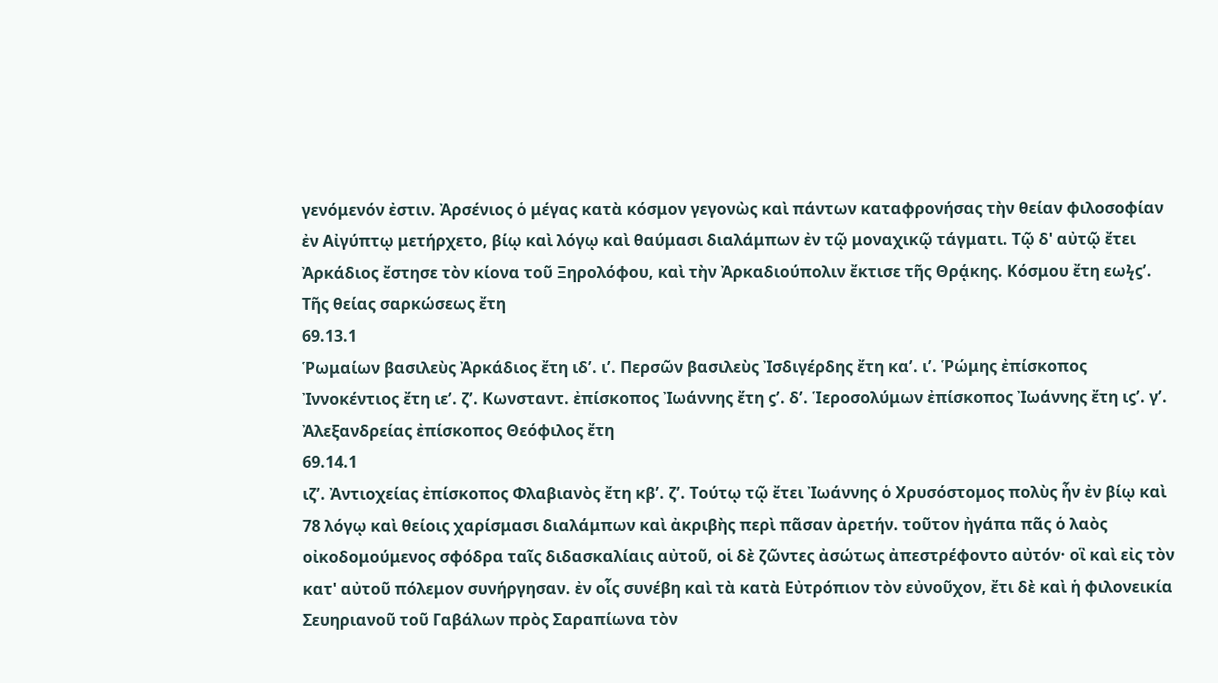γενόμενόν ἐστιν. Ἀρσένιος ὁ μέγας κατὰ κόσμον γεγονὼς καὶ πάντων καταφρονήσας τὴν θείαν φιλοσοφίαν ἐν Αἰγύπτῳ μετήρχετο, βίῳ καὶ λόγῳ καὶ θαύμασι διαλάμπων ἐν τῷ μοναχικῷ τάγματι. Τῷ δ' αὐτῷ ἔτει Ἀρκάδιος ἔστησε τὸν κίονα τοῦ Ξηρολόφου, καὶ τὴν Ἀρκαδιούπολιν ἔκτισε τῆς Θρᾴκης. Κόσμου ἔτη εωϟϛʹ. Τῆς θείας σαρκώσεως ἔτη
69.13.1
Ῥωμαίων βασιλεὺς Ἀρκάδιος ἔτη ιδʹ. ιʹ. Περσῶν βασιλεὺς Ἰσδιγέρδης ἔτη καʹ. ιʹ. Ῥώμης ἐπίσκοπος Ἰννοκέντιος ἔτη ιεʹ. ζʹ. Κωνσταντ. ἐπίσκοπος Ἰωάννης ἔτη ϛʹ. δʹ. Ἱεροσολύμων ἐπίσκοπος Ἰωάννης ἔτη ιϛʹ. γʹ. Ἀλεξανδρείας ἐπίσκοπος Θεόφιλος ἔτη
69.14.1
ιζʹ. Ἀντιοχείας ἐπίσκοπος Φλαβιανὸς ἔτη κβʹ. ζʹ. Τούτῳ τῷ ἔτει Ἰωάννης ὁ Χρυσόστομος πολὺς ἦν ἐν βίῳ καὶ 78 λόγῳ καὶ θείοις χαρίσμασι διαλάμπων καὶ ἀκριβὴς περὶ πᾶσαν ἀρετήν. τοῦτον ἠγάπα πᾶς ὁ λαὸς οἰκοδομούμενος σφόδρα ταῖς διδασκαλίαις αὐτοῦ, οἱ δὲ ζῶντες ἀσώτως ἀπεστρέφοντο αὐτόν· οἳ καὶ εἰς τὸν κατ' αὐτοῦ πόλεμον συνήργησαν. ἐν οἷς συνέβη καὶ τὰ κατὰ Εὐτρόπιον τὸν εὐνοῦχον, ἔτι δὲ καὶ ἡ φιλονεικία Σευηριανοῦ τοῦ Γαβάλων πρὸς Σαραπίωνα τὸν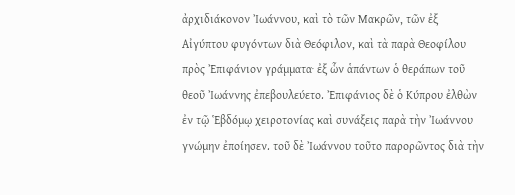ἀρχιδιάκονον Ἰωάννου, καὶ τὸ τῶν Μακρῶν, τῶν ἐξ Αἰγύπτου φυγόντων διὰ Θεόφιλον, καὶ τὰ παρὰ Θεοφίλου πρὸς Ἐπιφάνιον γράμματα· ἐξ ὧν ἁπάντων ὁ θεράπων τοῦ θεοῦ Ἰωάννης ἐπεβουλεύετο. Ἐπιφάνιος δὲ ὁ Κύπρου ἐλθὼν ἐν τῷ Ἑβδόμῳ χειροτονίας καὶ συνάξεις παρὰ τὴν Ἰωάννου γνώμην ἐποίησεν. τοῦ δὲ Ἰωάννου τοῦτο παρορῶντος διὰ τὴν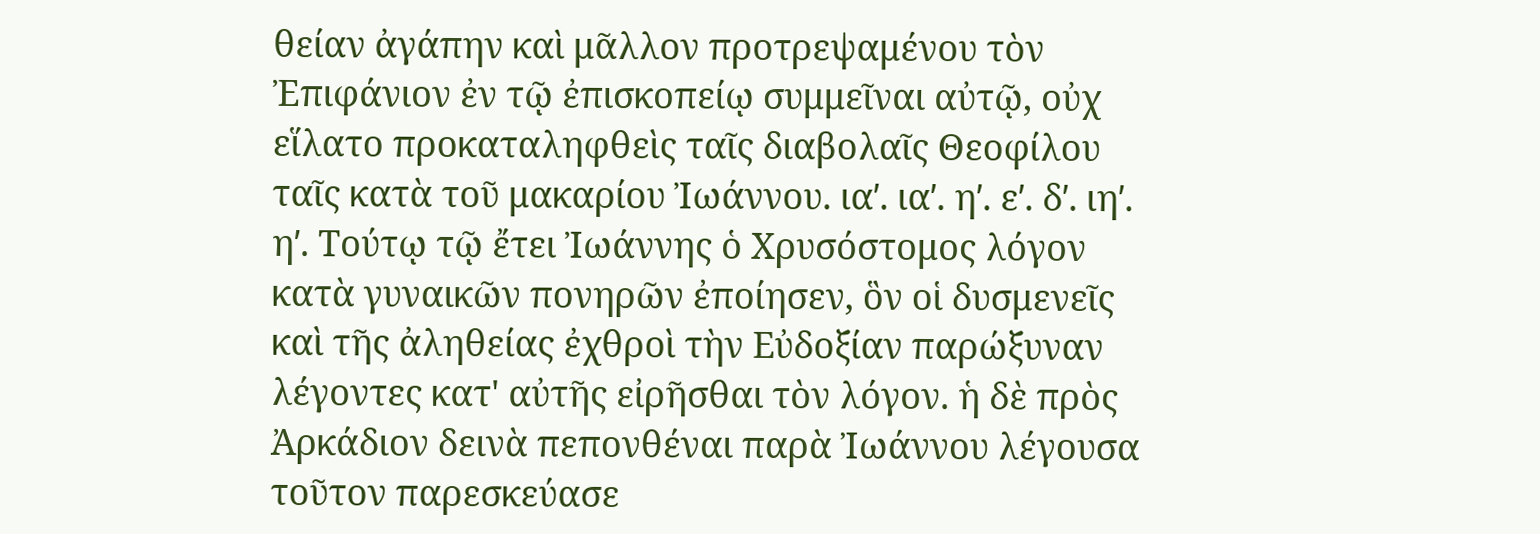θείαν ἀγάπην καὶ μᾶλλον προτρεψαμένου τὸν Ἐπιφάνιον ἐν τῷ ἐπισκοπείῳ συμμεῖναι αὐτῷ, οὐχ εἵλατο προκαταληφθεὶς ταῖς διαβολαῖς Θεοφίλου ταῖς κατὰ τοῦ μακαρίου Ἰωάννου. ιαʹ. ιαʹ. ηʹ. εʹ. δʹ. ιηʹ. ηʹ. Τούτῳ τῷ ἔτει Ἰωάννης ὁ Χρυσόστομος λόγον κατὰ γυναικῶν πονηρῶν ἐποίησεν, ὃν οἱ δυσμενεῖς καὶ τῆς ἀληθείας ἐχθροὶ τὴν Εὐδοξίαν παρώξυναν λέγοντες κατ' αὐτῆς εἰρῆσθαι τὸν λόγον. ἡ δὲ πρὸς Ἀρκάδιον δεινὰ πεπονθέναι παρὰ Ἰωάννου λέγουσα τοῦτον παρεσκεύασε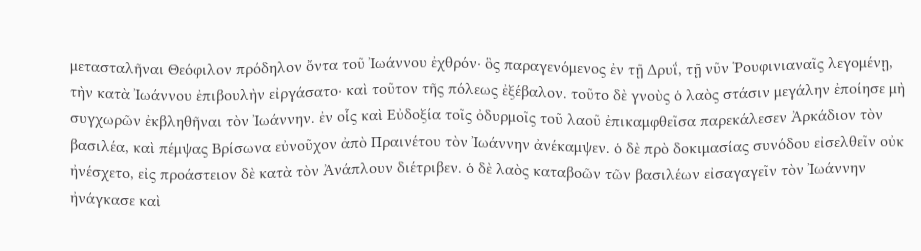μετασταλῆναι Θεόφιλον πρόδηλον ὄντα τοῦ Ἰωάννου ἐχθρόν· ὃς παραγενόμενος ἐν τῇ Δρυΐ, τῇ νῦν Ῥουφινιαναῖς λεγομένῃ, τὴν κατὰ Ἰωάννου ἐπιβουλὴν εἰργάσατο· καὶ τοῦτον τῆς πόλεως ἐξέβαλον. τοῦτο δὲ γνοὺς ὁ λαὸς στάσιν μεγάλην ἐποίησε μὴ συγχωρῶν ἐκβληθῆναι τὸν Ἰωάννην. ἐν οἷς καὶ Εὐδοξία τοῖς ὀδυρμοῖς τοῦ λαοῦ ἐπικαμφθεῖσα παρεκάλεσεν Ἀρκάδιον τὸν βασιλέα, καὶ πέμψας Βρίσωνα εὐνοῦχον ἀπὸ Πραινέτου τὸν Ἰωάννην ἀνέκαμψεν. ὁ δὲ πρὸ δοκιμασίας συνόδου εἰσελθεῖν οὐκ ἠνέσχετο, εἰς προάστειον δὲ κατὰ τὸν Ἀνάπλουν διέτριβεν. ὁ δὲ λαὸς καταβοῶν τῶν βασιλέων εἰσαγαγεῖν τὸν Ἰωάννην ἠνάγκασε καὶ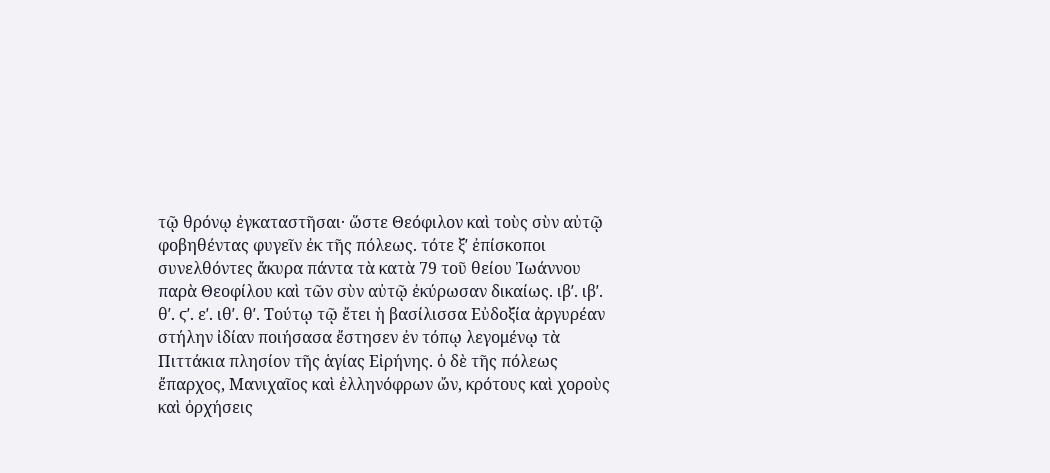τῷ θρόνῳ ἐγκαταστῆσαι· ὥστε Θεόφιλον καὶ τοὺς σὺν αὐτῷ φοβηθέντας φυγεῖν ἐκ τῆς πόλεως. τότε ξʹ ἐπίσκοποι συνελθόντες ἄκυρα πάντα τὰ κατὰ 79 τοῦ θείου Ἰωάννου παρὰ Θεοφίλου καὶ τῶν σὺν αὐτῷ ἐκύρωσαν δικαίως. ιβʹ. ιβʹ. θʹ. ϛʹ. εʹ. ιθʹ. θʹ. Τούτῳ τῷ ἔτει ἡ βασίλισσα Εὐδοξία ἀργυρέαν στήλην ἰδίαν ποιήσασα ἔστησεν ἐν τόπῳ λεγομένῳ τὰ Πιττάκια πλησίον τῆς ἁγίας Εἰρήνης. ὁ δὲ τῆς πόλεως ἔπαρχος, Μανιχαῖος καὶ ἑλληνόφρων ὤν, κρότους καὶ χοροὺς καὶ ὀρχήσεις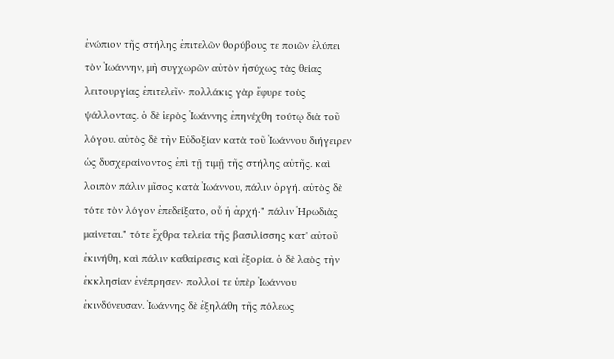ἐνώπιον τῆς στήλης ἐπιτελῶν θορύβους τε ποιῶν ἐλύπει τὸν Ἰωάννην, μὴ συγχωρῶν αὐτὸν ἡσύχως τὰς θείας λειτουργίας ἐπιτελεῖν· πολλάκις γὰρ ἔφυρε τοὺς ψάλλοντας. ὁ δὲ ἱερὸς Ἰωάννης ἐπηνέχθη τούτῳ διὰ τοῦ λόγου. αὐτὸς δὲ τὴν Εὐδοξίαν κατὰ τοῦ Ἰωάννου διήγειρεν ὡς δυσχεραίνοντος ἐπὶ τῇ τιμῇ τῆς στήλης αὐτῆς. καὶ λοιπὸν πάλιν μῖσος κατὰ Ἰωάννου, πάλιν ὀργή. αὐτὸς δὲ τότε τὸν λόγον ἐπεδείξατο, οὗ ἡ ἀρχή·" πάλιν Ἡρωδιὰς μαίνεται." τότε ἔχθρα τελεία τῆς βασιλίσσης κατ' αὐτοῦ ἐκινήθη, καὶ πάλιν καθαίρεσις καὶ ἐξορία. ὁ δὲ λαὸς τὴν ἐκκλησίαν ἐνέπρησεν· πολλοί τε ὑπὲρ Ἰωάννου ἐκινδύνευσαν. Ἰωάννης δὲ ἐξηλάθη τῆς πόλεως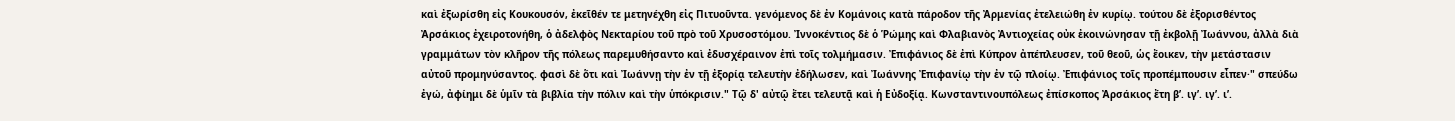καὶ ἐξωρίσθη εἰς Κουκουσόν, ἐκεῖθέν τε μετηνέχθη εἰς Πιτυοῦντα. γενόμενος δὲ ἐν Κομάνοις κατὰ πάροδον τῆς Ἀρμενίας ἐτελειώθη ἐν κυρίῳ. τούτου δὲ ἐξορισθέντος Ἀρσάκιος ἐχειροτονήθη, ὁ ἀδελφὸς Νεκταρίου τοῦ πρὸ τοῦ Χρυσοστόμου. Ἰννοκέντιος δὲ ὁ Ῥώμης καὶ Φλαβιανὸς Ἀντιοχείας οὐκ ἐκοινώνησαν τῇ ἐκβολῇ Ἰωάννου, ἀλλὰ διὰ γραμμάτων τὸν κλῆρον τῆς πόλεως παρεμυθήσαντο καὶ ἐδυσχέραινον ἐπὶ τοῖς τολμήμασιν. Ἐπιφάνιος δὲ ἐπὶ Κύπρον ἀπέπλευσεν, τοῦ θεοῦ, ὡς ἔοικεν, τὴν μετάστασιν αὐτοῦ προμηνύσαντος. φασὶ δὲ ὅτι καὶ Ἰωάννῃ τὴν ἐν τῇ ἐξορίᾳ τελευτὴν ἐδήλωσεν, καὶ Ἰωάννης Ἐπιφανίῳ τὴν ἐν τῷ πλοίῳ. Ἐπιφάνιος τοῖς προπέμπουσιν εἶπεν·" σπεύδω ἐγώ, ἀφίημι δὲ ὑμῖν τὰ βιβλία τὴν πόλιν καὶ τὴν ὑπόκρισιν." Τῷ δ' αὐτῷ ἔτει τελευτᾷ καὶ ἡ Εὐδοξίᾳ. Κωνσταντινουπόλεως ἐπίσκοπος Ἀρσάκιος ἔτη βʹ. ιγʹ. ιγʹ. ιʹ.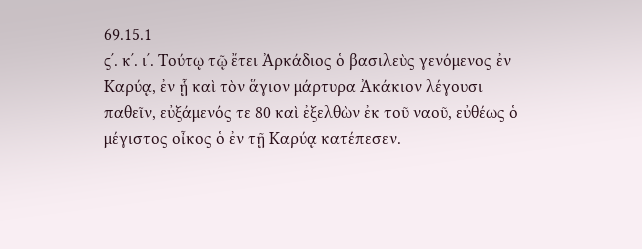69.15.1
ϛʹ. κʹ. ιʹ. Τούτῳ τῷ ἔτει Ἀρκάδιος ὁ βασιλεὺς γενόμενος ἐν Καρύᾳ, ἐν ᾗ καὶ τὸν ἅγιον μάρτυρα Ἀκάκιον λέγουσι παθεῖν, εὐξάμενός τε 80 καὶ ἐξελθὼν ἐκ τοῦ ναοῦ, εὐθέως ὁ μέγιστος οἶκος ὁ ἐν τῇ Καρύᾳ κατέπεσεν.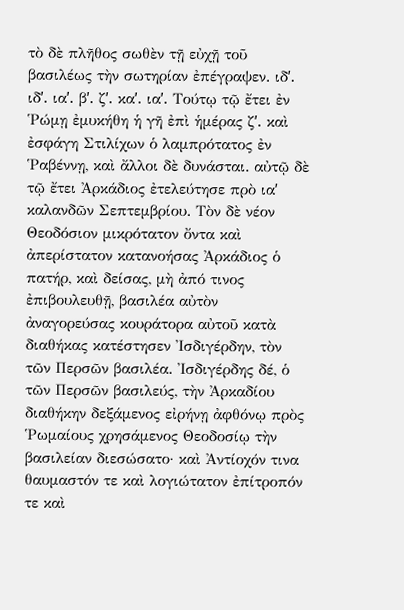τὸ δὲ πλῆθος σωθὲν τῇ εὐχῇ τοῦ βασιλέως τὴν σωτηρίαν ἐπέγραψεν. ιδʹ. ιδʹ. ιαʹ. βʹ. ζʹ. καʹ. ιαʹ. Τούτῳ τῷ ἔτει ἐν Ῥώμῃ ἐμυκήθη ἡ γῆ ἐπὶ ἡμέρας ζʹ. καὶ ἐσφάγη Στιλίχων ὁ λαμπρότατος ἐν Ῥαβέννῃ, καὶ ἄλλοι δὲ δυνάσται. αὐτῷ δὲ τῷ ἔτει Ἀρκάδιος ἐτελεύτησε πρὸ ιαʹ καλανδῶν Σεπτεμβρίου. Τὸν δὲ νέον Θεοδόσιον μικρότατον ὄντα καὶ ἀπερίστατον κατανοήσας Ἀρκάδιος ὁ πατήρ, καὶ δείσας, μὴ ἀπό τινος ἐπιβουλευθῇ, βασιλέα αὐτὸν ἀναγορεύσας κουράτορα αὐτοῦ κατὰ διαθήκας κατέστησεν Ἰσδιγέρδην, τὸν τῶν Περσῶν βασιλέα. Ἰσδιγέρδης δέ, ὁ τῶν Περσῶν βασιλεύς, τὴν Ἀρκαδίου διαθήκην δεξάμενος εἰρήνῃ ἀφθόνῳ πρὸς Ῥωμαίους χρησάμενος Θεοδοσίῳ τὴν βασιλείαν διεσώσατο· καὶ Ἀντίοχόν τινα θαυμαστόν τε καὶ λογιώτατον ἐπίτροπόν τε καὶ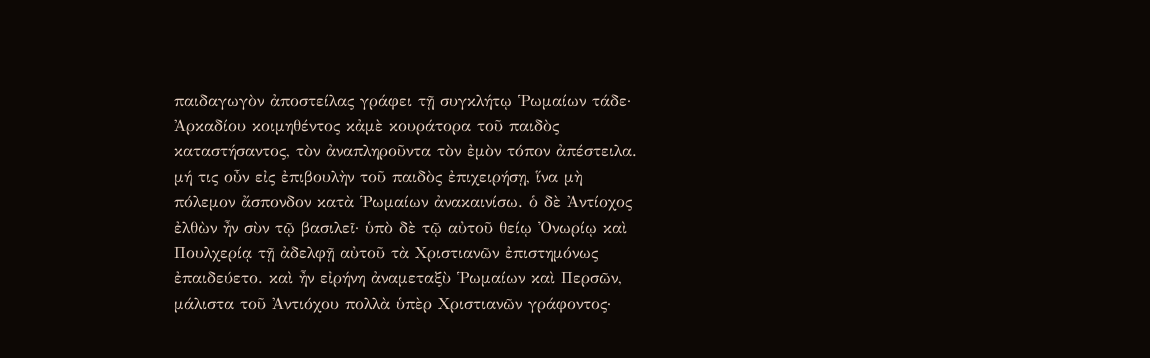παιδαγωγὸν ἀποστείλας γράφει τῇ συγκλήτῳ Ῥωμαίων τάδε· Ἀρκαδίου κοιμηθέντος κἀμὲ κουράτορα τοῦ παιδὸς καταστήσαντος, τὸν ἀναπληροῦντα τὸν ἐμὸν τόπον ἀπέστειλα. μή τις οὖν εἰς ἐπιβουλὴν τοῦ παιδὸς ἐπιχειρήσῃ, ἵνα μὴ πόλεμον ἄσπονδον κατὰ Ῥωμαίων ἀνακαινίσω. ὁ δὲ Ἀντίοχος ἐλθὼν ἦν σὺν τῷ βασιλεῖ· ὑπὸ δὲ τῷ αὐτοῦ θείῳ Ὀνωρίῳ καὶ Πουλχερίᾳ τῇ ἀδελφῇ αὐτοῦ τὰ Χριστιανῶν ἐπιστημόνως ἐπαιδεύετο. καὶ ἦν εἰρήνη ἀναμεταξὺ Ῥωμαίων καὶ Περσῶν, μάλιστα τοῦ Ἀντιόχου πολλὰ ὑπὲρ Χριστιανῶν γράφοντος·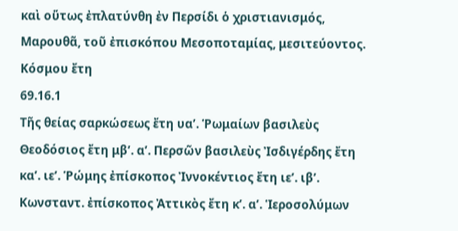καὶ οὕτως ἐπλατύνθη ἐν Περσίδι ὁ χριστιανισμός, Μαρουθᾶ, τοῦ ἐπισκόπου Μεσοποταμίας, μεσιτεύοντος. Κόσμου ἔτη
69.16.1
Τῆς θείας σαρκώσεως ἔτη υαʹ. Ῥωμαίων βασιλεὺς Θεοδόσιος ἔτη μβʹ. αʹ. Περσῶν βασιλεὺς Ἰσδιγέρδης ἔτη καʹ. ιεʹ. Ῥώμης ἐπίσκοπος Ἰννοκέντιος ἔτη ιεʹ. ιβʹ. Κωνσταντ. ἐπίσκοπος Ἀττικὸς ἔτη κʹ. αʹ. Ἱεροσολύμων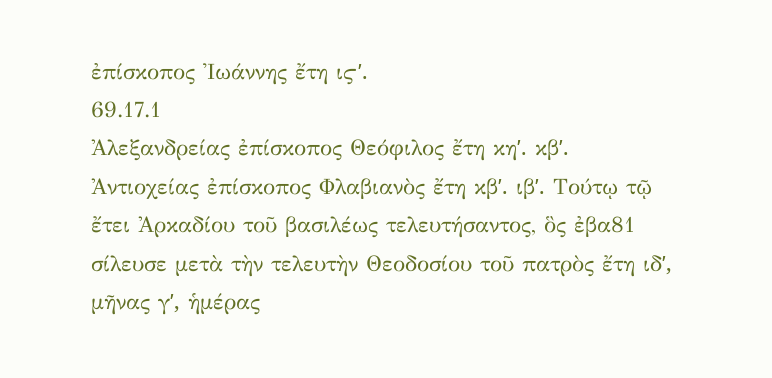ἐπίσκοπος Ἰωάννης ἔτη ιϛʹ.
69.17.1
Ἀλεξανδρείας ἐπίσκοπος Θεόφιλος ἔτη κηʹ. κβʹ. Ἀντιοχείας ἐπίσκοπος Φλαβιανὸς ἔτη κβʹ. ιβʹ. Τούτῳ τῷ ἔτει Ἀρκαδίου τοῦ βασιλέως τελευτήσαντος, ὃς ἐβα81 σίλευσε μετὰ τὴν τελευτὴν Θεοδοσίου τοῦ πατρὸς ἔτη ιδʹ, μῆνας γʹ, ἡμέρας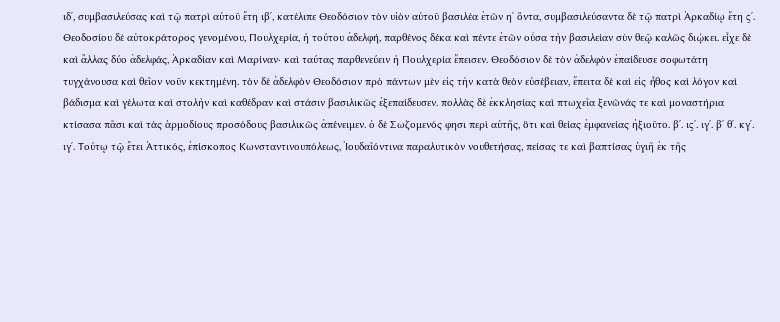ιδʹ, συμβασιλεύσας καὶ τῷ πατρὶ αὐτοῦ ἔτη ιβʹ, κατέλιπε Θεοδόσιον τὸν υἱὸν αὐτοῦ βασιλέα ἐτῶν ηʹ ὄντα, συμβασιλεύσαντα δὲ τῷ πατρὶ Ἀρκαδίῳ ἔτη ϛʹ. Θεοδοσίου δὲ αὐτοκράτορος γενομένου, Πουλχερία, ἡ τούτου ἀδελφή, παρθένος δέκα καὶ πέντε ἐτῶν οὖσα τὴν βασιλείαν σὺν θεῷ καλῶς διῴκει. εἶχε δὲ καὶ ἄλλας δύο ἀδελφάς, Ἀρκαδίαν καὶ Μαρίναν· καὶ ταύτας παρθενεύειν ἡ Πουλχερία ἔπεισεν. Θεοδόσιον δὲ τὸν ἀδελφὸν ἐπαίδευσε σοφωτάτη τυγχάνουσα καὶ θεῖον νοῦν κεκτημένη. τὸν δὲ ἀδελφὸν Θεοδόσιον πρὸ πάντων μὲν εἰς τὴν κατὰ θεὸν εὐσέβειαν, ἔπειτα δὲ καὶ εἰς ἦθος καὶ λόγον καὶ βάδισμα καὶ γέλωτα καὶ στολὴν καὶ καθέδραν καὶ στάσιν βασιλικῶς ἐξεπαίδευσεν. πολλὰς δὲ ἐκκλησίας καὶ πτωχεῖα ξενῶνάς τε καὶ μοναστήρια κτίσασα πᾶσι καὶ τὰς ἁρμοδίους προσόδους βασιλικῶς ἀπένειμεν. ὁ δὲ Σωζομενός φησι περὶ αὐτῆς, ὅτι καὶ θείας ἐμφανείας ἠξιοῦτο. βʹ. ιϛʹ. ιγʹ. βʹ θʹ. κγʹ. ιγʹ. Τούτῳ τῷ ἔτει Ἀττικός, ἐπίσκοπος Κωνσταντινουπόλεως, Ἰουδαῖόντινα παραλυτικὸν νουθετήσας, πείσας τε καὶ βαπτίσας ὑγιῆ ἐκ τῆς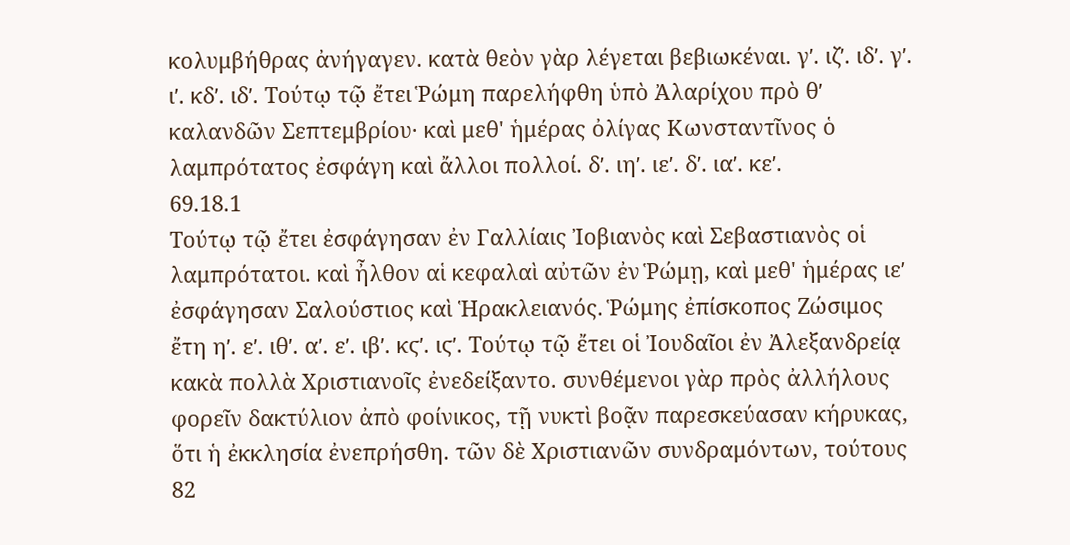κολυμβήθρας ἀνήγαγεν. κατὰ θεὸν γὰρ λέγεται βεβιωκέναι. γʹ. ιζʹ. ιδʹ. γʹ. ιʹ. κδʹ. ιδʹ. Τούτῳ τῷ ἔτει Ῥώμη παρελήφθη ὑπὸ Ἀλαρίχου πρὸ θʹ καλανδῶν Σεπτεμβρίου· καὶ μεθ' ἡμέρας ὀλίγας Κωνσταντῖνος ὁ λαμπρότατος ἐσφάγη καὶ ἄλλοι πολλοί. δʹ. ιηʹ. ιεʹ. δʹ. ιαʹ. κεʹ.
69.18.1
Τούτῳ τῷ ἔτει ἐσφάγησαν ἐν Γαλλίαις Ἰοβιανὸς καὶ Σεβαστιανὸς οἱ λαμπρότατοι. καὶ ἦλθον αἱ κεφαλαὶ αὐτῶν ἐν Ῥώμῃ, καὶ μεθ' ἡμέρας ιεʹ ἐσφάγησαν Σαλούστιος καὶ Ἡρακλειανός. Ῥώμης ἐπίσκοπος Ζώσιμος ἔτη ηʹ. εʹ. ιθʹ. αʹ. εʹ. ιβʹ. κϛʹ. ιϛʹ. Τούτῳ τῷ ἔτει οἱ Ἰουδαῖοι ἐν Ἀλεξανδρείᾳ κακὰ πολλὰ Χριστιανοῖς ἐνεδείξαντο. συνθέμενοι γὰρ πρὸς ἀλλήλους φορεῖν δακτύλιον ἀπὸ φοίνικος, τῇ νυκτὶ βοᾷν παρεσκεύασαν κήρυκας, ὅτι ἡ ἐκκλησία ἐνεπρήσθη. τῶν δὲ Χριστιανῶν συνδραμόντων, τούτους 82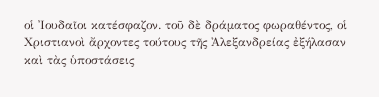οἱ Ἰουδαῖοι κατέσφαζον. τοῦ δὲ δράματος φωραθέντος, οἱ Χριστιανοὶ ἄρχοντες τούτους τῆς Ἀλεξανδρείας ἐξήλασαν καὶ τὰς ὑποστάσεις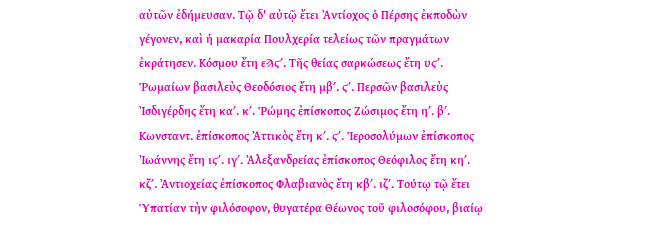αὐτῶν ἐδήμευσαν. Τῷ δ' αὐτῷ ἔτει Ἀντίοχος ὁ Πέρσης ἐκποδὼν γέγονεν, καὶ ἡ μακαρία Πουλχερία τελείως τῶν πραγμάτων ἐκράτησεν. Κόσμου ἔτη εϠϛʹ. Τῆς θείας σαρκώσεως ἔτη υϛʹ. Ῥωμαίων βασιλεὺς Θεοδόσιος ἔτη μβʹ. ϛʹ. Περσῶν βασιλεὺς Ἰσδιγέρδης ἔτη καʹ. κʹ. Ῥώμης ἐπίσκοπος Ζώσιμος ἔτη ηʹ. βʹ. Κωνσταντ. ἐπίσκοπος Ἀττικὸς ἔτη κʹ. ϛʹ. Ἱεροσολύμων ἐπίσκοπος Ἰωάννης ἔτη ιϛʹ. ιγʹ. Ἀλεξανδρείας ἐπίσκοπος Θεόφιλος ἔτη κηʹ. κζʹ. Ἀντιοχείας ἐπίσκοπος Φλαβιανὸς ἔτη κβʹ. ιζʹ. Τούτῳ τῷ ἔτει Ὑπατίαν τὴν φιλόσοφον, θυγατέρα Θέωνος τοῦ φιλοσόφου, βιαίῳ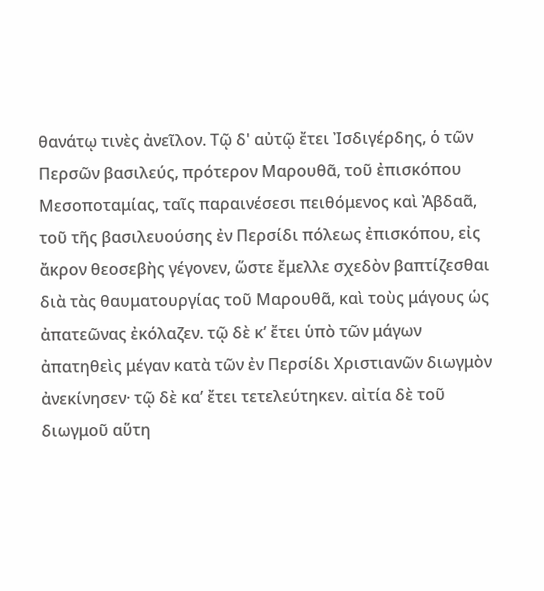θανάτῳ τινὲς ἀνεῖλον. Τῷ δ' αὐτῷ ἔτει Ἰσδιγέρδης, ὁ τῶν Περσῶν βασιλεύς, πρότερον Μαρουθᾶ, τοῦ ἐπισκόπου Μεσοποταμίας, ταῖς παραινέσεσι πειθόμενος καὶ Ἀβδαᾶ, τοῦ τῆς βασιλευούσης ἐν Περσίδι πόλεως ἐπισκόπου, εἰς ἄκρον θεοσεβὴς γέγονεν, ὥστε ἔμελλε σχεδὸν βαπτίζεσθαι διὰ τὰς θαυματουργίας τοῦ Μαρουθᾶ, καὶ τοὺς μάγους ὡς ἀπατεῶνας ἐκόλαζεν. τῷ δὲ κʹ ἔτει ὑπὸ τῶν μάγων ἀπατηθεὶς μέγαν κατὰ τῶν ἐν Περσίδι Χριστιανῶν διωγμὸν ἀνεκίνησεν· τῷ δὲ καʹ ἔτει τετελεύτηκεν. αἰτία δὲ τοῦ διωγμοῦ αὕτη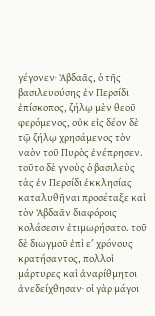γέγονεν· Ἀβδαᾶς, ὁ τῆς βασιλευούσης ἐν Περσίδι ἐπίσκοπος, ζήλῳ μὲν θεοῦ φερόμενος, οὐκ εἰς δέον δὲ τῷ ζήλῳ χρησάμενος τὸν ναὸν τοῦ Πυρὸς ἐνέπρησεν. τοῦτο δὲ γνοὺς ὁ βασιλεὺς τὰς ἐν Περσίδι ἐκκλησίας καταλυθῆναι προσέταξε καὶ τὸν Ἀβδαᾶν διαφόροις κολάσεσιν ἐτιμωρήσατο. τοῦ δὲ διωγμοῦ ἐπὶ εʹ χρόνους κρατήσαντος, πολλοὶ μάρτυρες καὶ ἀναρίθμητοι ἀνεδείχθησαν· οἱ γὰρ μάγοι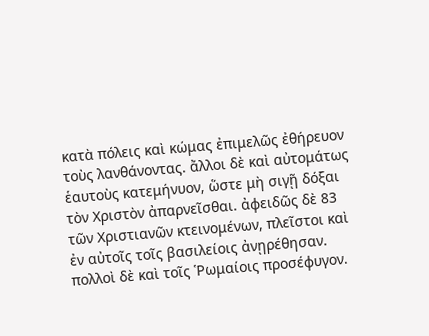κατὰ πόλεις καὶ κώμας ἐπιμελῶς ἐθήρευον τοὺς λανθάνοντας. ἄλλοι δὲ καὶ αὐτομάτως ἑαυτοὺς κατεμήνυον, ὥστε μὴ σιγῇ δόξαι τὸν Χριστὸν ἀπαρνεῖσθαι. ἀφειδῶς δὲ 83 τῶν Χριστιανῶν κτεινομένων, πλεῖστοι καὶ ἐν αὐτοῖς τοῖς βασιλείοις ἀνῃρέθησαν. πολλοὶ δὲ καὶ τοῖς Ῥωμαίοις προσέφυγον.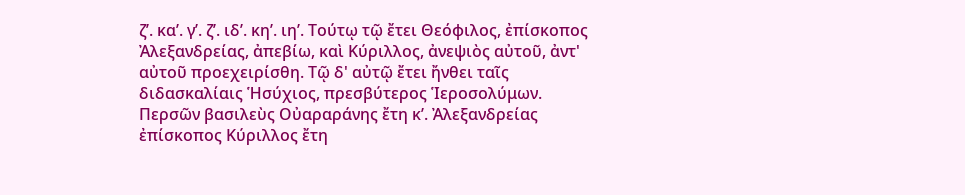ζʹ. καʹ. γʹ. ζʹ. ιδʹ. κηʹ. ιηʹ. Τούτῳ τῷ ἔτει Θεόφιλος, ἐπίσκοπος Ἀλεξανδρείας, ἀπεβίω, καὶ Κύριλλος, ἀνεψιὸς αὐτοῦ, ἀντ' αὐτοῦ προεχειρίσθη. Τῷ δ' αὐτῷ ἔτει ἤνθει ταῖς διδασκαλίαις Ἡσύχιος, πρεσβύτερος Ἱεροσολύμων. Περσῶν βασιλεὺς Οὐαραράνης ἔτη κʹ. Ἀλεξανδρείας ἐπίσκοπος Κύριλλος ἔτη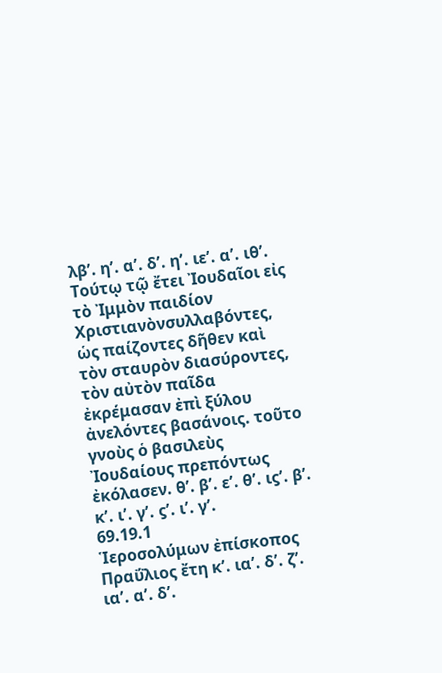λβʹ. ηʹ. αʹ. δʹ. ηʹ. ιεʹ. αʹ. ιθʹ. Τούτῳ τῷ ἔτει Ἰουδαῖοι εἰς τὸ Ἰμμὸν παιδίον Χριστιανὸνσυλλαβόντες, ὡς παίζοντες δῆθεν καὶ τὸν σταυρὸν διασύροντες, τὸν αὐτὸν παῖδα ἐκρέμασαν ἐπὶ ξύλου ἀνελόντες βασάνοις. τοῦτο γνοὺς ὁ βασιλεὺς Ἰουδαίους πρεπόντως ἐκόλασεν. θʹ. βʹ. εʹ. θʹ. ιϛʹ. βʹ. κʹ. ιʹ. γʹ. ϛʹ. ιʹ. γʹ.
69.19.1
Ἱεροσολύμων ἐπίσκοπος Πραΰλιος ἔτη κʹ. ιαʹ. δʹ. ζʹ. ιαʹ. αʹ. δʹ.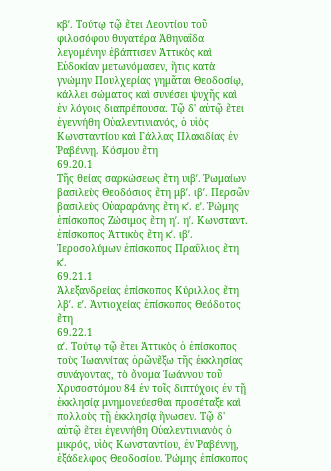κβʹ. Τούτῳ τῷ ἔτει Λεοντίου τοῦ φιλοσόφου θυγατέρα Ἀθηναΐδα λεγομένην ἐβάπτισεν Ἀττικὸς καὶ Εὐδοκίαν μετωνόμασεν, ἥτις κατὰ γνώμην Πουλχερίας γημᾶται Θεοδοσίῳ, κάλλει σώματος καὶ συνέσει ψυχῆς καὶ ἐν λόγοις διαπρέπουσα. Τῷ δ' αὐτῷ ἔτει ἐγεννήθη Οὐαλεντινιανός, ὁ υἱὸς Κωνσταντίου καὶ Γάλλας Πλακιδίας ἐν Ῥαβέννῃ. Κόσμου ἔτη
69.20.1
Τῆς θείας σαρκώσεως ἔτη υιβʹ. Ῥωμαίων βασιλεὺς Θεοδόσιος ἔτη μβʹ. ιβʹ. Περσῶν βασιλεὺς Οὐαραράνης ἔτη κʹ. εʹ. Ῥώμης ἐπίσκοπος Ζώσιμος ἔτη ηʹ. ηʹ. Κωνσταντ. ἐπίσκοπος Ἀττικὸς ἔτη κʹ. ιβʹ. Ἱεροσολύμων ἐπίσκοπος Πραΰλιος ἔτη κʹ.
69.21.1
Ἀλεξανδρείας ἐπίσκοπος Κύριλλος ἔτη λβʹ. εʹ. Ἀντιοχείας ἐπίσκοπος Θεόδοτος ἔτη
69.22.1
αʹ. Τούτῳ τῷ ἔτει Ἀττικὸς ὁ ἐπίσκοπος τοὺς Ἰωαννίτας ὁρῶνἔξω τῆς ἐκκλησίας συνάγοντας, τὸ ὄνομα Ἰωάννου τοῦ Χρυσοστόμου 84 ἐν τοῖς διπτύχοις ἐν τῇ ἐκκλησίᾳ μνημονεύεσθαι προσέταξε καὶ πολλοὺς τῇ ἐκκλησίᾳ ἥνωσεν. Τῷ δ' αὐτῷ ἔτει ἐγεννήθη Οὐαλεντινιανὸς ὁ μικρός, υἱὸς Κωνσταντίου, ἐν Ῥαβέννῃ, ἐξάδελφος Θεοδοσίου. Ῥώμης ἐπίσκοπος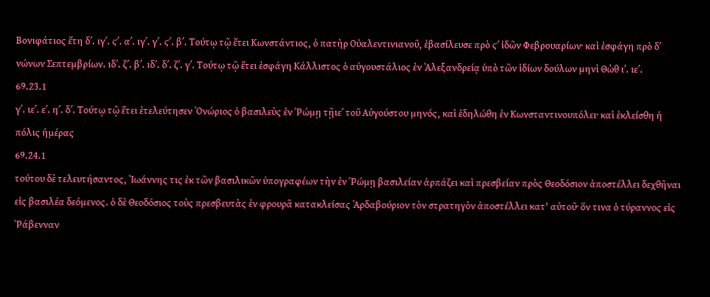Βονιφάτιος ἔτη δʹ. ιγʹ. ϛʹ. αʹ. ιγʹ. γʹ. ϛʹ. βʹ. Τούτῳ τῷ ἔτει Κωνστάντιος, ὁ πατὴρ Οὐαλεντινιανοῦ, ἐβασίλευσε πρὸ ϛʹ ἰδῶν Φεβρουαρίων· καὶ ἐσφάγη πρὸ δʹ νώνων Σεπτεμβρίων. ιδʹ. ζʹ. βʹ. ιδʹ. δʹ. ζʹ. γʹ. Τούτῳ τῷ ἔτει ἐσφάγη Κάλλιστος ὁ αὐγουστάλιος ἐν Ἀλεξανδρείᾳ ὑπὸ τῶν ἰδίων δούλων μηνὶ Θὼθ ιʹ. ιεʹ.
69.23.1
γʹ. ιεʹ. εʹ. ηʹ. δʹ. Τούτῳ τῷ ἔτει ἐτελεύτησεν Ὀνώριος ὁ βασιλεὺς ἐν Ῥώμῃ τῇιεʹ τοῦ Αὐγούστου μηνός, καὶ ἐδηλώθη ἐν Κωνσταντινουπόλει· καὶ ἐκλείσθη ἡ πόλις ἡμέρας
69.24.1
τούτου δὲ τελευτήσαντος, Ἰωάννης τις ἐκ τῶν βασιλικῶν ὑπογραφέων τὴν ἐν Ῥώμῃ βασιλείαν ἁρπάζει καὶ πρεσβείαν πρὸς Θεοδόσιον ἀποστέλλει δεχθῆναι εἰς βασιλέα δεόμενος. ὁ δὲ Θεοδόσιος τοὺς πρεσβευτὰς ἐν φρουρᾶ κατακλείσας Ἀρδαβούριον τὸν στρατηγὸν ἀποστέλλει κατ' αὐτοῦ· ὅν τινα ὁ τύραννος εἰς Ῥάβενναν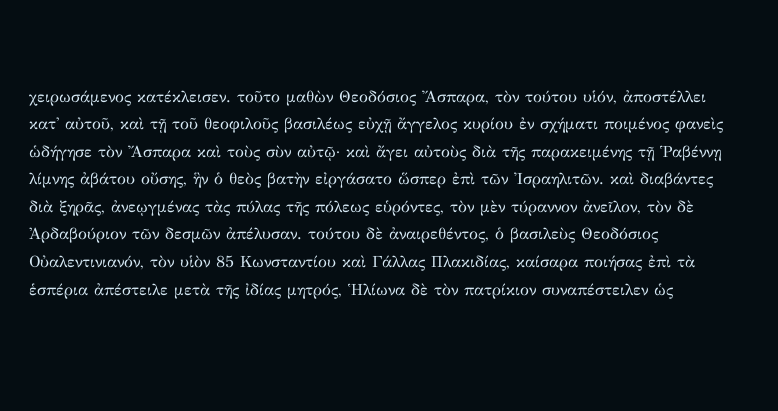χειρωσάμενος κατέκλεισεν. τοῦτο μαθὼν Θεοδόσιος Ἄσπαρα, τὸν τούτου υἱόν, ἀποστέλλει κατ' αὐτοῦ, καὶ τῇ τοῦ θεοφιλοῦς βασιλέως εὐχῇ ἄγγελος κυρίου ἐν σχήματι ποιμένος φανεὶς ὡδήγησε τὸν Ἄσπαρα καὶ τοὺς σὺν αὐτῷ· καὶ ἄγει αὐτοὺς διὰ τῆς παρακειμένης τῇ Ῥαβέννῃ λίμνης ἀβάτου οὔσης, ἣν ὁ θεὸς βατὴν εἰργάσατο ὥσπερ ἐπὶ τῶν Ἰσραηλιτῶν. καὶ διαβάντες διὰ ξηρᾶς, ἀνεῳγμένας τὰς πύλας τῆς πόλεως εὑρόντες, τὸν μὲν τύραννον ἀνεῖλον, τὸν δὲ Ἀρδαβούριον τῶν δεσμῶν ἀπέλυσαν. τούτου δὲ ἀναιρεθέντος, ὁ βασιλεὺς Θεοδόσιος Οὐαλεντινιανόν, τὸν υἱὸν 85 Κωνσταντίου καὶ Γάλλας Πλακιδίας, καίσαρα ποιήσας ἐπὶ τὰ ἑσπέρια ἀπέστειλε μετὰ τῆς ἰδίας μητρός, Ἡλίωνα δὲ τὸν πατρίκιον συναπέστειλεν ὡς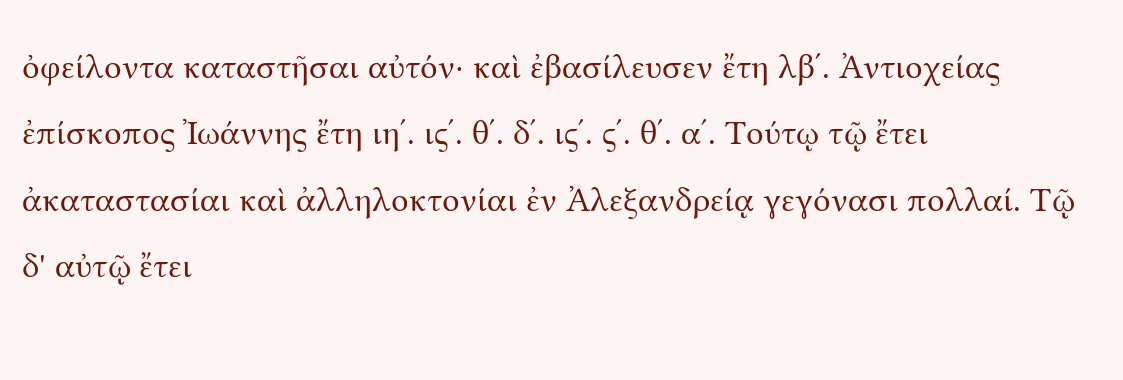ὀφείλοντα καταστῆσαι αὐτόν· καὶ ἐβασίλευσεν ἔτη λβʹ. Ἀντιοχείας ἐπίσκοπος Ἰωάννης ἔτη ιηʹ. ιϛʹ. θʹ. δʹ. ιϛʹ. ϛʹ. θʹ. αʹ. Τούτῳ τῷ ἔτει ἀκαταστασίαι καὶ ἀλληλοκτονίαι ἐν Ἀλεξανδρείᾳ γεγόνασι πολλαί. Τῷ δ' αὐτῷ ἔτει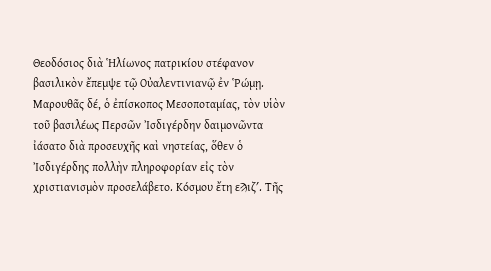Θεοδόσιος διὰ Ἡλίωνος πατρικίου στέφανον βασιλικὸν ἔπεμψε τῷ Οὐαλεντινιανῷ ἐν Ῥώμῃ. Μαρουθᾶς δέ, ὁ ἐπίσκοπος Μεσοποταμίας, τὸν υἱὸν τοῦ βασιλέως Περσῶν Ἰσδιγέρδην δαιμονῶντα ἰάσατο διὰ προσευχῆς καὶ νηστείας, ὅθεν ὁ Ἰσδιγέρδης πολλὴν πληροφορίαν εἰς τὸν χριστιανισμὸν προσελάβετο. Κόσμου ἔτη εϠιζʹ. Τῆς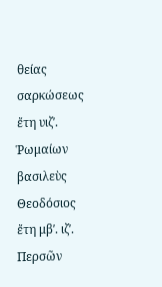θείας σαρκώσεως ἔτη υιζʹ. Ῥωμαίων βασιλεὺς Θεοδόσιος ἔτη μβʹ. ιζʹ. Περσῶν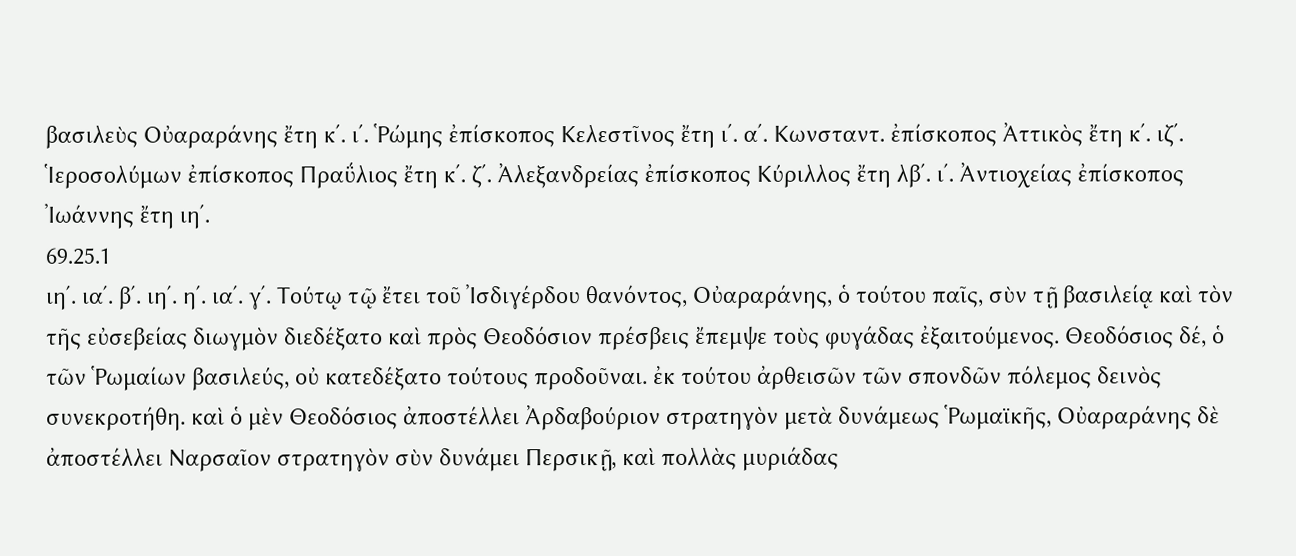βασιλεὺς Οὐαραράνης ἔτη κʹ. ιʹ. Ῥώμης ἐπίσκοπος Κελεστῖνος ἔτη ιʹ. αʹ. Κωνσταντ. ἐπίσκοπος Ἀττικὸς ἔτη κʹ. ιζʹ. Ἱεροσολύμων ἐπίσκοπος Πραΰλιος ἔτη κʹ. ζʹ. Ἀλεξανδρείας ἐπίσκοπος Κύριλλος ἔτη λβʹ. ιʹ. Ἀντιοχείας ἐπίσκοπος Ἰωάννης ἔτη ιηʹ.
69.25.1
ιηʹ. ιαʹ. βʹ. ιηʹ. ηʹ. ιαʹ. γʹ. Τούτῳ τῷ ἔτει τοῦ Ἰσδιγέρδου θανόντος, Οὐαραράνης, ὁ τούτου παῖς, σὺν τῇ βασιλείᾳ καὶ τὸν τῆς εὐσεβείας διωγμὸν διεδέξατο καὶ πρὸς Θεοδόσιον πρέσβεις ἔπεμψε τοὺς φυγάδας ἐξαιτούμενος. Θεοδόσιος δέ, ὁ τῶν Ῥωμαίων βασιλεύς, οὐ κατεδέξατο τούτους προδοῦναι. ἐκ τούτου ἀρθεισῶν τῶν σπονδῶν πόλεμος δεινὸς συνεκροτήθη. καὶ ὁ μὲν Θεοδόσιος ἀποστέλλει Ἀρδαβούριον στρατηγὸν μετὰ δυνάμεως Ῥωμαϊκῆς, Οὐαραράνης δὲ ἀποστέλλει Ναρσαῖον στρατηγὸν σὺν δυνάμει Περσικῇ, καὶ πολλὰς μυριάδας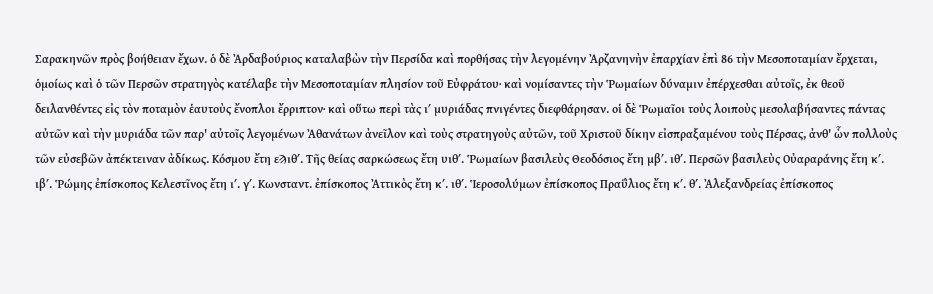Σαρακηνῶν πρὸς βοήθειαν ἔχων. ὁ δὲ Ἀρδαβούριος καταλαβὼν τὴν Περσίδα καὶ πορθήσας τὴν λεγομένην Ἀρζανηνὴν ἐπαρχίαν ἐπὶ 86 τὴν Μεσοποταμίαν ἔρχεται, ὁμοίως καὶ ὁ τῶν Περσῶν στρατηγὸς κατέλαβε τὴν Μεσοποταμίαν πλησίον τοῦ Εὐφράτου· καὶ νομίσαντες τὴν Ῥωμαίων δύναμιν ἐπέρχεσθαι αὐτοῖς, ἐκ θεοῦ δειλανθέντες εἰς τὸν ποταμὸν ἑαυτοὺς ἔνοπλοι ἔρριπτον· καὶ οὕτω περὶ τὰς ιʹ μυριάδας πνιγέντες διεφθάρησαν. οἱ δὲ Ῥωμαῖοι τοὺς λοιποὺς μεσολαβήσαντες πάντας αὐτῶν καὶ τὴν μυριάδα τῶν παρ' αὐτοῖς λεγομένων Ἀθανάτων ἀνεῖλον καὶ τοὺς στρατηγοὺς αὐτῶν, τοῦ Χριστοῦ δίκην εἰσπραξαμένου τοὺς Πέρσας, ἀνθ' ὧν πολλοὺς τῶν εὐσεβῶν ἀπέκτειναν ἀδίκως. Κόσμου ἔτη εϠιθʹ. Τῆς θείας σαρκώσεως ἔτη υιθʹ. Ῥωμαίων βασιλεὺς Θεοδόσιος ἔτη μβʹ. ιθʹ. Περσῶν βασιλεὺς Οὐαραράνης ἔτη κʹ. ιβʹ. Ῥώμης ἐπίσκοπος Κελεστῖνος ἔτη ιʹ. γʹ. Κωνσταντ. ἐπίσκοπος Ἀττικὸς ἔτη κʹ. ιθʹ. Ἱεροσολύμων ἐπίσκοπος Πραΰλιος ἔτη κʹ. θʹ. Ἀλεξανδρείας ἐπίσκοπος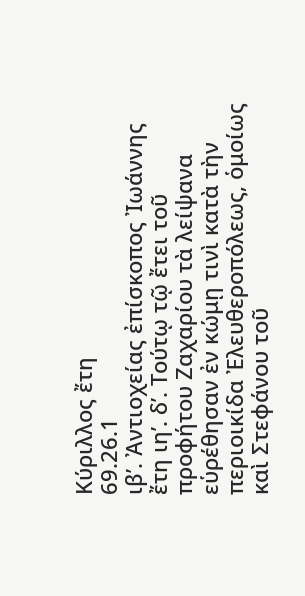Κύριλλος ἔτη
69.26.1
ιβʹ. Ἀντιοχείας ἐπίσκοπος Ἰωάννης ἔτη ιηʹ. δʹ. Τούτῳ τῷ ἔτει τοῦ προφήτου Ζαχαρίου τὰ λείψανα εὑρέθησαν ἐν κώμῃ τινὶ κατὰ τὴν περιοικίδα Ἐλευθεροπόλεως, ὁμοίως καὶ Στεφάνου τοῦ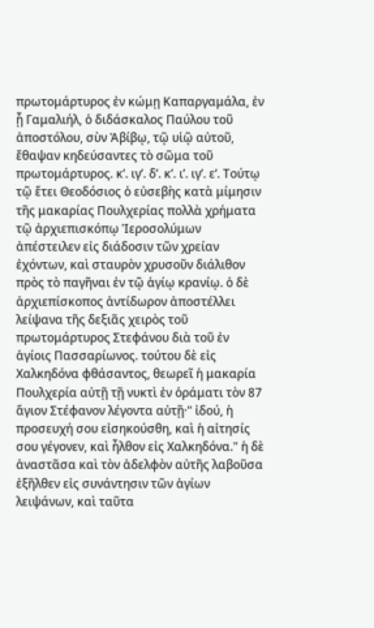πρωτομάρτυρος ἐν κώμῃ Καπαργαμάλα, ἐν ᾗ Γαμαλιήλ, ὁ διδάσκαλος Παύλου τοῦ ἀποστόλου, σὺν Ἀβίβῳ, τῷ υἱῷ αὐτοῦ, ἔθαψαν κηδεύσαντες τὸ σῶμα τοῦ πρωτομάρτυρος. κʹ. ιγʹ. δʹ. κʹ. ιʹ. ιγʹ. εʹ. Τούτῳ τῷ ἔτει Θεοδόσιος ὁ εὐσεβὴς κατὰ μίμησιν τῆς μακαρίας Πουλχερίας πολλὰ χρήματα τῷ ἀρχιεπισκόπῳ Ἱεροσολύμων ἀπέστειλεν εἰς διάδοσιν τῶν χρείαν ἐχόντων, καὶ σταυρὸν χρυσοῦν διάλιθον πρὸς τὸ παγῆναι ἐν τῷ ἁγίῳ κρανίῳ. ὁ δὲ ἀρχιεπίσκοπος ἀντίδωρον ἀποστέλλει λείψανα τῆς δεξιᾶς χειρὸς τοῦ πρωτομάρτυρος Στεφάνου διὰ τοῦ ἐν ἁγίοις Πασσαρίωνος. τούτου δὲ εἰς Χαλκηδόνα φθάσαντος, θεωρεῖ ἡ μακαρία Πουλχερία αὐτῇ τῇ νυκτὶ ἐν ὁράματι τὸν 87 ἅγιον Στέφανον λέγοντα αὐτῇ·" ἰδού, ἡ προσευχή σου εἰσηκούσθη, καὶ ἡ αἰτησίς σου γέγονεν, καὶ ἦλθον εἰς Χαλκηδόνα." ἡ δὲ ἀναστᾶσα καὶ τὸν ἀδελφὸν αὐτῆς λαβοῦσα ἐξῆλθεν εἰς συνάντησιν τῶν ἁγίων λειψάνων, καὶ ταῦτα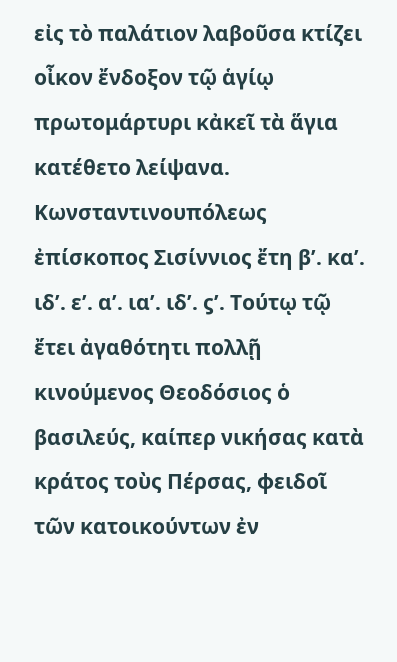εἰς τὸ παλάτιον λαβοῦσα κτίζει οἶκον ἔνδοξον τῷ ἁγίῳ πρωτομάρτυρι κἀκεῖ τὰ ἅγια κατέθετο λείψανα. Κωνσταντινουπόλεως ἐπίσκοπος Σισίννιος ἔτη βʹ. καʹ. ιδʹ. εʹ. αʹ. ιαʹ. ιδʹ. ϛʹ. Τούτῳ τῷ ἔτει ἀγαθότητι πολλῇ κινούμενος Θεοδόσιος ὁ βασιλεύς, καίπερ νικήσας κατὰ κράτος τοὺς Πέρσας, φειδοῖ τῶν κατοικούντων ἐν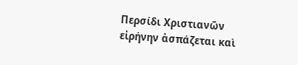Περσίδι Χριστιανῶν εἰρήνην ἀσπάζεται καὶ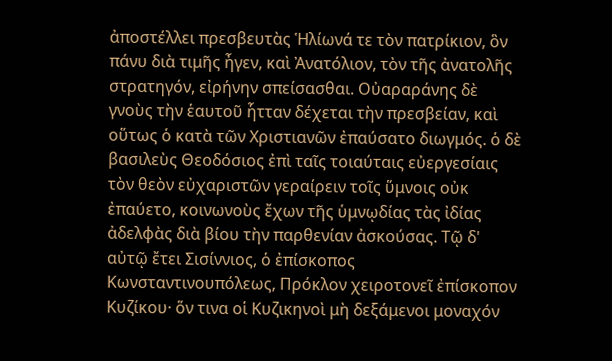ἀποστέλλει πρεσβευτὰς Ἡλίωνά τε τὸν πατρίκιον, ὃν πάνυ διὰ τιμῆς ἦγεν, καὶ Ἀνατόλιον, τὸν τῆς ἀνατολῆς στρατηγόν, εἰρήνην σπείσασθαι. Οὐαραράνης δὲ γνοὺς τὴν ἑαυτοῦ ἧτταν δέχεται τὴν πρεσβείαν, καὶ οὕτως ὁ κατὰ τῶν Χριστιανῶν ἐπαύσατο διωγμός. ὁ δὲ βασιλεὺς Θεοδόσιος ἐπὶ ταῖς τοιαύταις εὐεργεσίαις τὸν θεὸν εὐχαριστῶν γεραίρειν τοῖς ὕμνοις οὐκ ἐπαύετο, κοινωνοὺς ἔχων τῆς ὑμνῳδίας τὰς ἰδίας ἀδελφὰς διὰ βίου τὴν παρθενίαν ἀσκούσας. Τῷ δ' αὐτῷ ἔτει Σισίννιος, ὁ ἐπίσκοπος Κωνσταντινουπόλεως, Πρόκλον χειροτονεῖ ἐπίσκοπον Κυζίκου· ὅν τινα οἱ Κυζικηνοὶ μὴ δεξάμενοι μοναχόν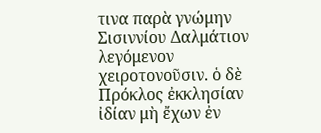τινα παρὰ γνώμην Σισιννίου Δαλμάτιον λεγόμενον χειροτονοῦσιν. ὁ δὲ Πρόκλος ἐκκλησίαν ἰδίαν μὴ ἔχων ἐν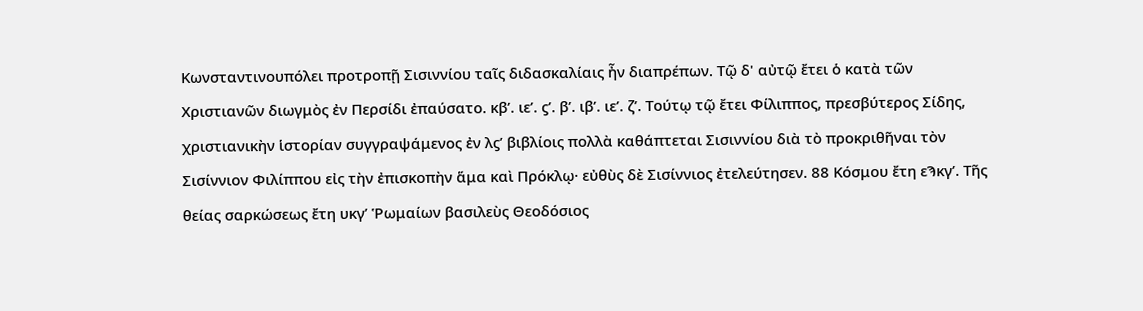Κωνσταντινουπόλει προτροπῇ Σισιννίου ταῖς διδασκαλίαις ἦν διαπρέπων. Τῷ δ' αὐτῷ ἔτει ὁ κατὰ τῶν Χριστιανῶν διωγμὸς ἐν Περσίδι ἐπαύσατο. κβʹ. ιεʹ. ϛʹ. βʹ. ιβʹ. ιεʹ. ζʹ. Τούτῳ τῷ ἔτει Φίλιππος, πρεσβύτερος Σίδης, χριστιανικὴν ἱστορίαν συγγραψάμενος ἐν λϛʹ βιβλίοις πολλὰ καθάπτεται Σισιννίου διὰ τὸ προκριθῆναι τὸν Σισίννιον Φιλίππου εἰς τὴν ἐπισκοπὴν ἅμα καὶ Πρόκλῳ· εὐθὺς δὲ Σισίννιος ἐτελεύτησεν. 88 Κόσμου ἔτη εϠκγʹ. Τῆς θείας σαρκώσεως ἔτη υκγʹ Ῥωμαίων βασιλεὺς Θεοδόσιος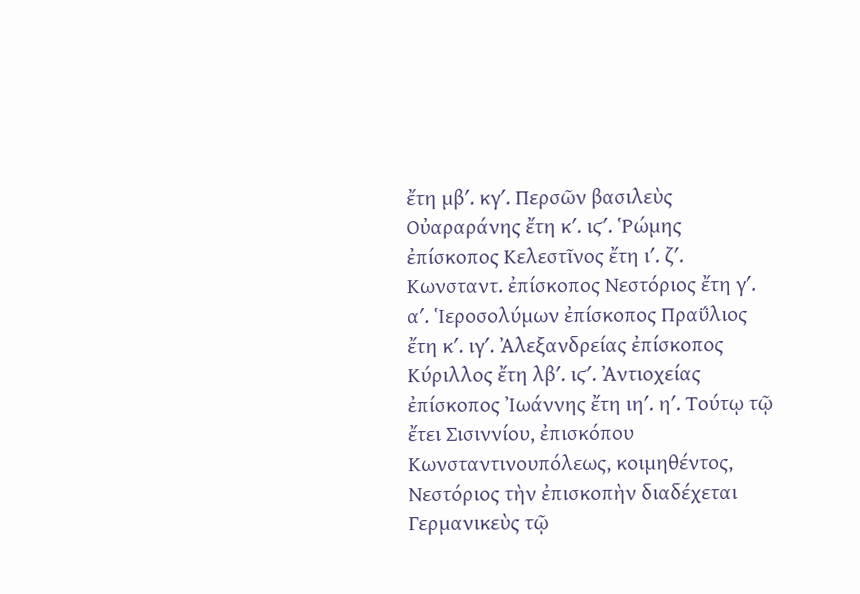ἔτη μβʹ. κγʹ. Περσῶν βασιλεὺς Οὐαραράνης ἔτη κʹ. ιϛʹ. Ῥώμης ἐπίσκοπος Κελεστῖνος ἔτη ιʹ. ζʹ. Κωνσταντ. ἐπίσκοπος Νεστόριος ἔτη γʹ. αʹ. Ἱεροσολύμων ἐπίσκοπος Πραΰλιος ἔτη κʹ. ιγʹ. Ἀλεξανδρείας ἐπίσκοπος Κύριλλος ἔτη λβʹ. ιϛʹ. Ἀντιοχείας ἐπίσκοπος Ἰωάννης ἔτη ιηʹ. ηʹ. Τούτῳ τῷ ἔτει Σισιννίου, ἐπισκόπου Κωνσταντινουπόλεως, κοιμηθέντος, Νεστόριος τὴν ἐπισκοπὴν διαδέχεται Γερμανικεὺς τῷ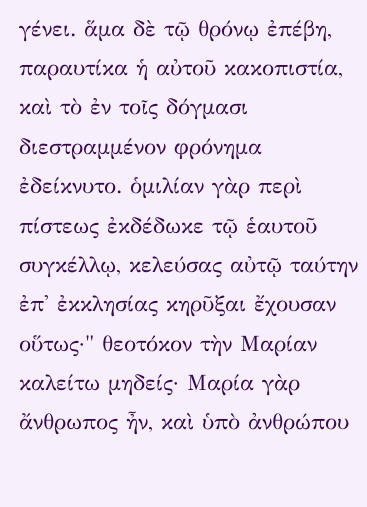γένει. ἅμα δὲ τῷ θρόνῳ ἐπέβη, παραυτίκα ἡ αὐτοῦ κακοπιστία, καὶ τὸ ἐν τοῖς δόγμασι διεστραμμένον φρόνημα ἐδείκνυτο. ὁμιλίαν γὰρ περὶ πίστεως ἐκδέδωκε τῷ ἑαυτοῦ συγκέλλῳ, κελεύσας αὐτῷ ταύτην ἐπ' ἐκκλησίας κηρῦξαι ἔχουσαν οὕτως·" θεοτόκον τὴν Μαρίαν καλείτω μηδείς· Μαρία γὰρ ἄνθρωπος ἦν, καὶ ὑπὸ ἀνθρώπου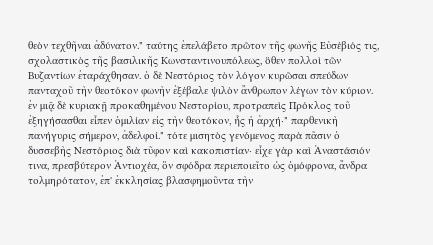θεὸν τεχθῆναι ἀδύνατον." ταύτης ἐπελάβετο πρῶτον τῆς φωνῆς Εὐσέβιός τις, σχολαστικὸς τῆς βασιλικῆς Κωνσταντινουπόλεως, ὅθεν πολλοὶ τῶν Βυζαντίων ἐταράχθησαν. ὁ δὲ Νεστόριος τὸν λόγον κυρῶσαι σπεύδων πανταχοῦ τὴν θεοτόκον φωνὴν ἐξέβαλε ψιλὸν ἄνθρωπον λέγων τὸν κύριον. ἐν μιᾷ δὲ κυριακῇ προκαθημένου Νεστορίου, προτραπεὶς Πρόκλος τοῦ ἐξηγήσασθαι εἶπεν ὁμιλίαν εἰς τὴν θεοτόκον, ἧς ἡ ἀρχή·" παρθενικὴ πανήγυρις σήμερον, ἀδελφοί." τότε μισητὸς γενόμενος παρὰ πᾶσιν ὁ δυσσεβὴς Νεστόριος διὰ τῦφον καὶ κακοπιστίαν· εἶχε γὰρ καὶ Ἀναστάσιόν τινα, πρεσβύτερον Ἀντιοχέα, ὃν σφόδρα περιεποιεῖτο ὡς ὁμόφρονα, ἄνδρα τολμηρότατον, ἐπ' ἐκκλησίας βλασφημοῦντα τὴν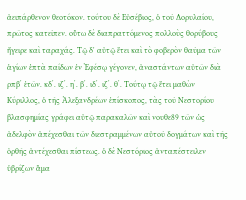ἀειπάρθενον θεοτόκον. τούτου δὲ Εὐσέβιος, ὁ τοῦ Δορυλαίου, πρῶτος κατεῖπεν. οὕτω δὲ διαπραττόμενος πολλοὺς θορύβους ἤγειρε καὶ ταραχάς. Τῷ δ' αὐτῷ ἔτει καὶ τὸ φοβερὸν θαῦμα τῶν ἁγίων ἑπτὰ παίδων ἐν Ἐφέσῳ γέγονεν, ἀναστάντων αὐτῶν διὰ ρπβʹ ἐτῶν. κδʹ. ιζʹ. ηʹ. βʹ. ιδʹ. ιζʹ. θʹ. Τούτῳ τῷ ἔτει μαθὼν Κύριλλος, ὁ τῆς Ἀλεξανδρέων ἐπίσκοπος, τὰς τοῦ Νεστορίου βλασφημίας γράφει αὐτῷ παρακαλῶν καὶ νουθε89 τῶν ὡς ἀδελφὸν ἀπέχεσθαι τῶν διεστραμμένων αὐτοῦ δογμάτων καὶ τῆς ὀρθῆς ἀντέχεσθαι πίστεως. ὁ δὲ Νεστόριος ἀνταπέστειλεν ὑβρίζων ἅμα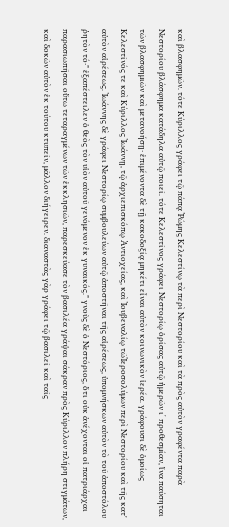καὶ βλασφημῶν. τότε Κύριλλος γράφει τῷ πάπᾳ Ῥώμης Κελεστίνῳ τὰ περὶ Νεστορίου καὶ τὰ πρὸς αὐτὸν γραφέντα παρὰ Νεστορίου βλάσφημα κατάδηλα αὐτῷ ποιεῖ. τότε Κελεστῖνος γράφει Νεστορίῳ ὁρίσας αὐτῷ ἡμερῶν ιʹ προθεσμίαν, ἵνα παύσηται τῶν βλασφημιῶν καὶ μετανοήσῃ· ἐπιμένοντα δὲ τῇ κακοδοξίᾳ μηκέτι εἶναι αὐτὸν κοινωνικὸν ἱερέα. γράφουσι δὲ ὁμοίως Κελεστῖνός τε καὶ Κύριλλος Ἰωάννῃ, τῷ ἀρχιεπισκόπῳ Ἀντιοχείας, καὶ Ἰουβεναλίῳ τῶἹεροσολύμων περὶ Νεστορίου καὶ τῆς κατ' αὐτὸν αἱρέσεως. Ἰωάννης δὲ γράφει Νεστορίῳ συμβουλεύων αὐτῷ ἀποστῆναι τῆς αἱρέσεως, ὑπομνήσκων αὐτὸν τὸ τοῦ ἀποστόλου ῥητὸν τό·" ἐξαπέστειλεν ὁ θεὸς τὸν υἱὸν αὐτοῦ γενόμενον ἐκ γυναικός." γνοὺς δὲ ὁ Νεστόριος, ὅτι οὐκ ἀνέχονται οἱ πατριάρχαι παρασιωπῆσαι οὕτω τεταραγμένων τῶν ἐκκλησιῶν, παρεσκεύασε τὸν βασιλέα γράψαι σάκραν πρὸς Κύριλλον πλήρη στιγμάτων, καὶ δοκῶν αὐτὸν ἐκ τούτου κτυπεῖν, μᾶλλον διήγειρεν. διαναστὰς γὰρ γράφει τῷ βασιλεῖ καὶ ταῖς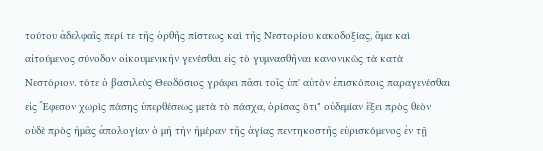τούτου ἀδελφαῖς περί τε τῆς ὀρθῆς πίστεως καὶ τῆς Νεστορίου κακοδοξίας, ἅμα καὶ αἰτούμενος σύνοδον οἰκουμενικὴν γενέσθαι εἰς τὸ γυμνασθῆναι κανονικῶς τὰ κατὰ Νεστόριον. τότε ὁ βασιλεὺς Θεοδόσιος γράφει πᾶσι τοῖς ὑπ' αὐτὸν ἐπισκόποις παραγενέσθαι εἰς Ἔφεσον χωρὶς πάσης ὑπερθέσεως μετὰ τὸ πάσχα, ὁρίσας ὅτι" οὐδεμίαν ἕξει πρὸς θεὸν οὐδὲ πρὸς ἡμᾶς ἀπολογίαν ὁ μὴ τὴν ἡμέραν τῆς ἁγίας πεντηκοστῆς εὑρισκόμενος ἐν τῇ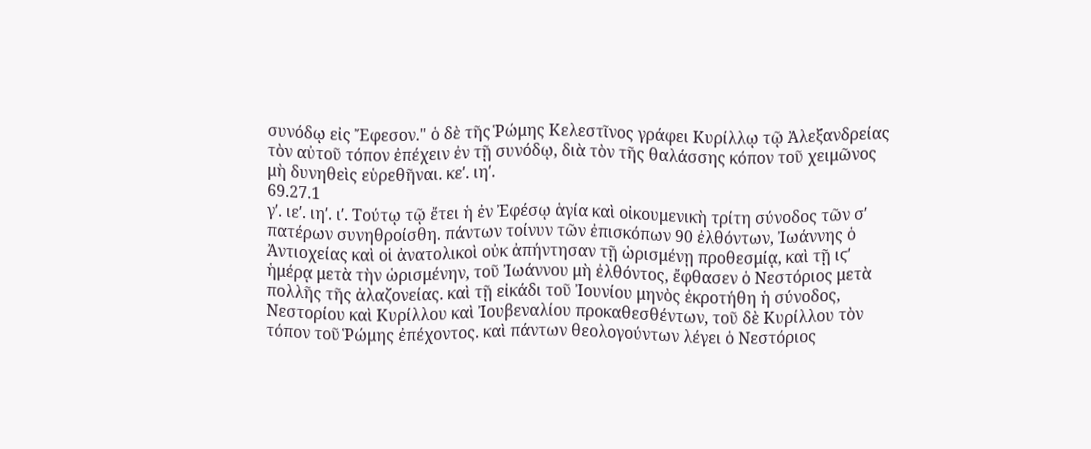συνόδῳ εἰς Ἔφεσον." ὁ δὲ τῆς Ῥώμης Κελεστῖνος γράφει Κυρίλλῳ τῷ Ἀλεξανδρείας τὸν αὐτοῦ τόπον ἐπέχειν ἐν τῇ συνόδῳ, διὰ τὸν τῆς θαλάσσης κόπον τοῦ χειμῶνος μὴ δυνηθεὶς εὑρεθῆναι. κεʹ. ιηʹ.
69.27.1
γʹ. ιεʹ. ιηʹ. ιʹ. Τούτῳ τῷ ἔτει ἡ ἐν Ἐφέσῳ ἁγία καὶ οἰκουμενικὴ τρίτη σύνοδος τῶν σʹ πατέρων συνηθροίσθη. πάντων τοίνυν τῶν ἐπισκόπων 90 ἐλθόντων, Ἰωάννης ὁ Ἀντιοχείας καὶ οἱ ἀνατολικοὶ οὐκ ἀπήντησαν τῇ ὡρισμένῃ προθεσμίᾳ, καὶ τῇ ιϛʹ ἡμέρᾳ μετὰ τὴν ὡρισμένην, τοῦ Ἰωάννου μὴ ἐλθόντος, ἔφθασεν ὁ Νεστόριος μετὰ πολλῆς τῆς ἀλαζονείας. καὶ τῇ εἰκάδι τοῦ Ἰουνίου μηνὸς ἐκροτήθη ἡ σύνοδος, Νεστορίου καὶ Κυρίλλου καὶ Ἰουβεναλίου προκαθεσθέντων, τοῦ δὲ Κυρίλλου τὸν τόπον τοῦ Ῥώμης ἐπέχοντος. καὶ πάντων θεολογούντων λέγει ὁ Νεστόριος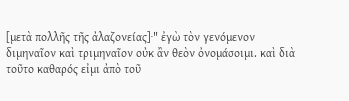[μετὰ πολλῆς τῆς ἀλαζονείας]·" ἐγὼ τὸν γενόμενον διμηναῖον καὶ τριμηναῖον οὐκ ἂν θεὸν ὀνομάσοιμι. καὶ διὰ τοῦτο καθαρός εἰμι ἀπὸ τοῦ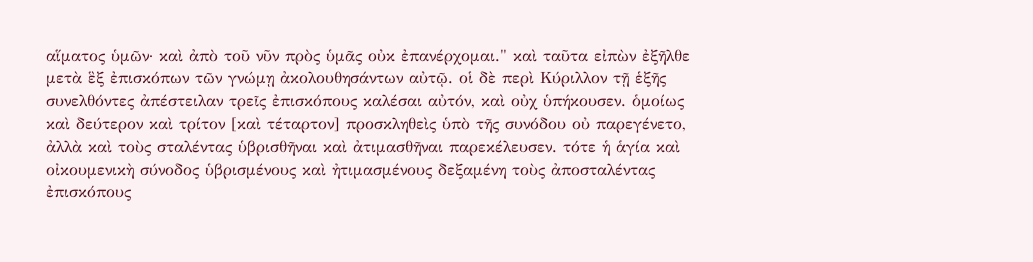αἵματος ὑμῶν· καὶ ἀπὸ τοῦ νῦν πρὸς ὑμᾶς οὐκ ἐπανέρχομαι." καὶ ταῦτα εἰπὼν ἐξῆλθε μετὰ ἓξ ἐπισκόπων τῶν γνώμῃ ἀκολουθησάντων αὐτῷ. οἱ δὲ περὶ Κύριλλον τῇ ἑξῆς συνελθόντες ἀπέστειλαν τρεῖς ἐπισκόπους καλέσαι αὐτόν, καὶ οὐχ ὑπήκουσεν. ὁμοίως καὶ δεύτερον καὶ τρίτον [καὶ τέταρτον] προσκληθεὶς ὑπὸ τῆς συνόδου οὐ παρεγένετο, ἀλλὰ καὶ τοὺς σταλέντας ὑβρισθῆναι καὶ ἀτιμασθῆναι παρεκέλευσεν. τότε ἡ ἁγία καὶ οἰκουμενικὴ σύνοδος ὑβρισμένους καὶ ἠτιμασμένους δεξαμένη τοὺς ἀποσταλέντας ἐπισκόπους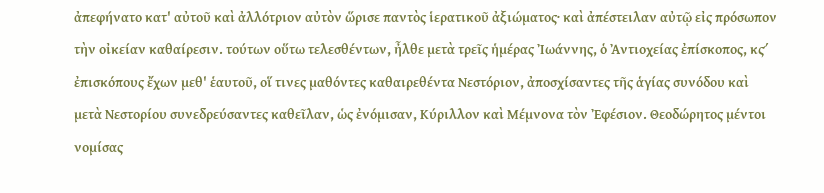ἀπεφήνατο κατ' αὐτοῦ καὶ ἀλλότριον αὐτὸν ὥρισε παντὸς ἱερατικοῦ ἀξιώματος· καὶ ἀπέστειλαν αὐτῷ εἰς πρόσωπον τὴν οἰκείαν καθαίρεσιν. τούτων οὕτω τελεσθέντων, ἦλθε μετὰ τρεῖς ἡμέρας Ἰωάννης, ὁ Ἀντιοχείας ἐπίσκοπος, κϛʹ ἐπισκόπους ἔχων μεθ' ἑαυτοῦ, οἵ τινες μαθόντες καθαιρεθέντα Νεστόριον, ἀποσχίσαντες τῆς ἁγίας συνόδου καὶ μετὰ Νεστορίου συνεδρεύσαντες καθεῖλαν, ὡς ἐνόμισαν, Κύριλλον καὶ Μέμνονα τὸν Ἐφέσιον. Θεοδώρητος μέντοι νομίσας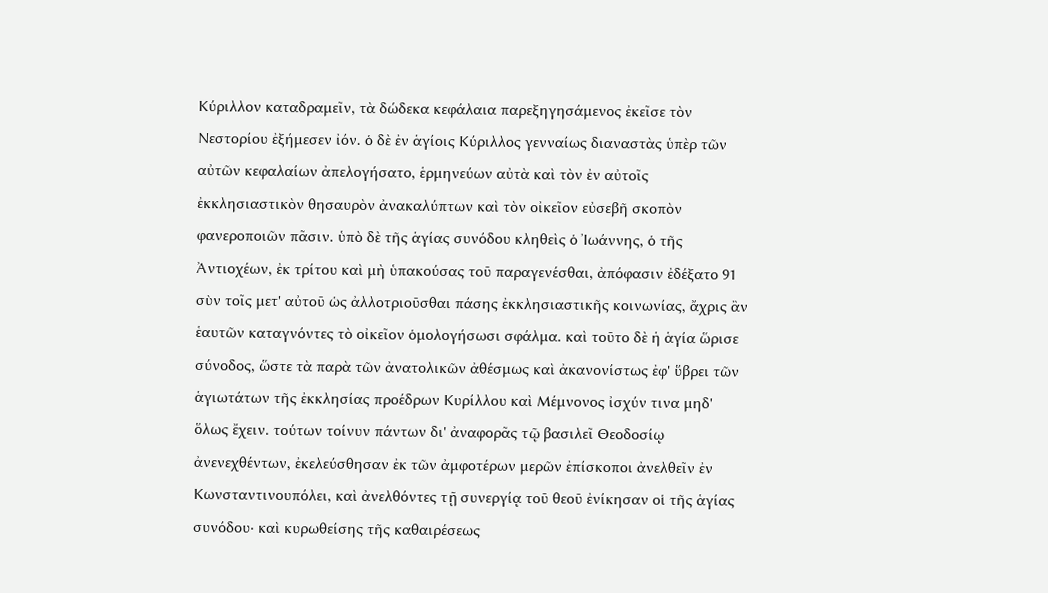Κύριλλον καταδραμεῖν, τὰ δώδεκα κεφάλαια παρεξηγησάμενος ἐκεῖσε τὸν Νεστορίου ἐξήμεσεν ἰόν. ὁ δὲ ἐν ἁγίοις Κύριλλος γενναίως διαναστὰς ὑπὲρ τῶν αὐτῶν κεφαλαίων ἀπελογήσατο, ἑρμηνεύων αὐτὰ καὶ τὸν ἐν αὐτοῖς ἐκκλησιαστικὸν θησαυρὸν ἀνακαλύπτων καὶ τὸν οἰκεῖον εὐσεβῆ σκοπὸν φανεροποιῶν πᾶσιν. ὑπὸ δὲ τῆς ἁγίας συνόδου κληθεὶς ὁ Ἰωάννης, ὁ τῆς Ἀντιοχέων, ἐκ τρίτου καὶ μὴ ὑπακούσας τοῦ παραγενέσθαι, ἀπόφασιν ἐδέξατο 91 σὺν τοῖς μετ' αὐτοῦ ὡς ἀλλοτριοῦσθαι πάσης ἐκκλησιαστικῆς κοινωνίας, ἄχρις ἂν ἑαυτῶν καταγνόντες τὸ οἰκεῖον ὁμολογήσωσι σφάλμα. καὶ τοῦτο δὲ ἡ ἁγία ὥρισε σύνοδος, ὥστε τὰ παρὰ τῶν ἀνατολικῶν ἀθέσμως καὶ ἀκανονίστως ἐφ' ὕβρει τῶν ἁγιωτάτων τῆς ἐκκλησίας προέδρων Κυρίλλου καὶ Μέμνονος ἰσχύν τινα μηδ' ὅλως ἔχειν. τούτων τοίνυν πάντων δι' ἀναφορᾶς τῷ βασιλεῖ Θεοδοσίῳ ἀνενεχθέντων, ἐκελεύσθησαν ἐκ τῶν ἀμφοτέρων μερῶν ἐπίσκοποι ἀνελθεῖν ἐν Κωνσταντινουπόλει, καὶ ἀνελθόντες τῇ συνεργίᾳ τοῦ θεοῦ ἐνίκησαν οἱ τῆς ἁγίας συνόδου· καὶ κυρωθείσης τῆς καθαιρέσεως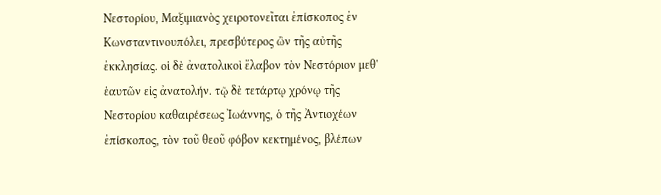Νεστορίου, Μαξιμιανὸς χειροτονεῖται ἐπίσκοπος ἐν Κωνσταντινουπόλει, πρεσβύτερος ὢν τῆς αὐτῆς ἐκκλησίας. οἱ δὲ ἀνατολικοὶ ἔλαβον τὸν Νεστόριον μεθ' ἑαυτῶν εἰς ἀνατολήν. τῷ δὲ τετάρτῳ χρόνῳ τῆς Νεστορίου καθαιρέσεως Ἰωάννης, ὁ τῆς Ἀντιοχέων ἐπίσκοπος, τὸν τοῦ θεοῦ φόβον κεκτημένος, βλέπων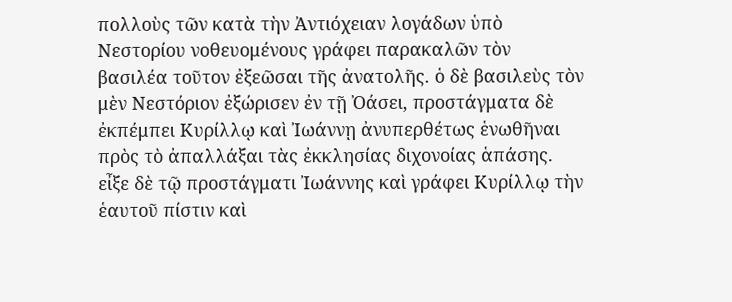πολλοὺς τῶν κατὰ τὴν Ἀντιόχειαν λογάδων ὑπὸ Νεστορίου νοθευομένους γράφει παρακαλῶν τὸν βασιλέα τοῦτον ἐξεῶσαι τῆς ἀνατολῆς. ὁ δὲ βασιλεὺς τὸν μὲν Νεστόριον ἐξώρισεν ἐν τῇ Ὀάσει, προστάγματα δὲ ἐκπέμπει Κυρίλλῳ καὶ Ἰωάννῃ ἀνυπερθέτως ἑνωθῆναι πρὸς τὸ ἀπαλλάξαι τὰς ἐκκλησίας διχονοίας ἁπάσης. εἶξε δὲ τῷ προστάγματι Ἰωάννης καὶ γράφει Κυρίλλῳ τὴν ἑαυτοῦ πίστιν καὶ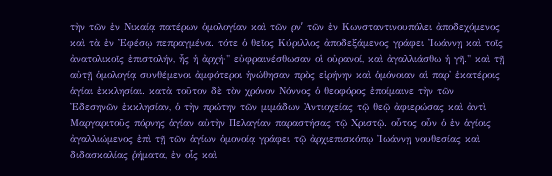τὴν τῶν ἐν Νικαίᾳ πατέρων ὁμολογίαν καὶ τῶν ρνʹ τῶν ἐν Κωνσταντινουπόλει ἀποδεχόμενος καὶ τὰ ἐν Ἐφέσῳ πεπραγμένα. τότε ὁ θεῖος Κύριλλος ἀποδεξάμενος γράφει Ἰωάννῃ καὶ τοῖς ἀνατολικοῖς ἐπιστολήν, ἧς ἡ ἀρχή·" εὐφραινέσθωσαν οἱ οὐρανοί, καὶ ἀγαλλιάσθω ἡ γῆ." καὶ τῇ αὐτῇ ὁμολογίᾳ συνθέμενοι ἀμφότεροι ἡνώθησαν πρὸς εἰρήνην καὶ ὁμόνοιαν αἱ παρ' ἑκατέροις ἁγίαι ἐκκλησίαι. κατὰ τοῦτον δὲ τὸν χρόνον Νόννος ὁ θεοφόρος ἐποίμαινε τὴν τῶν Ἐδεσηνῶν ἐκκλησίαν, ὁ τὴν πρώτην τῶν μιμάδων Ἀντιοχείας τῷ θεῷ ἀφιερώσας καὶ ἀντὶ Μαργαριτοῦς πόρνης ἁγίαν αὐτὴν Πελαγίαν παραστήσας τῷ Χριστῷ. οὗτος οὖν ὁ ἐν ἁγίοις ἀγαλλιώμενος ἐπὶ τῇ τῶν ἁγίων ὁμονοίᾳ γράφει τῷ ἀρχιεπισκόπῳ Ἰωάννῃ νουθεσίας καὶ διδασκαλίας ῥήματα, ἐν οἷς καὶ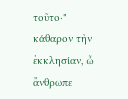τοῦτο·" κάθαρον τὴν ἐκκλησίαν, ὦ ἄνθρωπε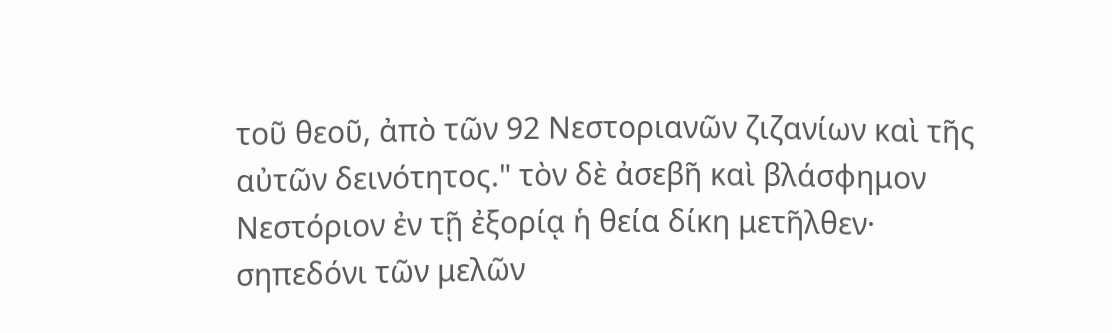τοῦ θεοῦ, ἀπὸ τῶν 92 Νεστοριανῶν ζιζανίων καὶ τῆς αὐτῶν δεινότητος." τὸν δὲ ἀσεβῆ καὶ βλάσφημον Νεστόριον ἐν τῇ ἐξορίᾳ ἡ θεία δίκη μετῆλθεν· σηπεδόνι τῶν μελῶν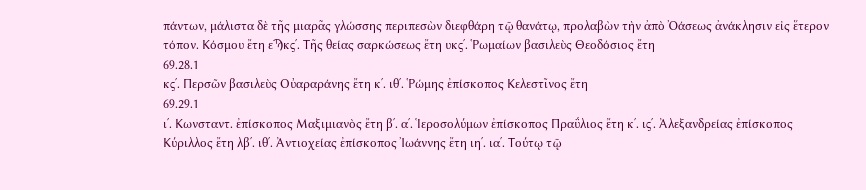πάντων, μάλιστα δὲ τῆς μιαρᾶς γλώσσης περιπεσὼν διεφθάρη τῷ θανάτῳ, προλαβὼν τὴν ἀπὸ Ὀάσεως ἀνάκλησιν εἰς ἕτερον τόπον. Κόσμου ἔτη εϠκϛʹ. Τῆς θείας σαρκώσεως ἔτη υκϛʹ. Ῥωμαίων βασιλεὺς Θεοδόσιος ἔτη
69.28.1
κϛʹ. Περσῶν βασιλεὺς Οὐαραράνης ἔτη κʹ. ιθʹ. Ῥώμης ἐπίσκοπος Κελεστῖνος ἔτη
69.29.1
ιʹ. Κωνσταντ. ἐπίσκοπος Μαξιμιανὸς ἔτη βʹ. αʹ. Ἱεροσολύμων ἐπίσκοπος Πραΰλιος ἔτη κʹ. ιϛʹ. Ἀλεξανδρείας ἐπίσκοπος Κύριλλος ἔτη λβʹ. ιθʹ. Ἀντιοχείας ἐπίσκοπος Ἰωάννης ἔτη ιηʹ. ιαʹ. Τούτῳ τῷ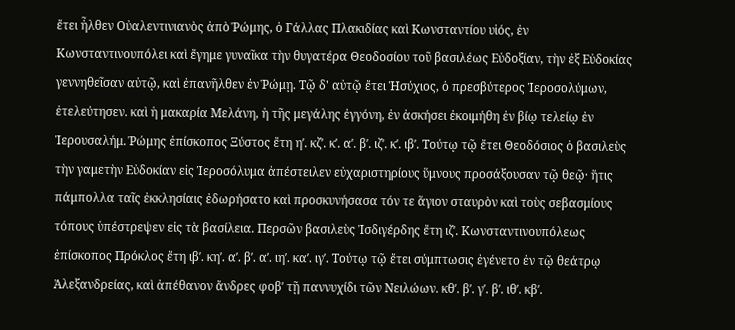ἔτει ἦλθεν Οὐαλεντινιανὸς ἀπὸ Ῥώμης, ὁ Γάλλας Πλακιδίας καὶ Κωνσταντίου υἱός, ἐν Κωνσταντινουπόλει καὶ ἔγημε γυναῖκα τὴν θυγατέρα Θεοδοσίου τοῦ βασιλέως Εὐδοξίαν, τὴν ἐξ Εὐδοκίας γεννηθεῖσαν αὐτῷ, καὶ ἐπανῆλθεν ἐν Ῥώμῃ. Τῷ δ' αὐτῷ ἔτει Ἡσύχιος, ὁ πρεσβύτερος Ἱεροσολύμων, ἐτελεύτησεν. καὶ ἡ μακαρία Μελάνη, ἡ τῆς μεγάλης ἐγγόνη, ἐν ἀσκήσει ἐκοιμήθη ἐν βίῳ τελείῳ ἐν Ἱερουσαλήμ. Ῥώμης ἐπίσκοπος Ξύστος ἔτη ηʹ. κζʹ. κʹ. αʹ. βʹ. ιζʹ. κʹ. ιβʹ. Τούτῳ τῷ ἔτει Θεοδόσιος ὁ βασιλεὺς τὴν γαμετὴν Εὐδοκίαν εἰς Ἱεροσόλυμα ἀπέστειλεν εὐχαριστηρίους ὕμνους προσάξουσαν τῷ θεῷ· ἥτις πάμπολλα ταῖς ἐκκλησίαις ἐδωρήσατο καὶ προσκυνήσασα τόν τε ἅγιον σταυρὸν καὶ τοὺς σεβασμίους τόπους ὑπέστρεψεν εἰς τὰ βασίλεια. Περσῶν βασιλεὺς Ἰσδιγέρδης ἔτη ιζʹ. Κωνσταντινουπόλεως ἐπίσκοπος Πρόκλος ἔτη ιβʹ. κηʹ. αʹ. βʹ. αʹ. ιηʹ. καʹ. ιγʹ. Τούτῳ τῷ ἔτει σύμπτωσις ἐγένετο ἐν τῷ θεάτρῳ Ἀλεξανδρείας, καὶ ἀπέθανον ἄνδρες φοβʹ τῇ παννυχίδι τῶν Νειλώων. κθʹ. βʹ. γʹ. βʹ. ιθʹ. κβʹ.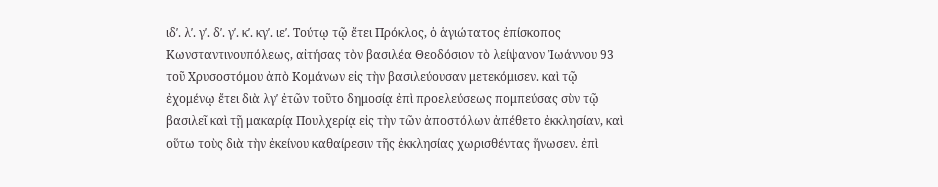ιδʹ. λʹ. γʹ. δʹ. γʹ. κʹ. κγʹ. ιεʹ. Τούτῳ τῷ ἔτει Πρόκλος, ὁ ἁγιώτατος ἐπίσκοπος Κωνσταντινουπόλεως, αἰτήσας τὸν βασιλέα Θεοδόσιον τὸ λείψανον Ἰωάννου 93 τοῦ Χρυσοστόμου ἀπὸ Κομάνων εἰς τὴν βασιλεύουσαν μετεκόμισεν. καὶ τῷ ἐχομένῳ ἔτει διὰ λγʹ ἐτῶν τοῦτο δημοσίᾳ ἐπὶ προελεύσεως πομπεύσας σὺν τῷ βασιλεῖ καὶ τῇ μακαρίᾳ Πουλχερίᾳ εἰς τὴν τῶν ἀποστόλων ἀπέθετο ἐκκλησίαν, καὶ οὕτω τοὺς διὰ τὴν ἐκείνου καθαίρεσιν τῆς ἐκκλησίας χωρισθέντας ἥνωσεν. ἐπὶ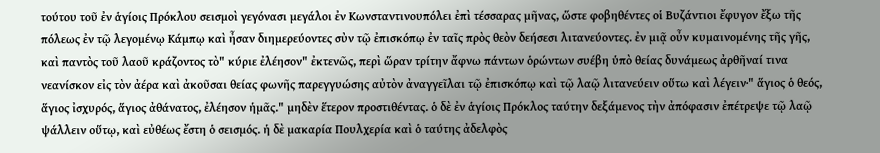τούτου τοῦ ἐν ἁγίοις Πρόκλου σεισμοὶ γεγόνασι μεγάλοι ἐν Κωνσταντινουπόλει ἐπὶ τέσσαρας μῆνας, ὥστε φοβηθέντες οἱ Βυζάντιοι ἔφυγον ἔξω τῆς πόλεως ἐν τῷ λεγομένῳ Κάμπῳ καὶ ἦσαν διημερεύοντες σὺν τῷ ἐπισκόπῳ ἐν ταῖς πρὸς θεὸν δεήσεσι λιτανεύοντες. ἐν μιᾷ οὖν κυμαινομένης τῆς γῆς, καὶ παντὸς τοῦ λαοῦ κράζοντος τὸ" κύριε ἐλέησον" ἐκτενῶς, περὶ ὥραν τρίτην ἄφνω πάντων ὁρώντων συέβη ὑπὸ θείας δυνάμεως ἀρθῆναί τινα νεανίσκον εἰς τὸν ἀέρα καὶ ἀκοῦσαι θείας φωνῆς παρεγγυώσης αὐτὸν ἀναγγεῖλαι τῷ ἐπισκόπῳ καὶ τῷ λαῷ λιτανεύειν οὕτω καὶ λέγειν·" ἅγιος ὁ θεός, ἅγιος ἰσχυρός, ἅγιος ἀθάνατος, ἐλέησον ἡμᾶς." μηδὲν ἕτερον προστιθέντας. ὁ δὲ ἐν ἁγίοις Πρόκλος ταύτην δεξάμενος τὴν ἀπόφασιν ἐπέτρεψε τῷ λαῷ ψάλλειν οὕτῳ, καὶ εὐθέως ἔστη ὁ σεισμός. ἡ δὲ μακαρία Πουλχερία καὶ ὁ ταύτης ἀδελφὸς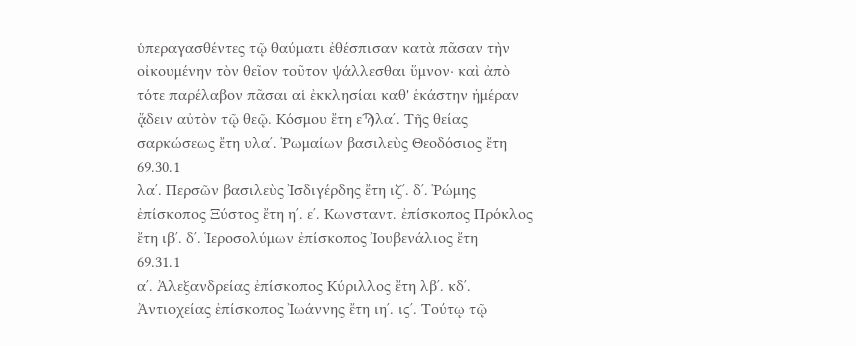ὑπεραγασθέντες τῷ θαύματι ἐθέσπισαν κατὰ πᾶσαν τὴν οἰκουμένην τὸν θεῖον τοῦτον ψάλλεσθαι ὕμνον· καὶ ἀπὸ τότε παρέλαβον πᾶσαι αἱ ἐκκλησίαι καθ' ἑκάστην ἡμέραν ᾄδειν αὐτὸν τῷ θεῷ. Κόσμου ἔτη εϠλαʹ. Τῆς θείας σαρκώσεως ἔτη υλαʹ. Ῥωμαίων βασιλεὺς Θεοδόσιος ἔτη
69.30.1
λαʹ. Περσῶν βασιλεὺς Ἰσδιγέρδης ἔτη ιζʹ. δʹ. Ῥώμης ἐπίσκοπος Ξύστος ἔτη ηʹ. εʹ. Κωνσταντ. ἐπίσκοπος Πρόκλος ἔτη ιβʹ. δʹ. Ἱεροσολύμων ἐπίσκοπος Ἰουβενάλιος ἔτη
69.31.1
αʹ. Ἀλεξανδρείας ἐπίσκοπος Κύριλλος ἔτη λβʹ. κδʹ. Ἀντιοχείας ἐπίσκοπος Ἰωάννης ἔτη ιηʹ. ιϛʹ. Τούτῳ τῷ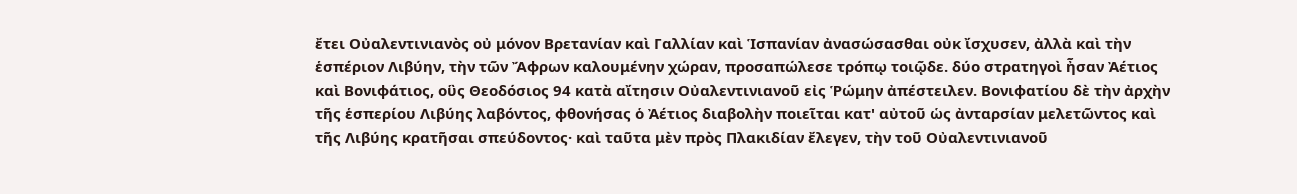ἔτει Οὐαλεντινιανὸς οὐ μόνον Βρετανίαν καὶ Γαλλίαν καὶ Ἱσπανίαν ἀνασώσασθαι οὐκ ἴσχυσεν, ἀλλὰ καὶ τὴν ἑσπέριον Λιβύην, τὴν τῶν Ἄφρων καλουμένην χώραν, προσαπώλεσε τρόπῳ τοιῷδε. δύο στρατηγοὶ ἦσαν Ἀέτιος καὶ Βονιφάτιος, οὓς Θεοδόσιος 94 κατὰ αἴτησιν Οὐαλεντινιανοῦ εἰς Ῥώμην ἀπέστειλεν. Βονιφατίου δὲ τὴν ἀρχὴν τῆς ἑσπερίου Λιβύης λαβόντος, φθονήσας ὁ Ἀέτιος διαβολὴν ποιεῖται κατ' αὐτοῦ ὡς ἀνταρσίαν μελετῶντος καὶ τῆς Λιβύης κρατῆσαι σπεύδοντος· καὶ ταῦτα μὲν πρὸς Πλακιδίαν ἔλεγεν, τὴν τοῦ Οὐαλεντινιανοῦ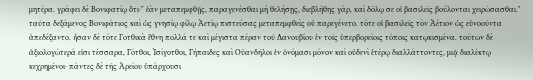μητέρα. γράφει δὲ Βονιφατίῳ ὅτι·" ἐὰν μεταπεμφθῇς, παραγενέσθαι μὴ θελήσῃς, διεβλήθης γάρ, καὶ δόλῳ σε οἱ βασιλεῖς βούλονται χειρώσασθαι." ταῦτα δεξάμενος Βονιφάτιος καὶ ὡς γνησίῳ φίλῳ Ἀετίῳ πιστεύσας μεταπεμφθεὶς οὐ παρεγένετο. τότε οἱ βασιλεῖς τὸν Ἀέτιον ὡς εὐνοοῦντα ἀπεδέξαντο. ἦσαν δὲ τότε Γοτθικὰ ἔθνη πολλά τε καὶ μέγιστα πέραν τοῦ Δανουβίου ἐν τοῖς ὑπερβορείοις τόποις κατῳκισμένα. τούτων δὲ ἀξιολογώτερά εἰσι τέσσαρα, Γότθοι, Ἰσίγοτθοι, Γήπαιδες καὶ Οὐανδῆλοι ἐν ὀνόμασι μόνον καὶ οὐδενὶ ἑτέρῳ διαλλάττοντες, μιᾷ διαλέκτῳ κεχρημένοι· πάντες δὲ τῆς Ἀρείου ὑπάρχουσι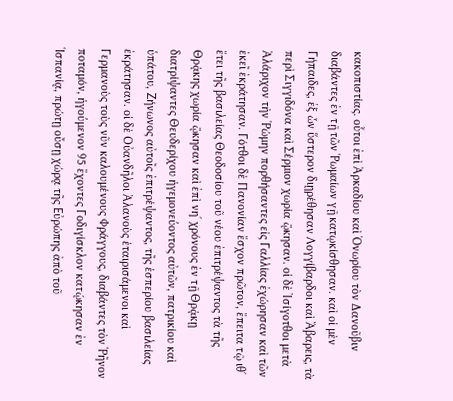κακοπιστίας. οὗτοι ἐπὶ Ἀρκαδίου καὶ Ὀνωρίου τὸν Δανοῦβιν διαβάντες ἐν τῇ τῶν Ῥωμαίων γῇ κατῳκίσθησαν. καὶ οἱ μὲν Γήπαιδες, ἐξ ὧν ὕστερον διῃρέθησαν Λογγίβαρδοι καὶ Ἄβαρεις, τὰ περὶ Σιγγιδόνα καὶ Σέρμιον χωρία ᾤκησαν. οἱ δὲ Ἰσίγοτθοι μετὰ Ἀλάριχον τὴν Ῥώμην πορθήσαντες εἰς Γαλλίας ἐχώρησαν καὶ τῶν ἐκεῖ ἐκράτησαν. Γότθοι δὲ Πανονίαν ἔσχον πρῶτον, ἔπειτα τῷ ιθʹ ἔτει τῆς βασιλείας Θεοδοσίου τοῦ νέου ἐπιτρέψαντος τὰ τῆς Θρᾴκης χωρία ᾤκησαν καὶ ἐπὶ νηʹ χρόνους ἐν τῇ Θρᾴκῃ διατρίψαντες Θευδερίχου ἡγεμονεύοντος αὐτῶν, πατρικίου καὶ ὑπάτου, Ζήνωνος αὐτοῖς ἐπιτρέψαντος, τῆς ἑσπερίου βασιλείας ἐκράτησαν. οἱ δὲ Οὐανδῆλοι Ἀλανοὺς ἑταιρισάμενοι καὶ Γερμανοὺς τοὺς νῦν καλουμένους Φράγγους, διαβάντες τὸν Ῥῆνον ποταμόν, ἡγούμενον 95 ἔχοντες Γοδιγίσκλον κατῴκησαν ἐν Ἱσπανίᾳ, πρώτῃ οὔσῃ χώρᾳ τῆς Εὐρώπης ἀπὸ τοῦ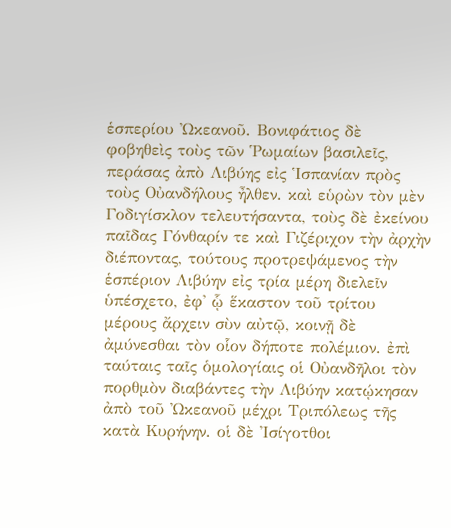ἑσπερίου Ὠκεανοῦ. Βονιφάτιος δὲ φοβηθεὶς τοὺς τῶν Ῥωμαίων βασιλεῖς, περάσας ἀπὸ Λιβύης εἰς Ἱσπανίαν πρὸς τοὺς Οὐανδήλους ἦλθεν. καὶ εὑρὼν τὸν μὲν Γοδιγίσκλον τελευτήσαντα, τοὺς δὲ ἐκείνου παῖδας Γόνθαρίν τε καὶ Γιζέριχον τὴν ἀρχὴν διέποντας, τούτους προτρεψάμενος τὴν ἑσπέριον Λιβύην εἰς τρία μέρη διελεῖν ὑπέσχετο, ἐφ' ᾧ ἕκαστον τοῦ τρίτου μέρους ἄρχειν σὺν αὐτῷ, κοινῇ δὲ ἀμύνεσθαι τὸν οἷον δήποτε πολέμιον. ἐπὶ ταύταις ταῖς ὁμολογίαις οἱ Οὐανδῆλοι τὸν πορθμὸν διαβάντες τὴν Λιβύην κατῴκησαν ἀπὸ τοῦ Ὠκεανοῦ μέχρι Τριπόλεως τῆς κατὰ Κυρήνην. οἱ δὲ Ἰσίγοτθοι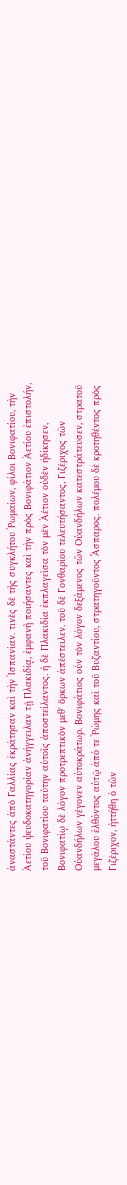ἀναστάντες ἀπὸ Γαλλίας ἐκράτησαν καὶ τὴν Ἱσπανίαν. τινὲς δὲ τῆς συγκλήτου Ῥωμαίων, φίλοι Βονιφατίου, τὴν Ἀετίου ψευδοκατηγορίαν ἀνήγγειλαν τῇ Πλακιδίᾳ, ἐμφανῆ ποιήσαντες καὶ τὴν πρὸς Βονιφάτιον Ἀετίου ἐπιστολήν, τοῦ Βονιφατίου ταύτην αὐτοῖς ἀποστείλαντος. ἡ δὲ Πλακιδία ἐκπλαγεῖσα τὸν μὲν Ἀέτιον οὐδὲν ἠδίκησεν, Βονιφατίῳ δὲ λόγον προτρεπτικὸν μεθ' ὅρκων ἀπέστειλεν. τοῦ δὲ Γονθαρίου τελευτήσαντος, Γιζέριχος τῶν Οὐανδήλων γέγονεν αὐτοκράτωρ. Βονιφάτιος οὖν τὸν λόγον δεξάμενος τῶν Οὐανδήλων κατεστράτευσεν, στρατοῦ μεγάλου ἐλθόντος αὐτῷ ἀπό τε Ῥώμης καὶ τοῦ Βυζαντίου, στρατηγοῦντος Ἄσπαρος. πολέμου δὲ κροτηθέντος πρὸς Γιζέριχον, ἡττήθη ὁ τῶν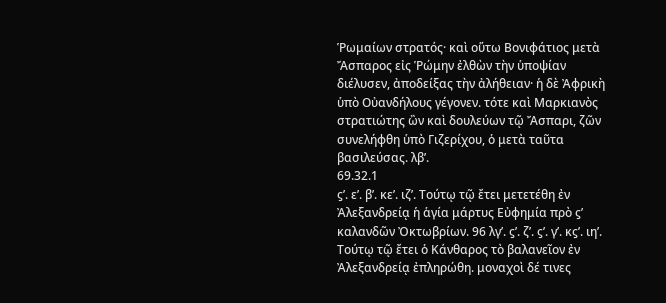Ῥωμαίων στρατός· καὶ οὕτω Βονιφάτιος μετὰ Ἄσπαρος εἰς Ῥώμην ἐλθὼν τὴν ὑποψίαν διέλυσεν, ἀποδείξας τὴν ἀλήθειαν· ἡ δὲ Ἀφρικὴ ὑπὸ Οὐανδήλους γέγονεν. τότε καὶ Μαρκιανὸς στρατιώτης ὢν καὶ δουλεύων τῷ Ἄσπαρι, ζῶν συνελήφθη ὑπὸ Γιζερίχου, ὁ μετὰ ταῦτα βασιλεύσας. λβʹ.
69.32.1
ϛʹ. εʹ. βʹ. κεʹ. ιζʹ. Τούτῳ τῷ ἔτει μετετέθη ἐν Ἀλεξανδρείᾳ ἡ ἁγία μάρτυς Εὐφημία πρὸ ϛʹ καλανδῶν Ὀκτωβρίων. 96 λγʹ. ϛʹ. ζʹ. ϛʹ. γʹ. κϛʹ. ιηʹ. Τούτῳ τῷ ἔτει ὁ Κάνθαρος τὸ βαλανεῖον ἐν Ἀλεξανδρείᾳ ἐπληρώθη. μοναχοὶ δέ τινες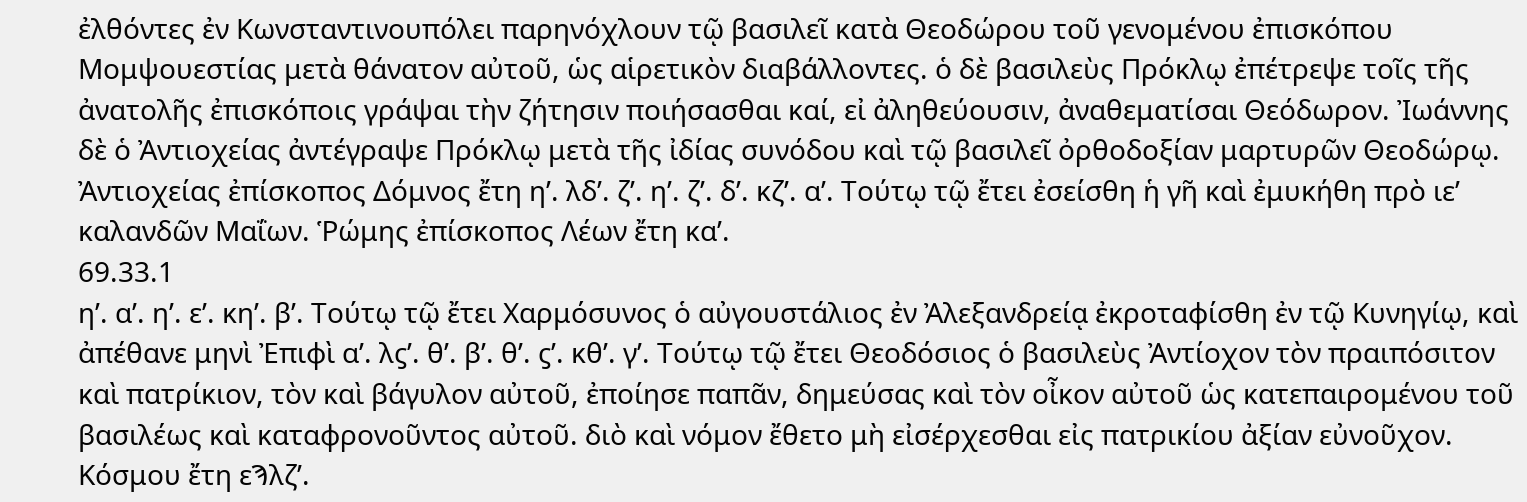ἐλθόντες ἐν Κωνσταντινουπόλει παρηνόχλουν τῷ βασιλεῖ κατὰ Θεοδώρου τοῦ γενομένου ἐπισκόπου Μομψουεστίας μετὰ θάνατον αὐτοῦ, ὡς αἱρετικὸν διαβάλλοντες. ὁ δὲ βασιλεὺς Πρόκλῳ ἐπέτρεψε τοῖς τῆς ἀνατολῆς ἐπισκόποις γράψαι τὴν ζήτησιν ποιήσασθαι καί, εἰ ἀληθεύουσιν, ἀναθεματίσαι Θεόδωρον. Ἰωάννης δὲ ὁ Ἀντιοχείας ἀντέγραψε Πρόκλῳ μετὰ τῆς ἰδίας συνόδου καὶ τῷ βασιλεῖ ὀρθοδοξίαν μαρτυρῶν Θεοδώρῳ. Ἀντιοχείας ἐπίσκοπος Δόμνος ἔτη ηʹ. λδʹ. ζʹ. ηʹ. ζʹ. δʹ. κζʹ. αʹ. Τούτῳ τῷ ἔτει ἐσείσθη ἡ γῆ καὶ ἐμυκήθη πρὸ ιεʹ καλανδῶν Μαΐων. Ῥώμης ἐπίσκοπος Λέων ἔτη καʹ.
69.33.1
ηʹ. αʹ. ηʹ. εʹ. κηʹ. βʹ. Τούτῳ τῷ ἔτει Χαρμόσυνος ὁ αὐγουστάλιος ἐν Ἀλεξανδρείᾳ ἐκροταφίσθη ἐν τῷ Κυνηγίῳ, καὶ ἀπέθανε μηνὶ Ἐπιφὶ αʹ. λϛʹ. θʹ. βʹ. θʹ. ϛʹ. κθʹ. γʹ. Τούτῳ τῷ ἔτει Θεοδόσιος ὁ βασιλεὺς Ἀντίοχον τὸν πραιπόσιτον καὶ πατρίκιον, τὸν καὶ βάγυλον αὐτοῦ, ἐποίησε παπᾶν, δημεύσας καὶ τὸν οἶκον αὐτοῦ ὡς κατεπαιρομένου τοῦ βασιλέως καὶ καταφρονοῦντος αὐτοῦ. διὸ καὶ νόμον ἔθετο μὴ εἰσέρχεσθαι εἰς πατρικίου ἀξίαν εὐνοῦχον. Κόσμου ἔτη εϠλζʹ.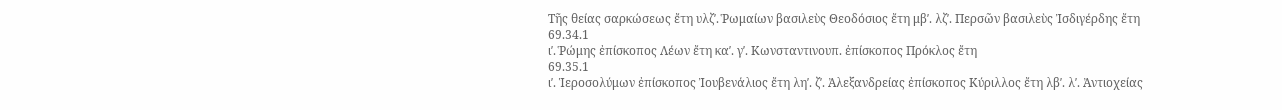Τῆς θείας σαρκώσεως ἔτη υλζʹ. Ῥωμαίων βασιλεὺς Θεοδόσιος ἔτη μβʹ. λζʹ. Περσῶν βασιλεὺς Ἰσδιγέρδης ἔτη
69.34.1
ιʹ. Ῥώμης ἐπίσκοπος Λέων ἔτη καʹ. γʹ. Κωνσταντινουπ. ἐπίσκοπος Πρόκλος ἔτη
69.35.1
ιʹ. Ἱεροσολύμων ἐπίσκοπος Ἰουβενάλιος ἔτη ληʹ. ζʹ. Ἀλεξανδρείας ἐπίσκοπος Κύριλλος ἔτη λβʹ. λʹ. Ἀντιοχείας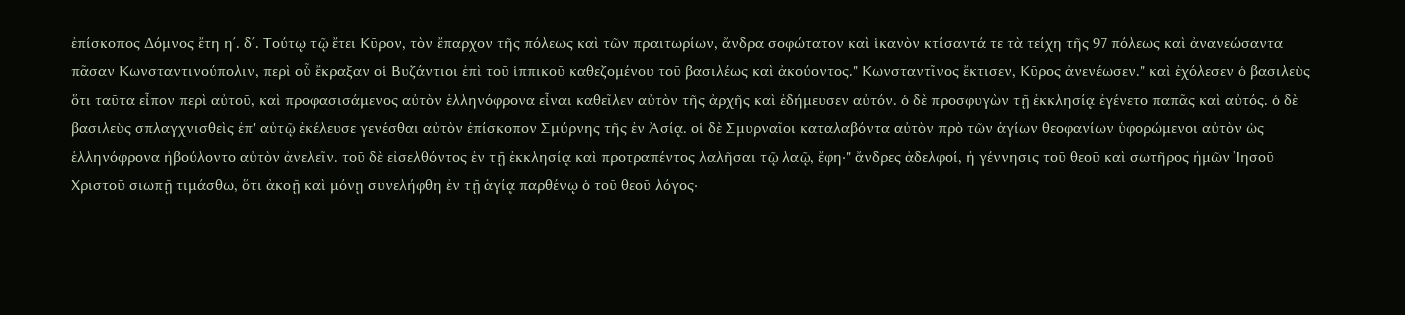ἐπίσκοπος Δόμνος ἔτη ηʹ. δʹ. Τούτῳ τῷ ἔτει Κῦρον, τὸν ἔπαρχον τῆς πόλεως καὶ τῶν πραιτωρίων, ἄνδρα σοφώτατον καὶ ἱκανὸν κτίσαντά τε τὰ τείχη τῆς 97 πόλεως καὶ ἀνανεώσαντα πᾶσαν Κωνσταντινούπολιν, περὶ οὗ ἔκραξαν οἱ Βυζάντιοι ἐπὶ τοῦ ἱππικοῦ καθεζομένου τοῦ βασιλέως καὶ ἀκούοντος." Κωνσταντῖνος ἔκτισεν, Κῦρος ἀνενέωσεν." καὶ ἐχόλεσεν ὁ βασιλεὺς ὅτι ταῦτα εἶπον περὶ αὐτοῦ, καὶ προφασισάμενος αὐτὸν ἑλληνόφρονα εἶναι καθεῖλεν αὐτὸν τῆς ἀρχῆς καὶ ἐδήμευσεν αὐτόν. ὁ δὲ προσφυγὼν τῇ ἐκκλησίᾳ ἐγένετο παπᾶς καὶ αὐτός. ὁ δὲ βασιλεὺς σπλαγχνισθεὶς ἐπ' αὐτῷ ἐκέλευσε γενέσθαι αὐτὸν ἐπίσκοπον Σμύρνης τῆς ἐν Ἀσίᾳ. οἱ δὲ Σμυρναῖοι καταλαβόντα αὐτὸν πρὸ τῶν ἁγίων θεοφανίων ὑφορώμενοι αὐτὸν ὡς ἑλληνόφρονα ἠβούλοντο αὐτὸν ἀνελεῖν. τοῦ δὲ εἰσελθόντος ἐν τῇ ἐκκλησίᾳ καὶ προτραπέντος λαλῆσαι τῷ λαῷ, ἔφη·" ἄνδρες ἀδελφοί, ἡ γέννησις τοῦ θεοῦ καὶ σωτῆρος ἡμῶν Ἰησοῦ Χριστοῦ σιωπῇ τιμάσθω, ὅτι ἀκοῇ καὶ μόνῃ συνελήφθη ἐν τῇ ἁγίᾳ παρθένῳ ὁ τοῦ θεοῦ λόγος·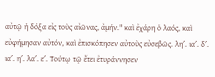αὐτῷ ἡ δόξα εἰς τοὺς αἰῶνας, ἀμήν." καὶ ἐχάρη ὁ λαός, καὶ εὐφήμησαν αὐτόν, καὶ ἐπισκόπησεν αὐτοὺς εὐσεβῶς. ληʹ. ιαʹ. δʹ. ιαʹ. ηʹ. λαʹ. εʹ. Τούτῳ τῷ ἔτει ἐτυράννησεν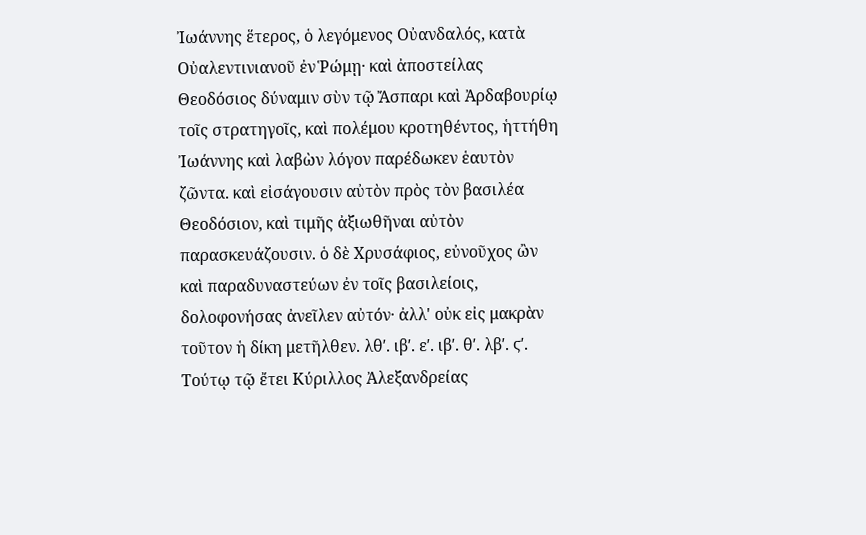Ἰωάννης ἕτερος, ὁ λεγόμενος Οὐανδαλός, κατὰ Οὐαλεντινιανοῦ ἐν Ῥώμῃ· καὶ ἀποστείλας Θεοδόσιος δύναμιν σὺν τῷ Ἄσπαρι καὶ Ἀρδαβουρίῳ τοῖς στρατηγοῖς, καὶ πολέμου κροτηθέντος, ἡττήθη Ἰωάννης καὶ λαβὼν λόγον παρέδωκεν ἑαυτὸν ζῶντα. καὶ εἰσάγουσιν αὐτὸν πρὸς τὸν βασιλέα Θεοδόσιον, καὶ τιμῆς ἀξιωθῆναι αὐτὸν παρασκευάζουσιν. ὁ δὲ Χρυσάφιος, εὐνοῦχος ὢν καὶ παραδυναστεύων ἐν τοῖς βασιλείοις, δολοφονήσας ἀνεῖλεν αὐτόν· ἀλλ' οὐκ εἰς μακρὰν τοῦτον ἡ δίκη μετῆλθεν. λθʹ. ιβʹ. εʹ. ιβʹ. θʹ. λβʹ. ϛʹ. Τούτῳ τῷ ἔτει Κύριλλος Ἀλεξανδρείας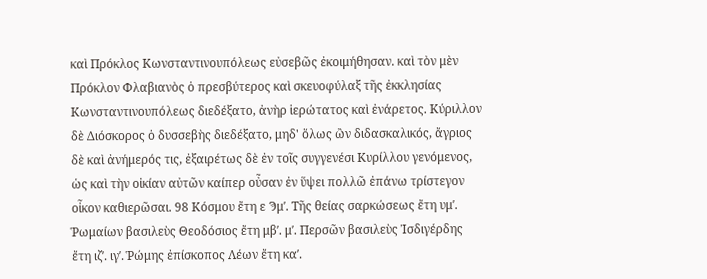καὶ Πρόκλος Κωνσταντινουπόλεως εὐσεβῶς ἐκοιμήθησαν. καὶ τὸν μὲν Πρόκλον Φλαβιανὸς ὁ πρεσβύτερος καὶ σκευοφύλαξ τῆς ἐκκλησίας Κωνσταντινουπόλεως διεδέξατο, ἀνὴρ ἱερώτατος καὶ ἐνάρετος. Κύριλλον δὲ Διόσκορος ὁ δυσσεβὴς διεδέξατο, μηδ' ὅλως ὢν διδασκαλικός, ἄγριος δὲ καὶ ἀνήμερός τις, ἐξαιρέτως δὲ ἐν τοῖς συγγενέσι Κυρίλλου γενόμενος, ὡς καὶ τὴν οἰκίαν αὐτῶν καίπερ οὖσαν ἐν ὕψει πολλῶ ἐπάνω τρίστεγον οἶκον καθιερῶσαι. 98 Κόσμου ἔτη ε Ϡμʹ. Τῆς θείας σαρκώσεως ἔτη υμʹ. Ῥωμαίων βασιλεὺς Θεοδόσιος ἔτη μβʹ. μʹ. Περσῶν βασιλεὺς Ἰσδιγέρδης ἔτη ιζʹ. ιγʹ. Ῥώμης ἐπίσκοπος Λέων ἔτη καʹ.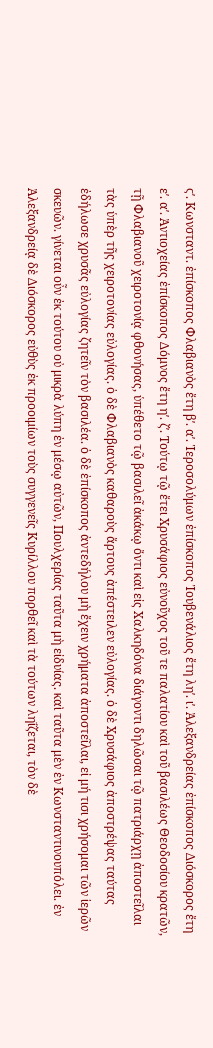ϛʹ. Κωνσταντ. ἐπίσκοπος Φλαβιανὸς ἔτη βʹ. αʹ. Ἱεροσολύμων ἐπίσκοπος Ἰουβενάλιος ἔτη ληʹ. ιʹ. Ἀλεξανδρείας ἐπίσκοπος Διόσκορος ἔτη εʹ. αʹ. Ἀντιοχείας ἐπίσκοπος Δόμνος ἔτη ηʹ. ζʹ. Τούτῳ τῷ ἔτει Χρυσάφιος εὐνοῦχος τοῦ τε παλατίου καὶ τοῦ βασιλέως Θεοδοσίου κρατῶν, τῇ Φλαβιανοῦ χειροτονίᾳ φθονήσας, ὑπέθετο τῷ βασιλεῖ ἀκάκῳ ὄντι καὶ εἰς Χαλκηδόνα διάγοντι δηλῶσαι τῷ πατριάρχῃ ἀποστεῖλαι τὰς ὑπὲρ τῆς χειροτονίας εὐλογίας. ὁ δὲ Φλαβιανὸς καθαροὺς ἄρτους ἀπέστειλεν εὐλογίας. ὁ δὲ Χρυσάφιος ἀποστρέψας ταύτας ἐδήλωσε χρυσᾶς εὐλογίας ζητεῖν τὸν βασιλέα. ὁ δὲ ἐπίσκοπος ἀντεδήλου μὴ ἔχειν χρήματα ἀποστεῖλαι, εἰ μή τισι χρήσομαι τῶν ἱερῶν σκευῶν. γίνεται οὖν ἐκ τούτου οὐ μικρὰ λύπη ἐν μέσῳ αὐτῶν, Πουλχερίας ταῦτα μὴ εἰδυίας. καὶ ταῦτα μὲν ἐν Κωνσταντινουπόλει. ἐν Ἀλεξανδρείᾳ δὲ Διόσκορος εὐθὺς ἐκ προοιμίων τοὺς συγγενεῖς Κυρίλλου πορθεῖ καὶ τὰ τούτων ληΐζεται, τὸν δὲ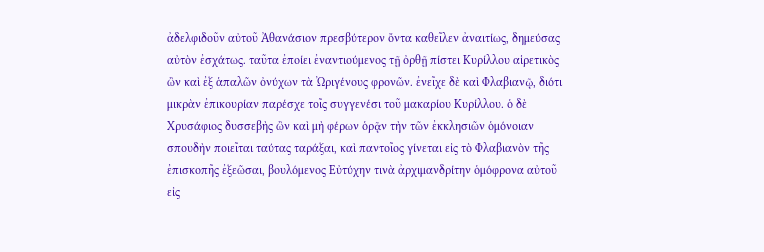ἀδελφιδοῦν αὐτοῦ Ἀθανάσιον πρεσβύτερον ὄντα καθεῖλεν ἀναιτίως, δημεύσας αὐτὸν ἐσχάτως. ταῦτα ἐποίει ἐναντιούμενος τῇ ὀρθῇ πίστει Κυρίλλου αἱρετικὸς ὢν καὶ ἐξ ἁπαλῶν ὀνύχων τὰ Ὠριγένους φρονῶν. ἐνεῖχε δὲ καὶ Φλαβιανῷ, διότι μικρὰν ἐπικουρίαν παρέσχε τοῖς συγγενέσι τοῦ μακαρίου Κυρίλλου. ὁ δὲ Χρυσάφιος δυσσεβὴς ὢν καὶ μὴ φέρων ὁρᾷν τὴν τῶν ἐκκλησιῶν ὁμόνοιαν σπουδὴν ποιεῖται ταύτας ταράξαι, καὶ παντοῖος γίνεται εἰς τὸ Φλαβιανὸν τῆς ἐπισκοπῆς ἐξεῶσαι, βουλόμενος Εὐτύχην τινὰ ἀρχιμανδρίτην ὁμόφρονα αὐτοῦ εἰς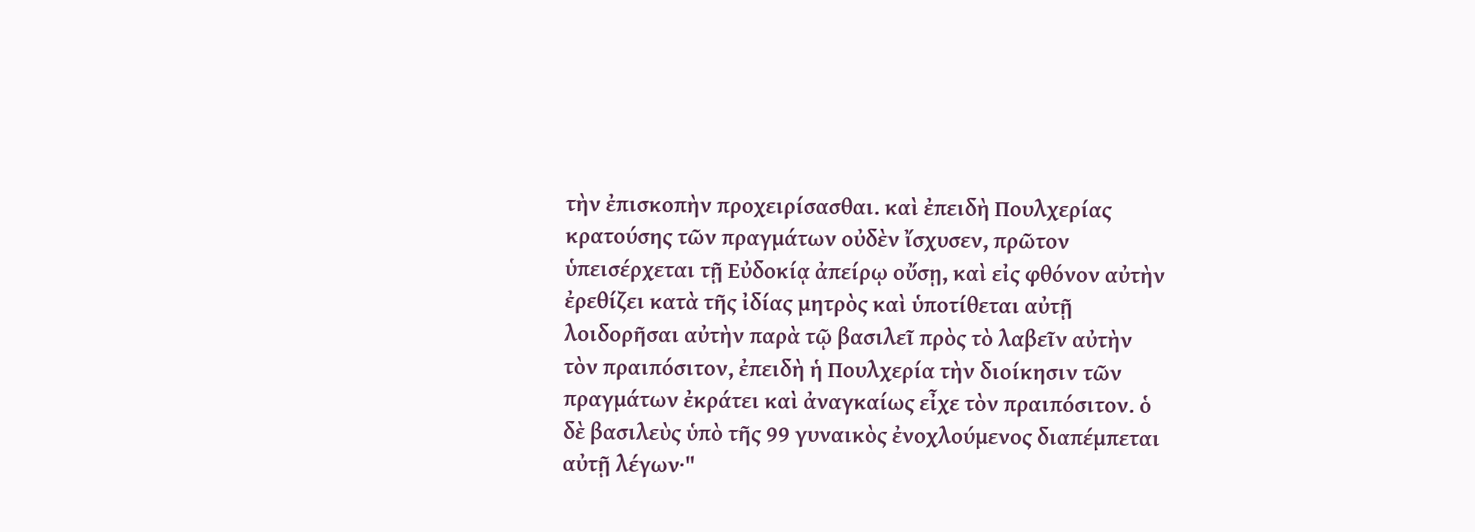τὴν ἐπισκοπὴν προχειρίσασθαι. καὶ ἐπειδὴ Πουλχερίας κρατούσης τῶν πραγμάτων οὐδὲν ἴσχυσεν, πρῶτον ὑπεισέρχεται τῇ Εὐδοκίᾳ ἀπείρῳ οὔσῃ, καὶ εἰς φθόνον αὐτὴν ἐρεθίζει κατὰ τῆς ἰδίας μητρὸς καὶ ὑποτίθεται αὐτῇ λοιδορῆσαι αὐτὴν παρὰ τῷ βασιλεῖ πρὸς τὸ λαβεῖν αὐτὴν τὸν πραιπόσιτον, ἐπειδὴ ἡ Πουλχερία τὴν διοίκησιν τῶν πραγμάτων ἐκράτει καὶ ἀναγκαίως εἶχε τὸν πραιπόσιτον. ὁ δὲ βασιλεὺς ὑπὸ τῆς 99 γυναικὸς ἐνοχλούμενος διαπέμπεται αὐτῇ λέγων·"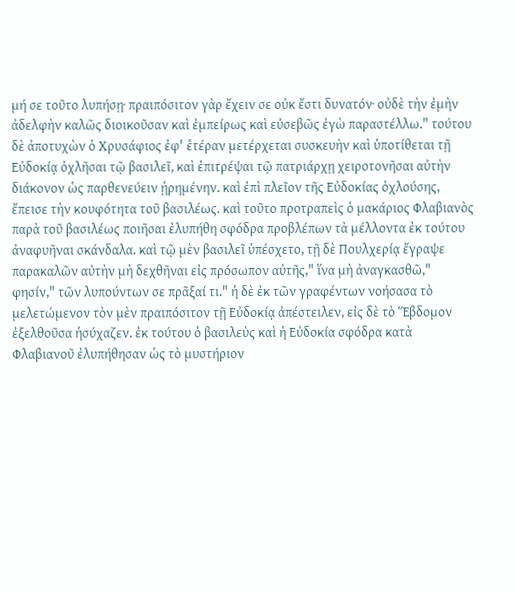μή σε τοῦτο λυπήσῃ· πραιπόσιτον γὰρ ἔχειν σε οὐκ ἔστι δυνατόν· οὐδὲ τὴν ἐμὴν ἀδελφὴν καλῶς διοικοῦσαν καὶ ἐμπείρως καὶ εὐσεβῶς ἐγὼ παραστέλλω." τούτου δὲ ἀποτυχὼν ὁ Χρυσάφιος ἐφ' ἑτέραν μετέρχεται συσκευὴν καὶ ὑποτίθεται τῇ Εὐδοκίᾳ ὀχλῆσαι τῷ βασιλεῖ, καὶ ἐπιτρέψαι τῷ πατριάρχῃ χειροτονῆσαι αὐτὴν διάκονον ὡς παρθενεύειν ᾑρημένην. καὶ ἐπὶ πλεῖον τῆς Εὐδοκίας ὀχλούσης, ἔπεισε τὴν κουφότητα τοῦ βασιλέως. καὶ τοῦτο προτραπεὶς ὁ μακάριος Φλαβιανὸς παρὰ τοῦ βασιλέως ποιῆσαι ἐλυπήθη σφόδρα προβλέπων τὰ μέλλοντα ἐκ τούτου ἀναφυῆναι σκάνδαλα. καὶ τῷ μὲν βασιλεῖ ὑπέσχετο, τῇ δὲ Πουλχερίᾳ ἔγραψε παρακαλῶν αὐτὴν μὴ δεχθῆναι εἰς πρόσωπον αὐτῆς," ἵνα μὴ ἀναγκασθῶ," φησίν," τῶν λυπούντων σε πρᾶξαί τι." ἡ δὲ ἐκ τῶν γραφέντων νοήσασα τὸ μελετώμενον τὸν μὲν πραιπόσιτον τῇ Εὐδοκίᾳ ἀπέστειλεν, εἰς δὲ τὸ Ἕβδομον ἐξελθοῦσα ἡσύχαζεν. ἐκ τούτου ὁ βασιλεὺς καὶ ἡ Εὐδοκία σφόδρα κατὰ Φλαβιανοῦ ἐλυπήθησαν ὡς τὸ μυστήριον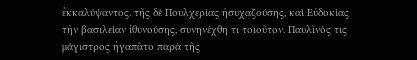ἐκκαλύψαντος. τῆς δὲ Πουλχερίας ἡσυχαζούσης, καὶ Εὐδοκίας τὴν βασιλείαν ἰθυνούσης, συνηνέχθη τι τοιοῦτον. Παυλῖνός τις μάγιστρος ἠγαπᾶτο παρὰ τῆς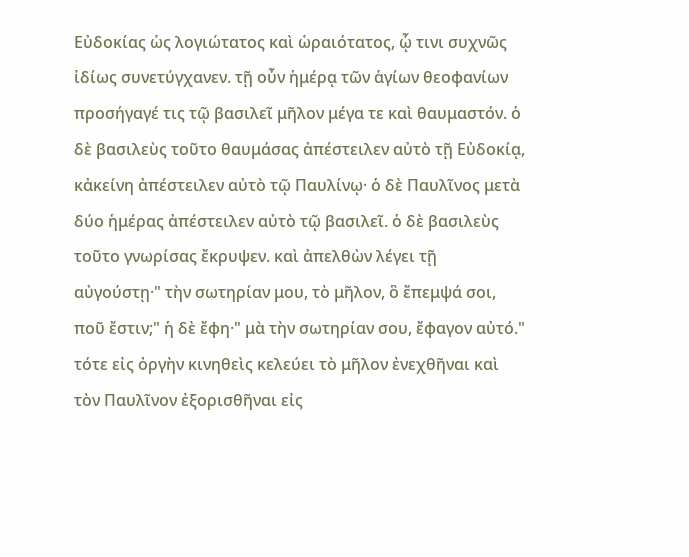Εὐδοκίας ὡς λογιώτατος καὶ ὡραιότατος, ᾧ τινι συχνῶς ἰδίως συνετύγχανεν. τῇ οὖν ἡμέρᾳ τῶν ἁγίων θεοφανίων προσήγαγέ τις τῷ βασιλεῖ μῆλον μέγα τε καὶ θαυμαστόν. ὁ δὲ βασιλεὺς τοῦτο θαυμάσας ἀπέστειλεν αὐτὸ τῇ Εὐδοκίᾳ, κἀκείνη ἀπέστειλεν αὐτὸ τῷ Παυλίνῳ· ὁ δὲ Παυλῖνος μετὰ δύο ἡμέρας ἀπέστειλεν αὐτὸ τῷ βασιλεῖ. ὁ δὲ βασιλεὺς τοῦτο γνωρίσας ἔκρυψεν. καὶ ἀπελθὼν λέγει τῇ αὐγούστῃ·" τὴν σωτηρίαν μου, τὸ μῆλον, ὃ ἔπεμψά σοι, ποῦ ἔστιν;" ἡ δὲ ἔφη·" μὰ τὴν σωτηρίαν σου, ἔφαγον αὐτό." τότε εἰς ὀργὴν κινηθεὶς κελεύει τὸ μῆλον ἐνεχθῆναι καὶ τὸν Παυλῖνον ἐξορισθῆναι εἰς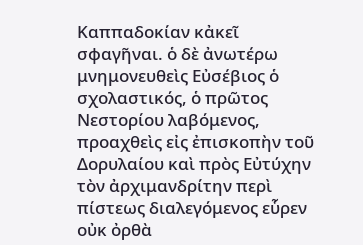Καππαδοκίαν κἀκεῖ σφαγῆναι. ὁ δὲ ἀνωτέρω μνημονευθεὶς Εὐσέβιος ὁ σχολαστικός, ὁ πρῶτος Νεστορίου λαβόμενος, προαχθεὶς εἰς ἐπισκοπὴν τοῦ Δορυλαίου καὶ πρὸς Εὐτύχην τὸν ἀρχιμανδρίτην περὶ πίστεως διαλεγόμενος εὗρεν οὐκ ὀρθὰ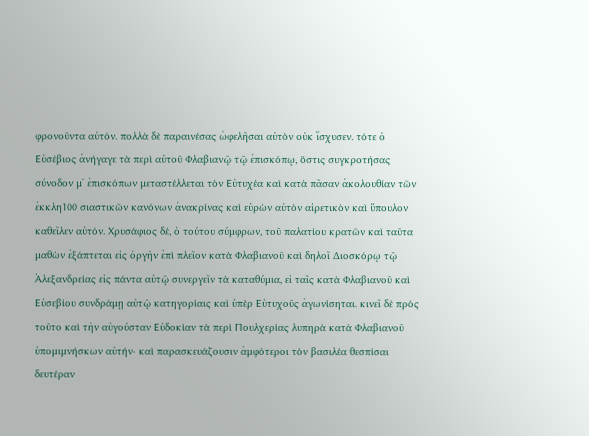φρονοῦντα αὐτόν. πολλὰ δὲ παραινέσας ὠφελῆσαι αὐτὸν οὐκ ἴσχυσεν. τότε ὁ Εὐσέβιος ἀνήγαγε τὰ περὶ αὐτοῦ Φλαβιανῷ τῷ ἐπισκόπῳ, ὅστις συγκροτήσας σύνοδον μʹ ἐπισκόπων μεταστέλλεται τὸν Εὐτυχέα καὶ κατὰ πᾶσαν ἀκολουθίαν τῶν ἐκκλη100 σιαστικῶν κανόνων ἀνακρίνας καὶ εὑρὼν αὐτὸν αἱρετικὸν καὶ ὕπουλον καθεῖλεν αὐτόν. Χρυσάφιος δέ, ὁ τούτου σύμφρων, τοῦ παλατίου κρατῶν καὶ ταῦτα μαθὼν ἐξάπτεται εἰς ὀργὴν ἐπὶ πλεῖον κατὰ Φλαβιανοῦ καὶ δηλοῖ Διοσκόρῳ τῷ Ἀλεξανδρείας εἰς πάντα αὐτῷ συνεργεῖν τὰ καταθύμια, εἰ ταῖς κατὰ Φλαβιανοῦ καὶ Εὐσεβίου συνδράμῃ αὐτῷ κατηγορίαις καὶ ὑπὲρ Εὐτυχοῦς ἀγωνίσηται. κινεῖ δὲ πρὸς τοῦτο καὶ τὴν αὐγούσταν Εὐδοκίαν τὰ περὶ Πουλχερίας λυπηρὰ κατὰ Φλαβιανοῦ ὑπομιμνήσκων αὐτήν· καὶ παρασκευάζουσιν ἀμφότεροι τὸν βασιλέα θεσπίσαι δευτέραν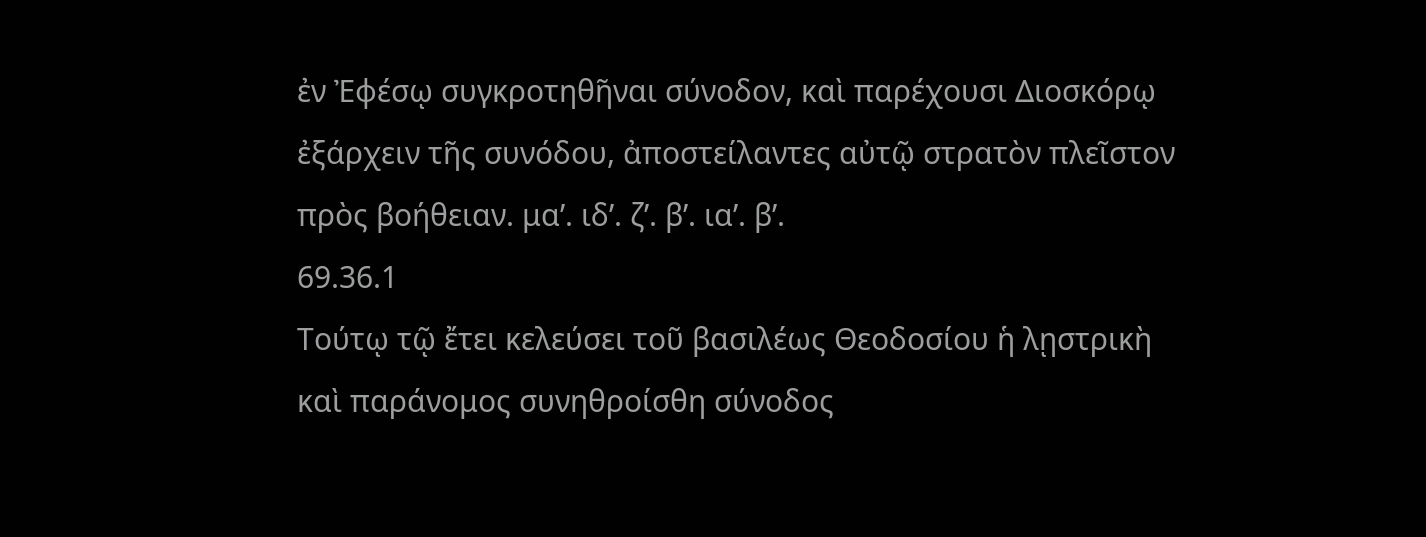ἐν Ἐφέσῳ συγκροτηθῆναι σύνοδον, καὶ παρέχουσι Διοσκόρῳ ἐξάρχειν τῆς συνόδου, ἀποστείλαντες αὐτῷ στρατὸν πλεῖστον πρὸς βοήθειαν. μαʹ. ιδʹ. ζʹ. βʹ. ιαʹ. βʹ.
69.36.1
Τούτῳ τῷ ἔτει κελεύσει τοῦ βασιλέως Θεοδοσίου ἡ λῃστρικὴ καὶ παράνομος συνηθροίσθη σύνοδος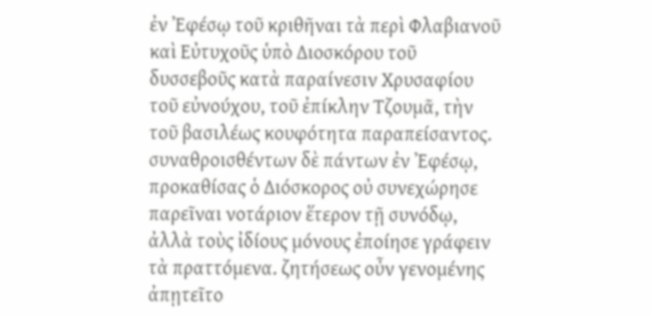ἐν Ἐφέσῳ τοῦ κριθῆναι τὰ περὶ Φλαβιανοῦ καὶ Εὐτυχοῦς ὑπὸ Διοσκόρου τοῦ δυσσεβοῦς κατὰ παραίνεσιν Χρυσαφίου τοῦ εὐνούχου, τοῦ ἐπίκλην Τζουμᾶ, τὴν τοῦ βασιλέως κουφότητα παραπείσαντος. συναθροισθέντων δὲ πάντων ἐν Ἐφέσῳ, προκαθίσας ὁ Διόσκορος οὐ συνεχώρησε παρεῖναι νοτάριον ἕτερον τῇ συνόδῳ, ἀλλὰ τοὺς ἰδίους μόνους ἐποίησε γράφειν τὰ πραττόμενα. ζητήσεως οὖν γενομένης ἀπῃτεῖτο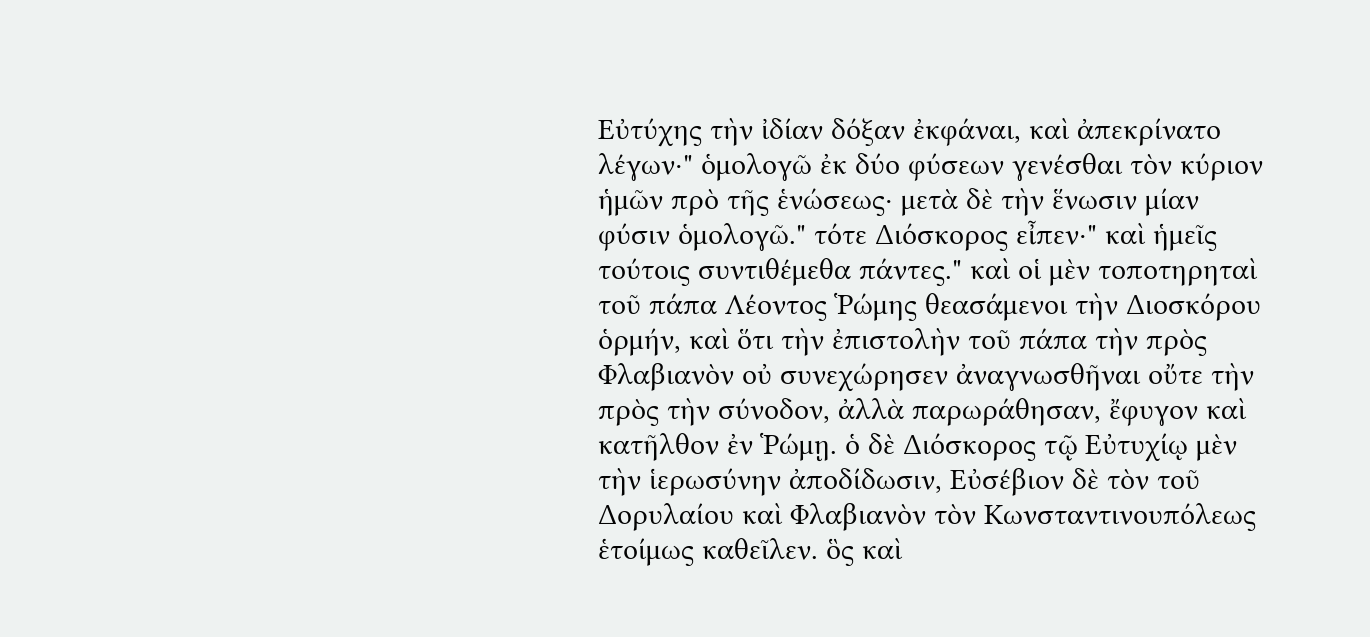Εὐτύχης τὴν ἰδίαν δόξαν ἐκφάναι, καὶ ἀπεκρίνατο λέγων·" ὁμολογῶ ἐκ δύο φύσεων γενέσθαι τὸν κύριον ἡμῶν πρὸ τῆς ἑνώσεως· μετὰ δὲ τὴν ἕνωσιν μίαν φύσιν ὁμολογῶ." τότε Διόσκορος εἶπεν·" καὶ ἡμεῖς τούτοις συντιθέμεθα πάντες." καὶ οἱ μὲν τοποτηρηταὶ τοῦ πάπα Λέοντος Ῥώμης θεασάμενοι τὴν Διοσκόρου ὁρμήν, καὶ ὅτι τὴν ἐπιστολὴν τοῦ πάπα τὴν πρὸς Φλαβιανὸν οὐ συνεχώρησεν ἀναγνωσθῆναι οὔτε τὴν πρὸς τὴν σύνοδον, ἀλλὰ παρωράθησαν, ἔφυγον καὶ κατῆλθον ἐν Ῥώμῃ. ὁ δὲ Διόσκορος τῷ Εὐτυχίῳ μὲν τὴν ἱερωσύνην ἀποδίδωσιν, Εὐσέβιον δὲ τὸν τοῦ Δορυλαίου καὶ Φλαβιανὸν τὸν Κωνσταντινουπόλεως ἑτοίμως καθεῖλεν. ὃς καὶ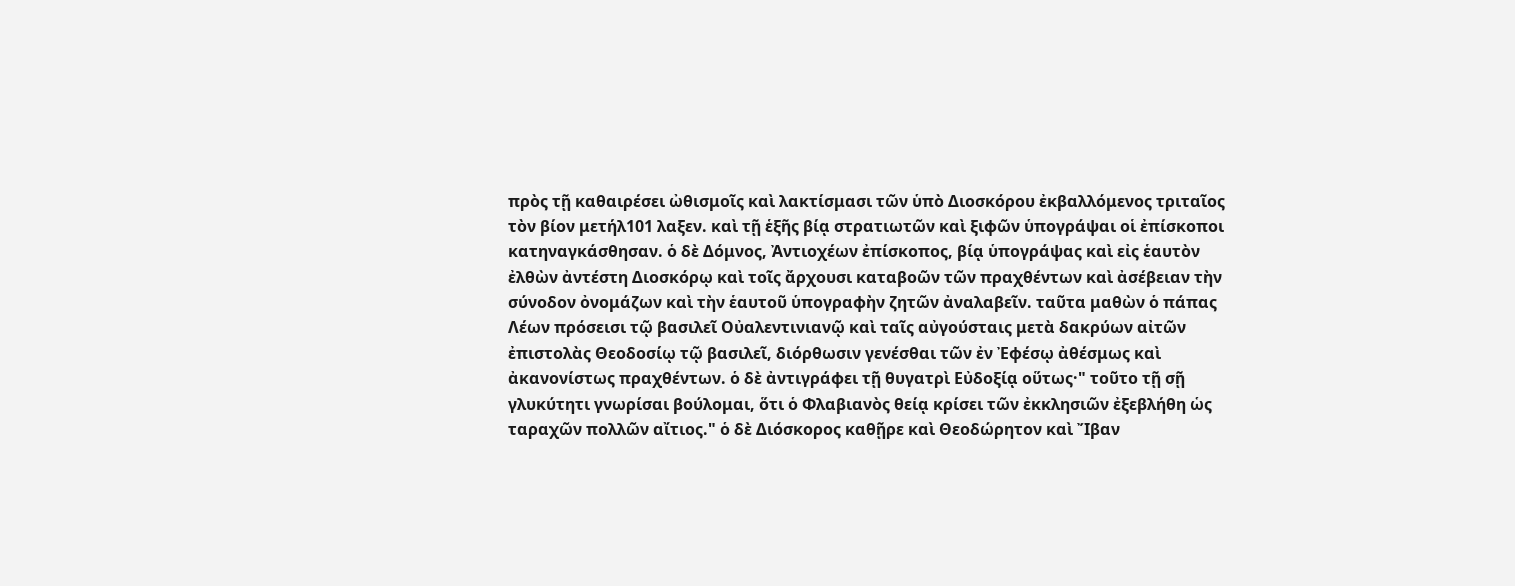πρὸς τῇ καθαιρέσει ὠθισμοῖς καὶ λακτίσμασι τῶν ὑπὸ Διοσκόρου ἐκβαλλόμενος τριταῖος τὸν βίον μετήλ101 λαξεν. καὶ τῇ ἑξῆς βίᾳ στρατιωτῶν καὶ ξιφῶν ὑπογράψαι οἱ ἐπίσκοποι κατηναγκάσθησαν. ὁ δὲ Δόμνος, Ἀντιοχέων ἐπίσκοπος, βίᾳ ὑπογράψας καὶ εἰς ἑαυτὸν ἐλθὼν ἀντέστη Διοσκόρῳ καὶ τοῖς ἄρχουσι καταβοῶν τῶν πραχθέντων καὶ ἀσέβειαν τὴν σύνοδον ὀνομάζων καὶ τὴν ἑαυτοῦ ὑπογραφὴν ζητῶν ἀναλαβεῖν. ταῦτα μαθὼν ὁ πάπας Λέων πρόσεισι τῷ βασιλεῖ Οὐαλεντινιανῷ καὶ ταῖς αὐγούσταις μετὰ δακρύων αἰτῶν ἐπιστολὰς Θεοδοσίῳ τῷ βασιλεῖ, διόρθωσιν γενέσθαι τῶν ἐν Ἐφέσῳ ἀθέσμως καὶ ἀκανονίστως πραχθέντων. ὁ δὲ ἀντιγράφει τῇ θυγατρὶ Εὐδοξίᾳ οὕτως·" τοῦτο τῇ σῇ γλυκύτητι γνωρίσαι βούλομαι, ὅτι ὁ Φλαβιανὸς θείᾳ κρίσει τῶν ἐκκλησιῶν ἐξεβλήθη ὡς ταραχῶν πολλῶν αἴτιος." ὁ δὲ Διόσκορος καθῇρε καὶ Θεοδώρητον καὶ Ἴβαν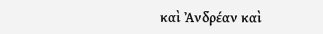καὶ Ἀνδρέαν καὶ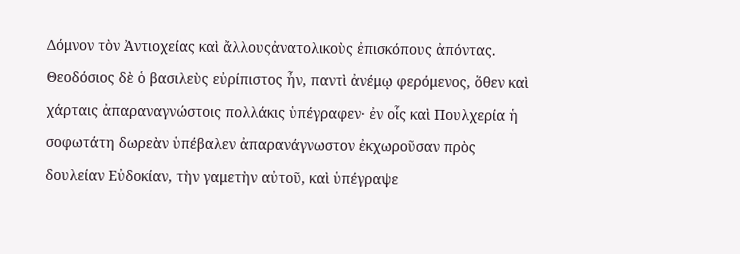Δόμνον τὸν Ἀντιοχείας καὶ ἄλλουςἀνατολικοὺς ἐπισκόπους ἀπόντας. Θεοδόσιος δὲ ὁ βασιλεὺς εὐρίπιστος ἦν, παντὶ ἀνέμῳ φερόμενος, ὅθεν καὶ χάρταις ἀπαραναγνώστοις πολλάκις ὑπέγραφεν· ἐν οἷς καὶ Πουλχερία ἡ σοφωτάτη δωρεὰν ὑπέβαλεν ἀπαρανάγνωστον ἐκχωροῦσαν πρὸς δουλείαν Εὐδοκίαν, τὴν γαμετὴν αὐτοῦ, καὶ ὑπέγραψε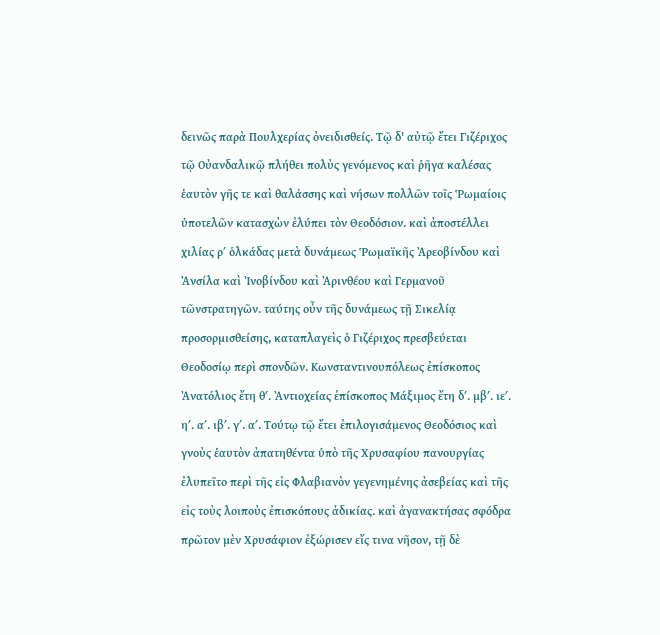δεινῶς παρὰ Πουλχερίας ὀνειδισθείς. Τῷ δ' αὐτῷ ἔτει Γιζέριχος τῷ Οὐανδαλικῷ πλήθει πολὺς γενόμενος καὶ ῥῆγα καλέσας ἑαυτὸν γῆς τε καὶ θαλάσσης καὶ νήσων πολλῶν τοῖς Ῥωμαίοις ὑποτελῶν κατασχὼν ἐλύπει τὸν Θεοδόσιον. καὶ ἀποστέλλει χιλίας ρʹ ὁλκάδας μετὰ δυνάμεως Ῥωμαϊκῆς Ἀρεοβίνδου καὶ Ἀνσίλα καὶ Ἰνοβίνδου καὶ Ἀρινθέου καὶ Γερμανοῦ τῶνστρατηγῶν. ταύτης οὖν τῆς δυνάμεως τῇ Σικελίᾳ προσορμισθείσης, καταπλαγεὶς ὁ Γιζέριχος πρεσβεύεται Θεοδοσίῳ περὶ σπονδῶν. Κωνσταντινουπόλεως ἐπίσκοπος Ἀνατόλιος ἔτη θʹ. Ἀντιοχείας ἐπίσκοπος Μάξιμος ἔτη δʹ. μβʹ. ιεʹ. ηʹ. αʹ. ιβʹ. γʹ. αʹ. Τούτῳ τῷ ἔτει ἐπιλογισάμενος Θεοδόσιος καὶ γνοὺς ἑαυτὸν ἀπατηθέντα ὑπὸ τῆς Χρυσαφίου πανουργίας ἐλυπεῖτο περὶ τῆς εἰς Φλαβιανὸν γεγενημένης ἀσεβείας καὶ τῆς εἰς τοὺς λοιποὺς ἐπισκόπους ἀδικίας. καὶ ἀγανακτήσας σφόδρα πρῶτον μὲν Χρυσάφιον ἐξώρισεν εἴς τινα νῆσον, τῇ δὲ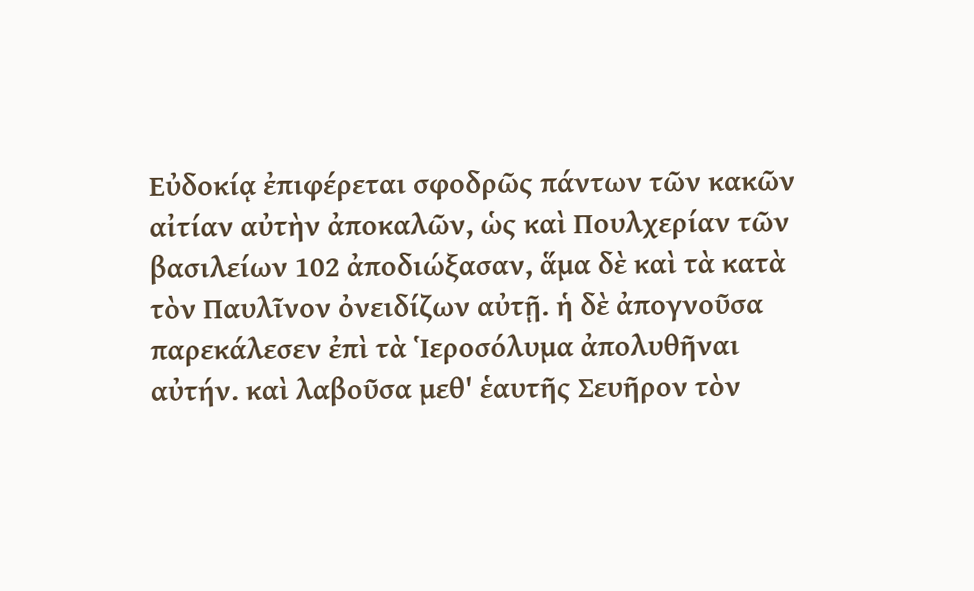Εὐδοκίᾳ ἐπιφέρεται σφοδρῶς πάντων τῶν κακῶν αἰτίαν αὐτὴν ἀποκαλῶν, ὡς καὶ Πουλχερίαν τῶν βασιλείων 102 ἀποδιώξασαν, ἅμα δὲ καὶ τὰ κατὰ τὸν Παυλῖνον ὀνειδίζων αὐτῇ. ἡ δὲ ἀπογνοῦσα παρεκάλεσεν ἐπὶ τὰ Ἱεροσόλυμα ἀπολυθῆναι αὐτήν. καὶ λαβοῦσα μεθ' ἑαυτῆς Σευῆρον τὸν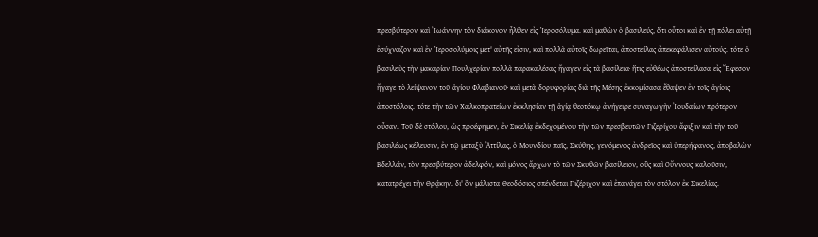πρεσβύτερον καὶ Ἰωάννην τὸν διάκονον ἦλθεν εἰς Ἱεροσόλυμα. καὶ μαθὼν ὁ βασιλεύς, ὅτι οὗτοι καὶ ἐν τῇ πόλει αὐτῇ ἐσύχναζον καὶ ἐν Ἱεροσολύμοις μετ' αὐτῆς εἰσιν, καὶ πολλὰ αὐτοῖς δωρεῖται, ἀποστείλας ἀπεκεφάλισεν αὐτούς. τότε ὁ βασιλεὺς τὴν μακαρίαν Πουλχερίαν πολλὰ παρακαλέσας ἤγαγεν εἰς τὰ βασίλεια· ἥτις εὐθέως ἀποστείλασα εἰς Ἔφεσον ἤγαγε τὸ λείψανον τοῦ ἁγίου Φλαβιανοῦ· καὶ μετὰ δορυφορίας διὰ τῆς Μέσης ἐκκομίσασα ἔθαψεν ἐν τοῖς ἁγίοις ἀποστόλοις. τότε τὴν τῶν Χαλκοπρατείων ἐκκλησίαν τῇ ἁγίᾳ θεοτόκῳ ἀνήγειρε συναγωγὴν Ἰουδαίων πρότερον οὖσαν. Τοῦ δὲ στόλου, ὡς προέφημεν, ἐν Σικελίᾳ ἐκδεχομένου τὴν τῶν πρεσβευτῶν Γιζερίχου ἄφιξιν καὶ τὴν τοῦ βασιλέως κέλευσιν, ἐν τῷ μεταξὺ Ἀττίλας, ὁ Μουνδίου παῖς, Σκύθης, γενόμενος ἀνδρεῖος καὶ ὑπερήφανος, ἀποβαλὼν Βδελλάν, τὸν πρεσβύτερον ἀδελφόν, καὶ μόνος ἄρχων τὸ τῶν Σκυθῶν βασίλειον, οὓς καὶ Οὔννους καλοῦσιν, κατατρέχει τὴν Θρᾴκην. δι' ὃν μάλιστα Θεοδόσιος σπένδεται Γιζέριχον καὶ ἐπανάγει τὸν στόλον ἐκ Σικελίας.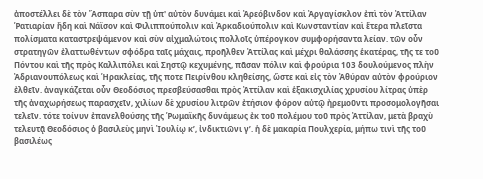ἀποστέλλει δὲ τὸν Ἄσπαρα σὺν τῇ ὑπ' αὐτὸν δυνάμει καὶ Ἀρεόβινδον καὶ Ἀργαγίσκλον ἐπὶ τὸν Ἀττίλαν Ῥατιαρίαν ἤδη καὶ Νάϊσον καὶ Φιλιππούπολιν καὶ Ἀρκαδιούπολιν καὶ Κωνσταντίαν καὶ ἕτερα πλεῖστα πολίσματα καταστρεψάμενον καὶ σὺν αἰχμαλώτοις πολλοῖς ὑπέρογκον συμφορήσαντα λείαν. τῶν οὖν στρατηγῶν ἐλαττωθέντων σφόδρα ταῖς μάχαις, προῆλθεν Ἀττίλας καὶ μέχρι θαλάσσης ἑκατέρας, τῆς τε τοῦ Πόντου καὶ τῆς πρὸς Καλλιπόλει καὶ Σηστῷ κεχυμένης, πᾶσαν πόλιν καὶ φρούρια 103 δουλούμενος πλὴν Ἀδριανουπόλεως καὶ Ἡρακλείας, τῆς ποτε Πειρίνθου κληθείσης, ὥστε καὶ εἰς τὸν Ἀθύραν αὐτὸν φρούριον ἐλθεῖν. ἀναγκάζεται οὖν Θεοδόσιος πρεσβεύσασθαι πρὸς Ἀττίλαν καὶ ἑξακισχιλίας χρυσίου λίτρας ὑπὲρ τῆς ἀναχωρήσεως παρασχεῖν, χιλίων δὲ χρυσίου λιτρῶν ἐτήσιον φόρον αὐτῷ ἠρεμοῦντι προσομολογῆσαι τελεῖν. τότε τοίνυν ἐπανελθούσης τῆς Ῥωμαϊκῆς δυνάμεως ἐκ τοῦ πολέμου τοῦ πρὸς Ἀττίλαν, μετὰ βραχὺ τελευτᾷ Θεοδόσιος ὁ βασιλεὺς μηνὶ Ἰουλίῳ κʹ, ἰνδικτιῶνι γʹ. ἡ δὲ μακαρία Πουλχερία, μήπω τινὶ τῆς τοῦ βασιλέως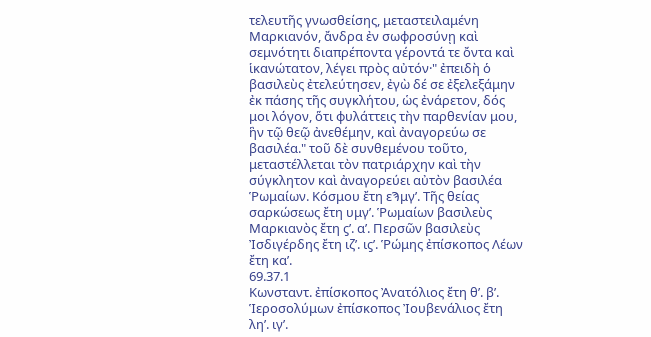τελευτῆς γνωσθείσης, μεταστειλαμένη Μαρκιανόν, ἄνδρα ἐν σωφροσύνῃ καὶ σεμνότητι διαπρέποντα γέροντά τε ὄντα καὶ ἱκανώτατον, λέγει πρὸς αὐτόν·" ἐπειδὴ ὁ βασιλεὺς ἐτελεύτησεν, ἐγὼ δέ σε ἐξελεξάμην ἐκ πάσης τῆς συγκλήτου, ὡς ἐνάρετον, δός μοι λόγον, ὅτι φυλάττεις τὴν παρθενίαν μου, ἣν τῷ θεῷ ἀνεθέμην, καὶ ἀναγορεύω σε βασιλέα." τοῦ δὲ συνθεμένου τοῦτο, μεταστέλλεται τὸν πατριάρχην καὶ τὴν σύγκλητον καὶ ἀναγορεύει αὐτὸν βασιλέα Ῥωμαίων. Κόσμου ἔτη εϠμγʹ. Τῆς θείας σαρκώσεως ἔτη υμγʹ. Ῥωμαίων βασιλεὺς Μαρκιανὸς ἔτη ϛʹ. αʹ. Περσῶν βασιλεὺς Ἰσδιγέρδης ἔτη ιζʹ. ιϛʹ. Ῥώμης ἐπίσκοπος Λέων ἔτη καʹ.
69.37.1
Κωνσταντ. ἐπίσκοπος Ἀνατόλιος ἔτη θʹ. βʹ. Ἱεροσολύμων ἐπίσκοπος Ἰουβενάλιος ἔτη ληʹ. ιγʹ.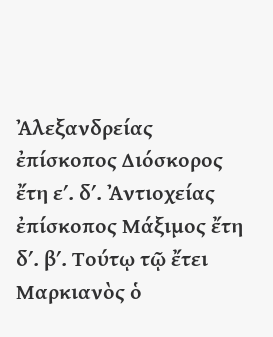Ἀλεξανδρείας ἐπίσκοπος Διόσκορος ἔτη εʹ. δʹ. Ἀντιοχείας ἐπίσκοπος Μάξιμος ἔτη δʹ. βʹ. Τούτῳ τῷ ἔτει Μαρκιανὸς ὁ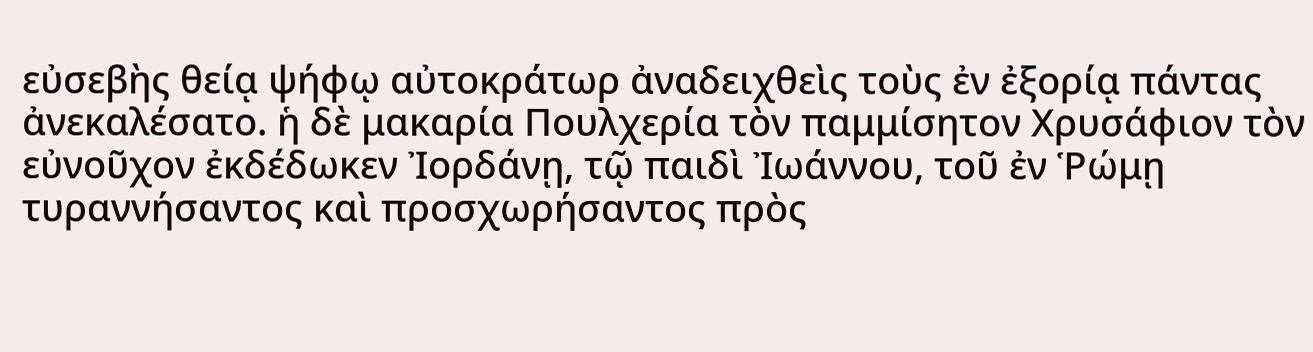εὐσεβὴς θείᾳ ψήφῳ αὐτοκράτωρ ἀναδειχθεὶς τοὺς ἐν ἐξορίᾳ πάντας ἀνεκαλέσατο. ἡ δὲ μακαρία Πουλχερία τὸν παμμίσητον Χρυσάφιον τὸν εὐνοῦχον ἐκδέδωκεν Ἰορδάνῃ, τῷ παιδὶ Ἰωάννου, τοῦ ἐν Ῥώμῃ τυραννήσαντος καὶ προσχωρήσαντος πρὸς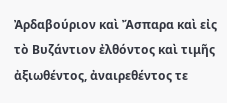Ἀρδαβούριον καὶ Ἄσπαρα καὶ εἰς τὸ Βυζάντιον ἐλθόντος καὶ τιμῆς ἀξιωθέντος, ἀναιρεθέντος τε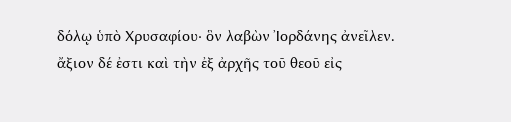δόλῳ ὑπὸ Χρυσαφίου· ὃν λαβὼν Ἰορδάνης ἀνεῖλεν. ἄξιον δέ ἐστι καὶ τὴν ἐξ ἀρχῆς τοῦ θεοῦ εἰς